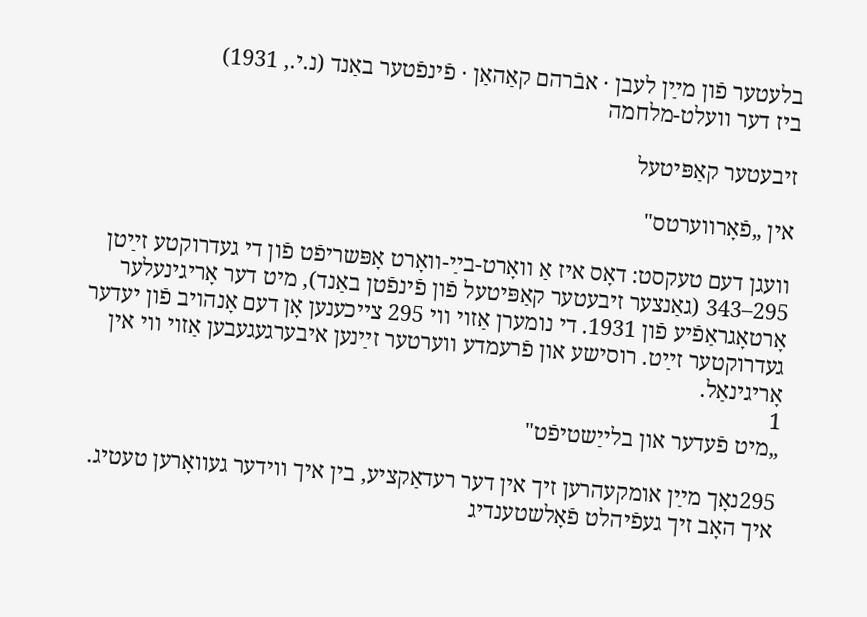בלעטער פֿון מײַן לעבן · אבֿרהם קאַהאַן · פֿינפֿטער באַנד (נ.י., 1931)
ביז דער וועלט-מלחמה

זיבעטער קאַפּיטעל

אין „פֿאָרווערטס"

װעגן דעם טעקסט: דאָס איז אַ װאָרט-בײַ-װאָרט אָפּשריפֿט פֿון די געדרוקטע זײַטן 295–343 (גאַנצער זיבעטער קאַפּיטעל פֿון פֿינפֿטן באַנד), מיט דער אָריגינעלער אָרטאָגראַפֿיע פֿון 1931. די נומערן אַזױ װי 295 צײכענען אָן דעם אָנהױב פֿון יעדער געדרוקטער זײַט. רוסישע און פֿרעמדע װערטער זײַנען איבערגעגעבען אַזױ װי אין אָריגינאַל.
1
„מיט פֿעדער און בלייַשטיפֿט"

295נאָך מײַן אומקעהרען זיך אין דער רעדאַקציע, בין איך ווידער געוואָרען טעטיג. איך האָב זיך געפֿיהלט פֿאָלשטענדיג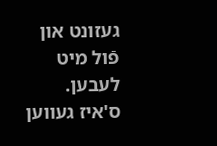געזונט און פֿול מיט לעבען. ס'איז געווען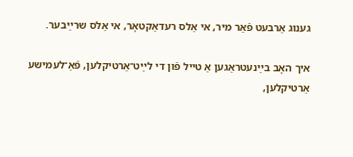גענוג אַרבעט פֿאַר מיר, אי אַלס רעדאַקטאָר, אי אַלס שרײַבער.

איך האָב בײַנעטראַגען אַ טייל פֿון די לײַט־אַרטיקלען, פֿאַ־לעמישע אַרטיקלען,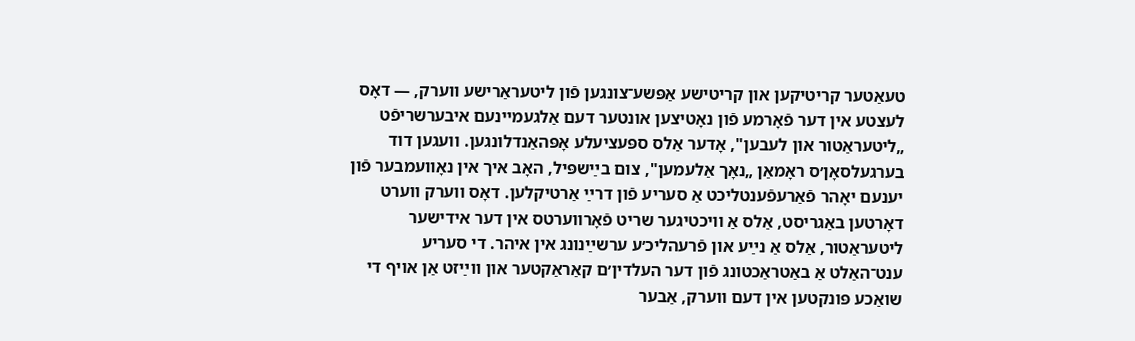טעאַטער קריטיקען און קריטישע אַפּשע־צונגען פֿון ליטעראַרישע ווערק, — דאָס לעצטע אין דער פֿאָרמע פֿון נאָטיצען אונטער דעם אַלגעמיינעם איבערשריפֿט „ליטעראַטור און לעבען", אָדער אַלס ספּעציעלע אָפּהאַנדלונגען. וועגען דוד בערגעלסאָן׳ס ראָמאַן „נאָך אַלעמען", צום בײַשפּיל, האָב איך אין נאָוועמבער פֿון יענעם יאָהר פֿאַרעפֿענטליכט אַ סעריע פֿון דרײַ אַרטיקלען. דאָס ווערק ווערט דאָרטען באַגריסט, אַלס אַ וויכטיגער שריט פֿאָרווערטס אין דער אידישער ליטעראַטור, אַלס אַ נײַע און פֿרעהליכ׳ע ערשײַנונג אין איהר. די סעריע ענט־האַלט אַ באַטראַכטונג פֿון דער העלדין׳ם קאַראַקטער און ווײַזט אַן אויף די שואַכע פּונקטען אין דעם ווערק, אַבער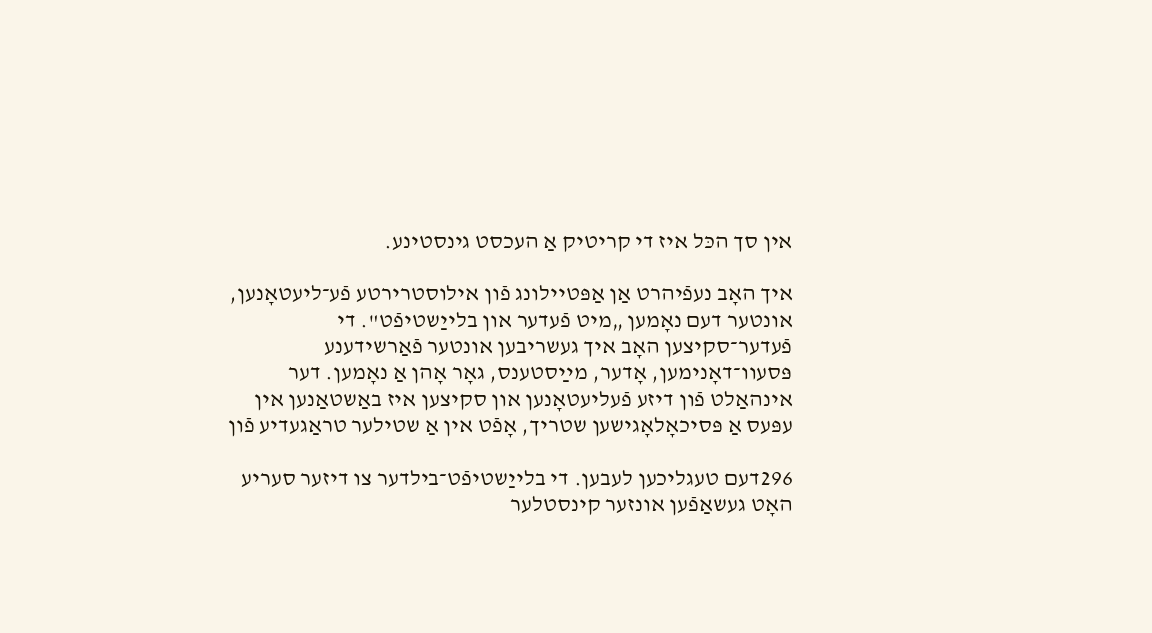אין סך הכּל איז די קריטיק אַ העכסט גינסטינע.

איך האָב נעפֿיהרט אַן אַפּטיילונג פֿון אילוסטרירטע פֿע־ליעטאָנען, אונטער דעם נאָמען „מיט פֿעדער און בלייַשטיפֿט". די פֿעדער־סקיצען האָב איך געשריבען אונטער פֿאַרשידענע פּסעוו־דאָנימען, אָדער, מײַסטענס, גאָר אָהן אַ נאָמען. דער אינהאַלט פֿון דיזע פֿעליעטאָנען און סקיצען איז באַשטאַנען אין עפּעס אַ פּסיכאָלאָגישען שטריך, אָפֿט אין אַ שטילער טראַגעדיע פֿון

296דעם טעגליכען לעבען. די בלייַשטיפֿט־בילדער צו דיזער סעריע האָט געשאַפֿען אונזער קינסטלער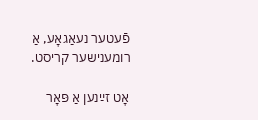פֿעטער נעאַגאָע, אַ רומענישער קריסט.

אָט זײַנען אַ פּאָר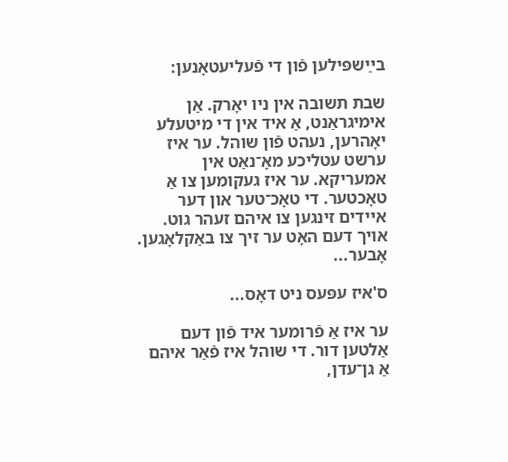בײַשפּילען פֿון די פֿעליעטאָנען:

שבת תשובה אין ניו יאָרק. אַן אימיגראַנט, אַ איד אין די מיטעלע יאָהרען, נעהט פֿון שוהל. ער איז ערשט עטליכע מאָ־נאַט אין אמעריקא. ער איז געקומען צו אַ טאָכטער. די טאָכ־טער און דער אײדים זינגען צו איהם זעהר גוט. אויך דעם האָט ער זיך צו באַקלאָגען. אָבער...

ס'איז עפּעס ניט דאָס...

ער איז אַ פֿרומער איד פֿון דעם אַלטען דור. די שוהל איז פֿאַר איהם אַ גן־עדן,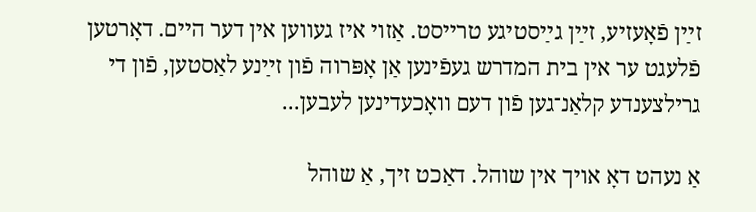זײַן פֿאָעזיע, זײַן גײַסטיגע טרייסט. אַזוי איז געווען אין דער היים. דאָרטען פֿלעגט ער אין בית המדרש געפֿינען אַן אָפּרוה פֿון זײַנע לאַסטען, פֿון די גרילצענדע קלאַנ־גען פֿון דעם וואָכעדינען לעבען...

אַ נעהט דאָ אויך אין שוהל. דאַכט זיך, אַ שוהל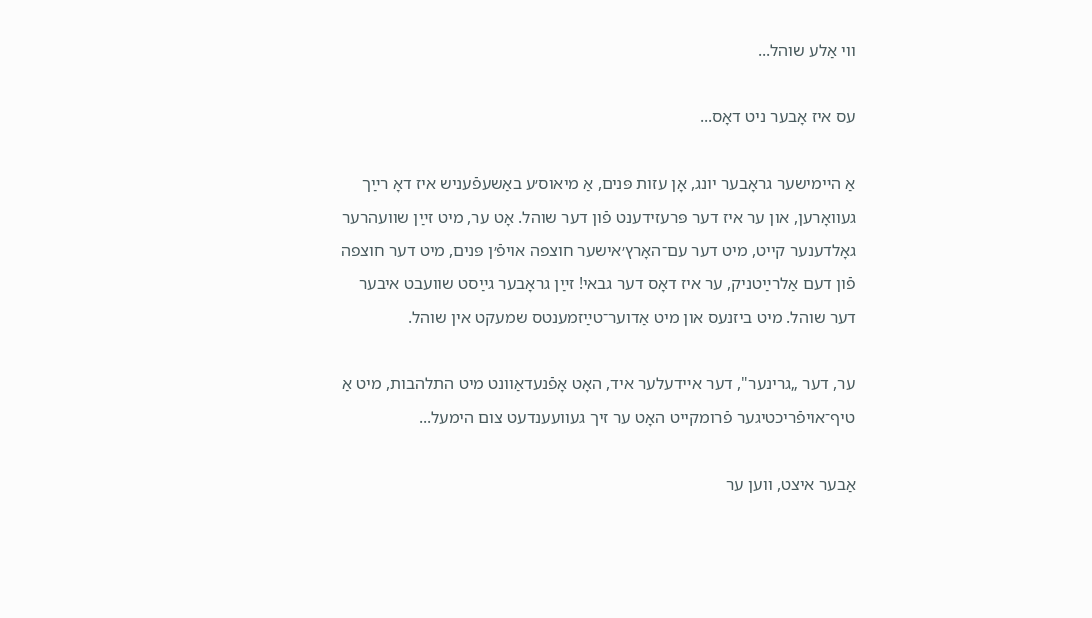ווי אַלע שוהל...

עס איז אָבער ניט דאָס...

אַ הײמישער גראָבער יונג, אָן עזות פּנים, אַ מיאוס׳ע באַשעפֿעניש איז דאָ רײַך געוואָרען, און ער איז דער פּרעזידענט פֿון דער שוהל. אָט ער, מיט זײַן שוועהרער גאָלדענער קייט, מיט דער עם־האָרץ׳אישער חוצפה אויפֿ׳ן פּנים, מיט דער חוצפה פֿון דעם אַלרײַטניק, ער איז דאָס דער גבאי! זײַן גראָבער גײַסט שוועבט איבער דער שוהל. מיט ביזנעס און מיט אַדוער־טײַזמענטס שמעקט אין שוהל.

ער, דער „גרינער", דער אײדעלער איד, האָט אָפֿנעדאַוונט מיט התלהבות, מיט אַ טיף־אויפֿריכטיגער פֿרומקייט האָט ער זיך געוועענדעט צום הימעל...

אַבער איצט, ווען ער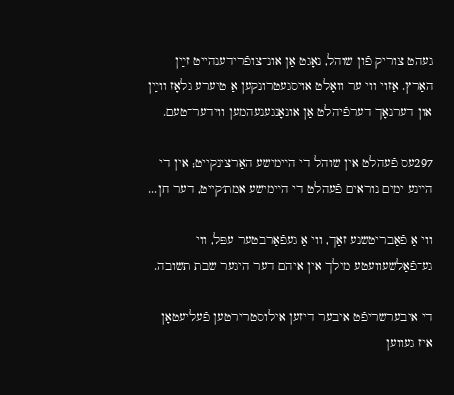געהט צוריק פֿון שוהל, נאָגט אַן אונ־צופֿרידענהייט זײַן האַרץ. אַזוי ווי ער וואָלט אויסגעטרונקען אַ טיערע גלאָז ווײַן און דערנאָך דערפֿיהלט אַן אונאָנגענעהמען ווידער־טעם.

297עס פֿעהלט אין שוהל די הײמישע האַרצינקייט; אין די הײנע ימים נוראים פֿעהלט די הײמישע אמת׳קייט, דער חן...

ווי אַ פֿאַבריטשנע זאַך, ווי אַ געפֿאַרבטער עפּל, ווי גע־פֿאַלשעוועטע מילך אין איהם דער היגער שבת תשובה.

די איבערשריפֿט איבער דיזען אילוסטרירטען פֿעליעטאָן איז געווען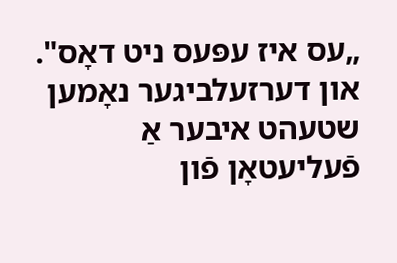„עס איז עפּעס ניט דאָס". און דערזעלביגער נאָמען שטעהט איבער אַ פֿעליעטאָן פֿון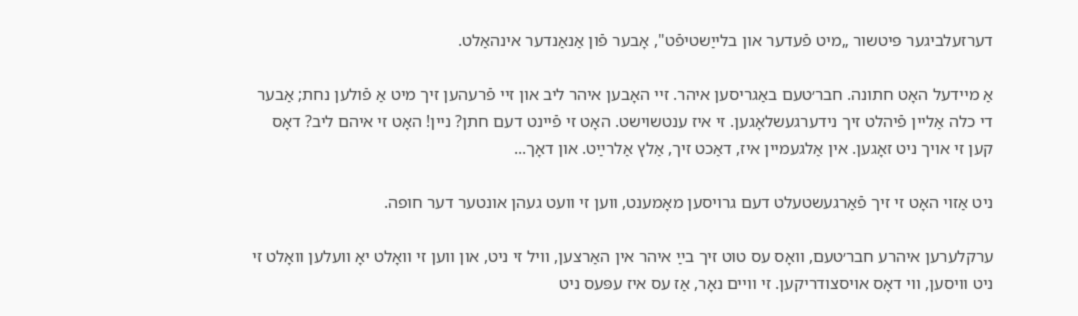דערזעלביגער פּיטשור „מיט פֿעדער און בלייַשטיפֿט", אָבער פֿון אַנאַנדער אינהאַלט.

אַ מיידעל האָט חתונה. חבר׳טעם באַגריסען איהר. זיי האָבען איהר ליב און זיי פֿרעהען זיך מיט אַ פֿולען נחת; אַבער די כלה אַליין פֿיהלט זיך נידערגעשלאָגען. זי איז ענטשוישט. האָט זי פֿיינט דעם חתן? ניין! האָט זי איהם ליב? דאָס קען זי אויך ניט זאָגען. אין אַלגעמיין איז, דאַכט זיך, אַלץ אַלרײַט. און דאָך...

ניט אַזוי האָט זי זיך פֿאַרגעשטעלט דעם גרויסען מאָמענט, ווען זי וועט געהן אונטער דער חופה.

ערקלערען איהרע חבר׳טעם, וואָס עס טוט זיך בײַ איהר אין האַרצען, וויל זי ניט, און ווען זי וואָלט יאָ וועלען וואָלט זי ניט וויסען, ווי דאָס אויסצודריקען. זי וויים נאָר, אַז עס איז עפּעס ניט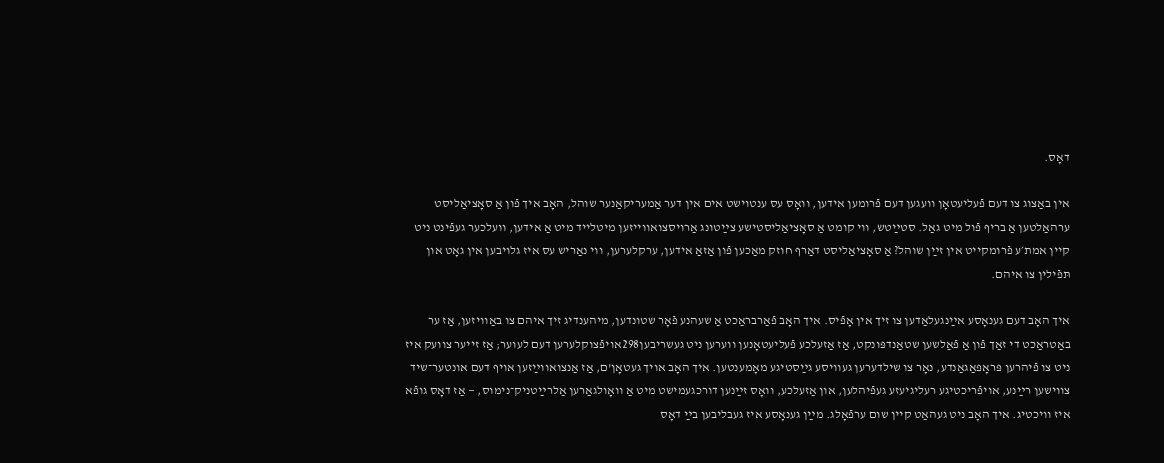דאָס.

אין באַצוג צו דעם פֿעליעטאָן וועגען דעם פֿרומען אידען, וואָס עס ענטוישט אים אין דער אַמעריקאַנער שוהל, האָב איך פֿון אַ סאָציאַליסט ערהאַלטען אַ בריף פֿול מיט גאַל. סטײַטש, ווי קומט אַ סאָציאַליסטישע צײַטונג אַרויסצואווייזען מיטלייד מיט אַ אידען, וועלכער געפֿינט ניט קיין אמת׳ע פֿרומקייט אין זײַן שוהל? אַ סאָציאַליסט דאַרף חוזק מאַכען פֿון אַזאַ אידען, ערקלערען, ווי נאַריש עס איז גלויבען אין גאָט און תּפֿילין צו איהם.

איך האָב דעם גענאָסע אײַנגעלאַדען צו זיך אין אָפֿיס. איך האָב פֿאַרבראַכט אַ שעהנע פֿאָר שטונדען, מיהענדיג זיך איהם צו באַוויזען, אַז ער באַטראַכט די זאַך פֿון אַ פֿאַלשען שטאַנדפּונקט, אַז אַזעלכע פֿעליעטאָנען ווערען ניט געשריבען298אויפֿצוקלערען דעם לעוער; אַז זייער צוועק איז ניט צו פֿיהרען פּראָפּאַגאַנדע, נאָר צו שילדערען געוויסע גײַסטיגע מאָמענטען. איך האָב אויך געטאָן'ם, אַז אַנצואווײַזען אויף דעם אונטער־שיד צווישען רײַנע, אויפֿריכטיגע רעליגיעזע געפֿיהלען, און אַזעלכע, וואָס זײַנען דורכגעמישט מיט אַ וואָולגאַרען אַלרײַטניק־נימוס, — אַז דאָס גופֿא איז וויכטיג. איך האָב ניט געהאַט קיין שום ערפֿאָלג. מײַן גענאָסע איז געבליבען בײַ דאָס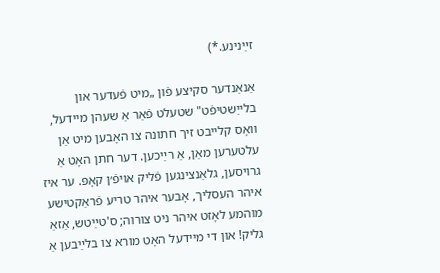זײַנינע.*)

אַנאַנדער סקיצע פֿון „מיט פֿעדער און בלייַשטיפֿט" שטעלט פֿאַר אַ שעהן מיידעל, וואָס קלייבט זיך חתונה צו האָבען מיט אַן עלטערען מאַן, אַ רײַכען. דער חתן האָט אַ גרויסען, גלאַנצינגען פֿליק אויפֿ׳ן קאָפּ. ער איז איהר העסליך, אָבער איהר טריע פֿראַקטישע מוהמע לאָזט איהר ניט צורוה; ס'טײַטש, אַזאַ גליק! און די מיידעל האָט מורא צו בלײַבען אַ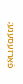פֿאַרזעסענע;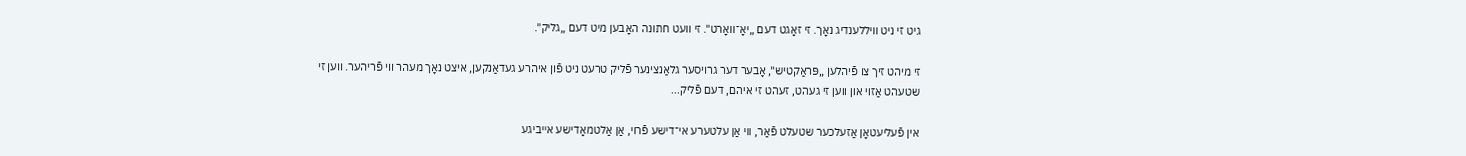גיט זי ניט וויללענדיג נאָך. זי זאָגט דעם „יאָ־וואָרט". זי וועט חתונה האָבען מיט דעם „גליק".

זי מיהט זיך צו פֿיהלען „פּראַקטיש", אָבער דער גרויסער גלאַנצינער פֿליק טרעט ניט פֿון איהרע געדאַנקען, איצט נאָך מעהר ווי פֿריהער. ווען זי שטעהט אַזוי און ווען זי געהט, זעהט זי איהם, דעם פֿליק...

אין פֿעליעטאָן אַזעלכער שטעלט פֿאַר, ווי אַן עלטערע אי־דישע פֿרוי, אַן אַלטמאָדישע אײביגע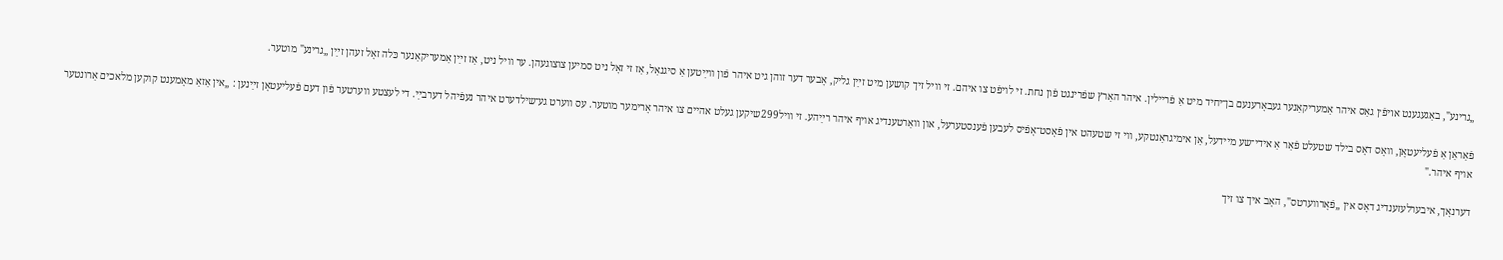„גרינע", באַגעגענט אױפֿ׳ן גאַס איהר אַמעריקאַנער געבאָרענעם בן־יחיד מיט אַ פֿריילין. איהר האַרץ שפֿרינגט פֿון נחת. זי לויפֿט צו איהם. זי וויל זיך קושען מיט זײַן גליק, אָבער דער זוהן גיט איהר פֿון ווײַטען אַ סיגנאַל, אַז זי זאָל ניט סמיען צוצוגעהן. ער וויל ניט, אַז זײַן אַמעריקאַנער כּלה זאָל זעהן זײַן „גרינע" מוטער.

פֿאַראַן אַ פֿעליעטאָן, וואָס דאָס בילד שטעלט פֿאַר אַ אידי־שע מיידעל, אַן אימיגראַנטקע, ווי זי שטעהט אין פֿאָסט־אָפֿיס לעבען פֿענסטערעל, און וואַרטענדיג אויף איהר רײַהע. זי וויל299שיקען געלט אהיים צו איהר אָרימער מוטער. עס ווערט גע־שילדערט איהר נעפֿיהל דערבײַ. די לעצטע ווערטער פֿון דעם פֿעליעטאָן זײַנען : „אין אַזאַ מאָמענט קוקען מלאכים אַרונטער אויף איהר."

דערנאָך, איבערלעזענדיג דאָס אין „פֿאָרווערטס", האָב איך צו זיך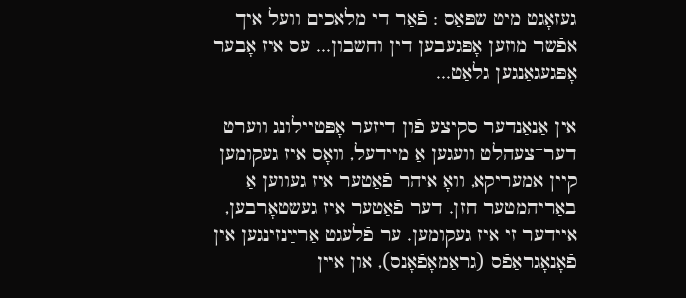געזאָגט מיט שפּאַס : פֿאַר די מלאכים וועל איך אפֿשר מוזען אָפּגעבען דין וחשבון... עס איז אָבער אָפּגעגאַנגען גלאַט...

אין אַנאַנדער סקיצע פֿון דיזער אָפּטיילונג ווערט דער־צעהלט וועגען אַ מיידעל, וואָס איז געקומען קיין אמעריקא, וואָ איהר פֿאַטער איז געווען אַ באַריהמטער חזן. דער פֿאַטער איז געשטאָרבען, איידער זי איז געקומען. ער פֿלעגט אַרײַנזינגען אין פֿאָנאָגראַפֿס (גראַמאָפֿאָנס), און אײן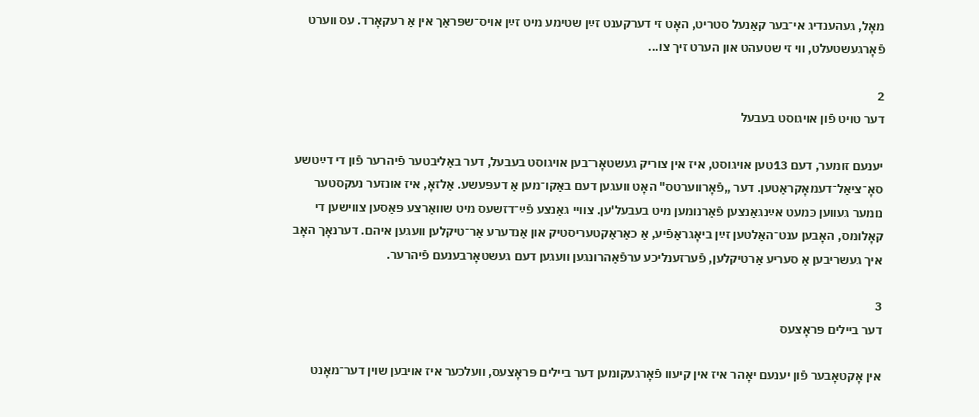מאָל, געהענדיג אי־בער קאַנעל סטריט, האָט זי דערקענט זײַן שטימע מיט זײַן אויס־שפּראַך אין אַ רעקאָרד. עס ווערט פֿאָרגעשטעלט, ווי זי שטעהט און הערט זיך צו...

2
דער טויט פֿון אױגוסט בעבעל

יענעם זומער, דעם 13טען אױגוסט, איז אין צוריק געשטאָר־בען אױגוסט בעבעל, דער באַליבטער פֿיהרער פֿון די דײַטשע סאָ־ציאַל־דעמאָקראַטען. דער „פֿאָרווערטס" האָט וועגען דעם באַקו־מען אַ דעפּעשע. אַלזאָ, איז אונזער נעקסטער נומער געווען כּמעט אײַנגאַנצען פֿאַרנומען מיט בעבעל'ען. צוויי גאַנצע פֿײַ־דזשעס מיט שוואַרצע פּאַסען צווישען די קאָלומס, האָבען ענט־האַלטען זײַן ביאָגראַפֿיע, אַ כאַראַקטעריסטיק און אַנדערע אַר־טיקלען וועגען איהם. דערנאָך האָב איך געשריבען אַ סעריע אַרטיקלען, פֿערזענליכע ערפֿאַהרונגען וועגען דעם געשטאָרבענעם פֿיהרער.

3
דער ביילים פּראָצעס

אין אָקטאָבער פֿון יענעם יאָהר איז אין קיעוו פֿאָרגעקומען דער ביילים פּראָצעס, וועלכער איז אויבען שוין דער־מאָנט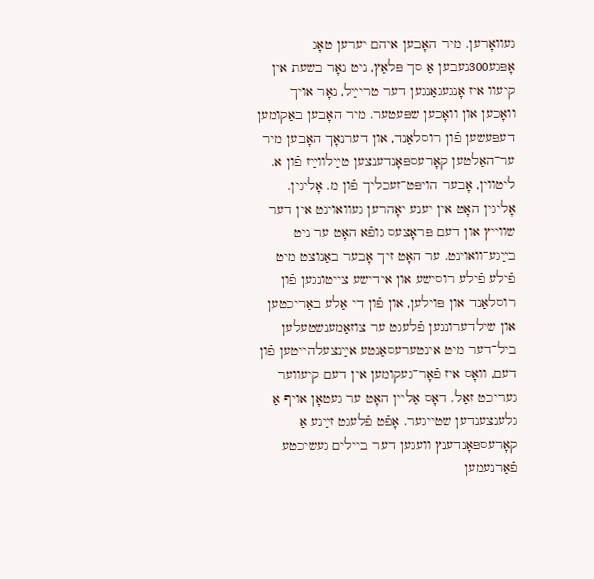געוואָרען. מיר האָבען איהם יערען טאָג אָפּגע300נעבען אַ סך פּלאַץ, ניט נאָר בשעת אין קיעוו איז אָנגעגאַנגען דער טריײַל, נאָר אויך וואָכען און וואָכען שפּעטער. מיר האָבען באַקומען דעפּעשען פֿון רוסלאַנד, און דערנאָך האָבען מיר ער־האַלטען קאָרעספּאָנדענצען טײַלווײַז פֿון א. ליטווין, אָבער הויפּט־זעכליך פֿון מ. אָליגין. אָליגין האָט אין יענע יאָהרען געוואוינט אין דער שווייץ און דעם פּראָצעס גופֿא האָט ער ניט בײַגע־וואוינט. ער האָט זיך אָבער באַנוצט מיט פֿילע פֿילע רוסישע און אידישע צייטונגען פֿון רוסלאַנד און פּוילען, און פֿון די אַלע באַריכטען און שילדערונגען פֿלעגט ער צוזאַמענשטעלען ביל־דער מיט אינטערעסאַנטע אײַנצעלהייטען פֿון דעם, וואָס איז פֿאָר־געקומען אין דעם קיעווער געריכט זאַל. דאָס אַליין האָט ער געטאָן אויף אַ גלענצענדען שטייגער. אָפֿט פֿלעגט זײַנע אַ קאָרעספּאָנדענץ וועגען דער ביילים געשיכטע פֿאַרנעמען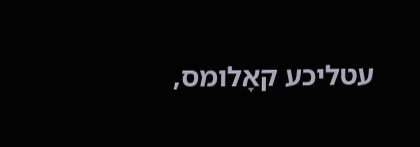עטליכע קאָלומס,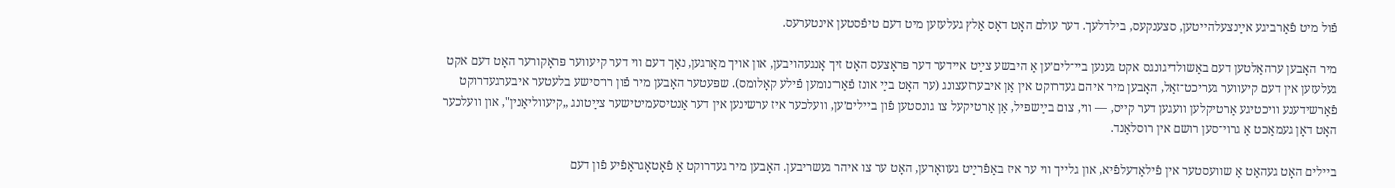פֿול מיט פֿאַרביגע אײַנצעלהייטען, סצענקעס, בילדלעך. דער עולם האָט דאָס אַלץ געלעזען מיט דעם טיפֿסטען אינטערעס.

מיר האָבען ערהאַלטען דעם באַשולדיגונגס אקט גענען ביי־לים׳ען אַ היבשע צײַט איידער דער פּראָצעס האָט זיך אָנגעהויבען, און אויך מאַרגען, נאָך דעם ווי דער קיעווער פּראָקורער האָט דעם אקט געלעזען אין דעם קיעווער געריכט־זאַל, האָבען מיר איהם געדרוקט אין אַן איבערזעצונג (ער האָט בײַ אונז פֿאַר־נומען פֿילע קאָלומס). שפּעטער האָבען מיר פֿון רו־סישע בלעטער איבערגעדרוקט פֿאַרשידענע וויכטיגע אַרטיקלען וועגען דער קייס, — ווי, צום בײַשפּיל, אַן אַרטיקעל צו גונסטען פֿון ביילים׳ען, וועלכער איז ערשינען אין דער אַנטיסעמיטישער צײַטונג „קיעווליאַנין", און וועלכער האָט דאָן געמאַכט אַ גרוי־סען רושם אין רוסלאַנד.

ביילים האָט געהאַט אַ שוועסטער אין פֿילאַדעלפֿיא, און גלייך ווי ער איז באַפֿרײַט געוואָרען, האָט ער צו איהר געשריבען. האָבען מיר געדרוקט אַ פֿאָטאָגראַפֿיע פֿון דעם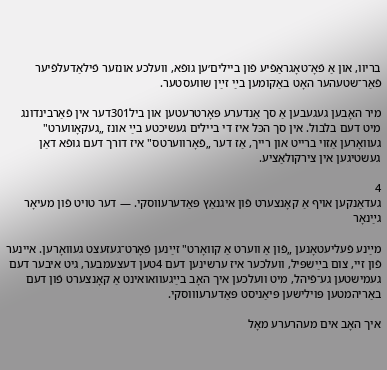בריוו, און אַ פֿאָ־טאָגראַפֿיע פֿון ביילים׳ען גופֿא, וועלכע אונזער פֿילאַדעלפֿיער פֿאַר־שטעהער האָט באַקומען בײַ זײַן שוועסטער.

מיר האָבען געגעבען אַ סך אַנדערע פּאָרטרעטען און ביל301דער אין פֿאַרבינדונג מיט דעם בלבול. אין סך הכּל איז די ביילים געשיכטע בײַ אונז „געקאָווערט" געוואָרען אַזוי ברייט און רייך, אַז דער „פֿאָרווערטס" איז דורך דעם גופֿא דאַן געשטיגען אין צירקולאַציע.

4
געדאַנקען אויף אַ קאָנצערט פֿון איגנאַץ פּאַדערעװסקי. — דער טויט פֿון מעיאָר גײַנאָר

מײַנע פֿעליעטאָנען „פֿון אַ ווערט אַ קוואָרט" זײַנען פֿאָרט־געזעצט געוואָרען. איינער פֿון זיי, צום בײַשפּיל, וועלכער איז ערשינען דעם 4טען דעצעמבער, גיט איבער דעם געמישטען גע־פֿיהל, מיט וועלכען איך האָב בײַגעוואואינט אַ קאָנצערט פֿון דעם באַריהמטען פּוילישען פּיאַניסט פּאַדערעװוסקי.

איך האָב אים מעהרערע מאָל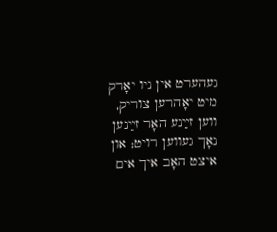געהערט אין ניו יאָרק מיט יאָהרען צוריק, ווען זײַנע האָר זײַנען נאָך געווען רויט; און איצט האָב איך אים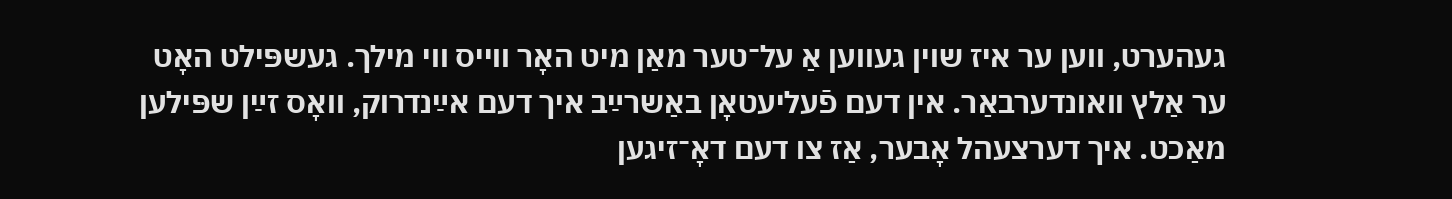געהערט, ווען ער איז שוין געווען אַ על־טער מאַן מיט האָר ווייס ווי מילך. געשפּילט האָט ער אַלץ וואונדערבאַר. אין דעם פֿעליעטאָן באַשרײַב איך דעם אײַנדרוק, וואָס זײַן שפּילען מאַכט. איך דערצעהל אָבער, אַז צו דעם דאָ־זיגען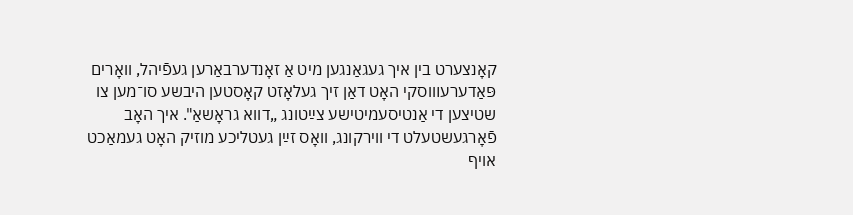קאָנצערט בין איך געגאַנגען מיט אַ זאָנדערבאַרען געפֿיהל, וואָרים פּאַדערעװוסקי האָט דאַן זיך געלאָזט קאָסטען היבשע סו־מען צו שטיצען די אַנטיסעמיטישע צײַטונג „דווא גראָשאַ". איך האָב פֿאָרגעשטעלט די ווירקונג, וואָס זײַן געטליכע מוזיק האָט געמאַכט אויף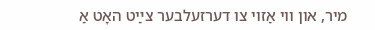מיר, און ווי אַזוי צו דערזעלבער צײַט האָט אַ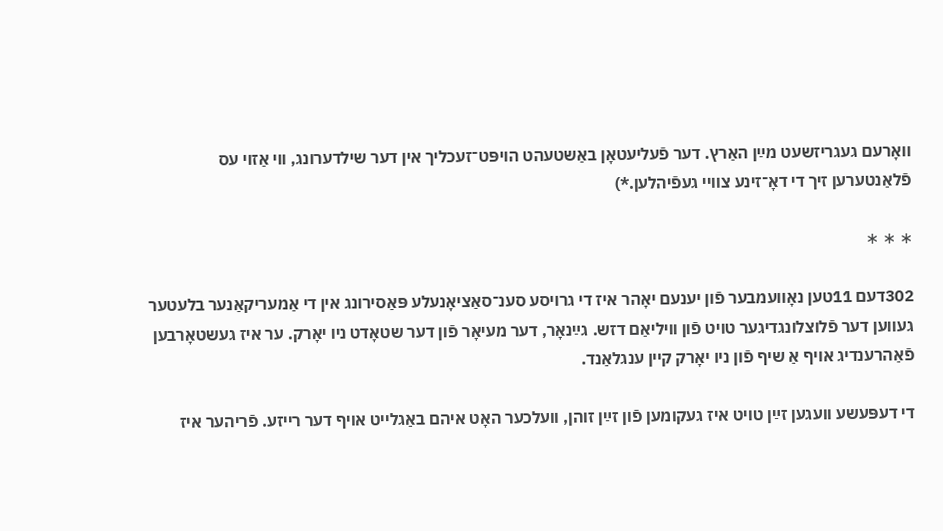וואָרעם געגריזשעט מײַן האַרץ. דער פֿעליעטאָן באַשטעהט הויפּט־זעכליך אין דער שילדערונג, ווי אַזוי עס פֿלאַנטערען זיך די דאָ־זינע צוויי געפֿיהלען.*)

∗ ∗ ∗

302דעם 11טען נאָוועמבער פֿון יענעם יאָהר איז די גרויסע סענ־סאַציאָנעלע פּאַסירונג אין די אַמעריקאַנער בלעטער געווען דער פֿלוצלונגדיגער טויט פֿון וויליאַם דזש. גײַנאָר, דער מעיאָר פֿון דער שטאָדט ניו יאָרק. ער איז געשטאָרבען פֿאַהרענדיג אויף אַ שיף פֿון ניו יאָרק קיין ענגלאַנד.

די דעפּעשע וועגען זײַן טויט איז געקומען פֿון זײַן זוהן, וועלכער האָט איהם באַגלייט אויף דער רייזע. פֿריהער איז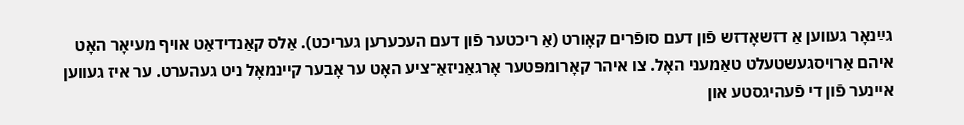גײַנאָר געווען אַ דזשאָדזש פֿון דעם סופֿרים קאָורט (אַ ריכטער פֿון דעם העכערען געריכט). אַלס קאַנדידאַט אויף מעיאָר האָט איהם אַרויסגעשטעלט טאַמעני האָל. צו איהר קאָרומפּטער אָרגאַניזאַ־ציע האָט ער אָבער קיינמאָל ניט געהערט. ער איז געווען איינער פֿון די פֿעהיגסטע און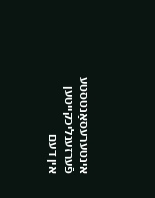אינטערעסאַנטסטע פֿערזענליכקייטען אין דעם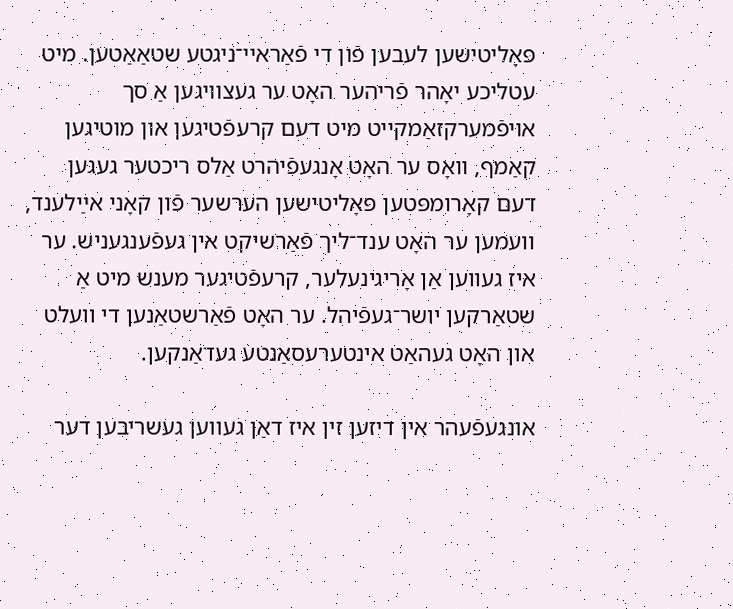פּאָליטישען לעבען פֿון די פֿאַראיי־ניגטע שטאַאַטען. מיט עטליכע יאָהר פֿריהער האָט ער געצוויגען אַ סך אויפֿמערקזאַמקייט מיט דעם קרעפֿטיגען און מוטיגען קאַמף, וואָס ער האָט אָנגעפֿיהרט אַלס ריכטער געגען דעם קאָרומפּטען פּאָליטישען הערשער פֿון קאָני אײַלענד, וועמען ער האָט ענד־ליך פֿאַרשיקט אין געפֿענגעניש. ער איז געווען אַן אָריגינעלער, קרעפֿטיגער מענש מיט אַ שטאַרקען יושר־געפֿיהל. ער האָט פֿאַרשטאַנען די וועלט און האָט געהאַט אינטערעסאַנטע געדאַנקען.

אונגעפֿעהר אין דיזען זין איז דאַן געווען געשריבען דער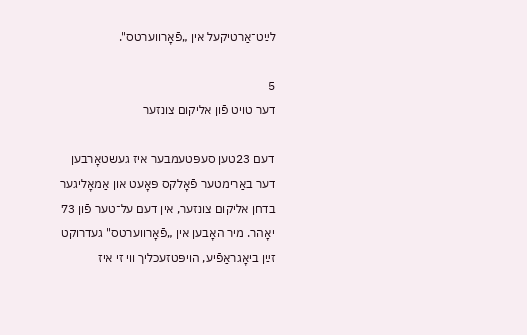לײַט־אַרטיקעל אין „פֿאָרווערטס".

5
דער טויט פֿון אליקום צונזער

דעם 23טען סעפּטעמבער איז געשטאָרבען דער באַרימטער פֿאָלקס פּאָעט און אַמאָליגער בדחן אליקום צונזער, אין דעם על־טער פֿון 73 יאָהר. מיר האָבען אין „פֿאָרווערטס" געדרוקט זײַן ביאָגראַפֿיע, הויפּטזעכליך ווי זי איז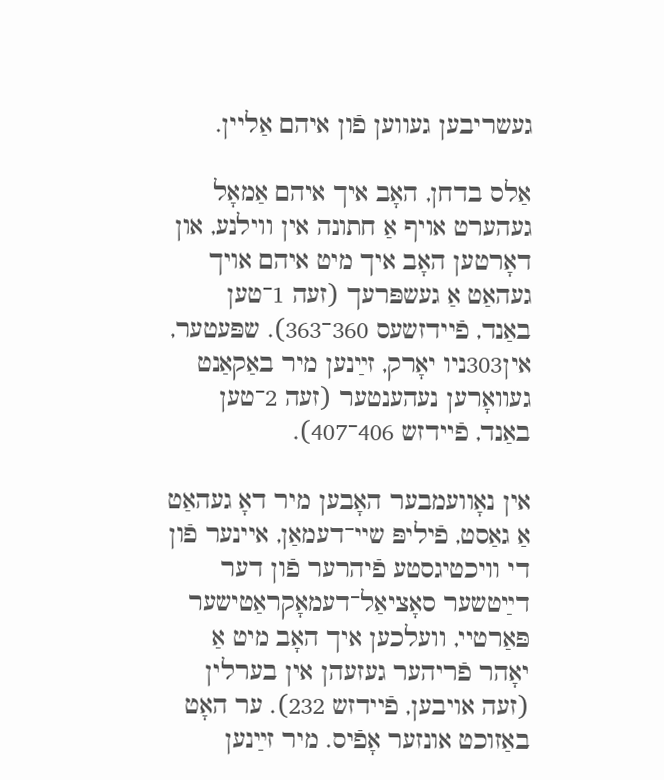געשריבען געווען פֿון איהם אַליין.

אַלס בדחן, האָב איך איהם אַמאָל געהערט אויף אַ חתונה אין ווילנע, און דאָרטען האָב איך מיט איהם אויך געהאַט אַ געשפּרעך (זעה 1־טען באַנד, פֿיידזשעס 360־363). שפּעטער, אין303ניו יאָרק, זײַנען מיר באַקאַנט געוואָרען נעהענטער (זעה 2־טען באַנד, פֿיידזש 406־407).

אין נאָוועמבער האָבען מיר דאָ געהאַט אַ גאַסט, פֿיליפּ שיי־דעמאַן, איינער פֿון די וויכטיגסטע פֿיהרער פֿון דער דײַטשער סאָציאַל־דעמאָקראַטישער פּאַרטיי, וועלכען איך האָב מיט אַ יאָהר פֿריהער געזעהן אין בערלין (זעה אויבען, פֿיידזש 232). ער האָט באַזוכט אונזער אָפֿיס. מיר זײַנען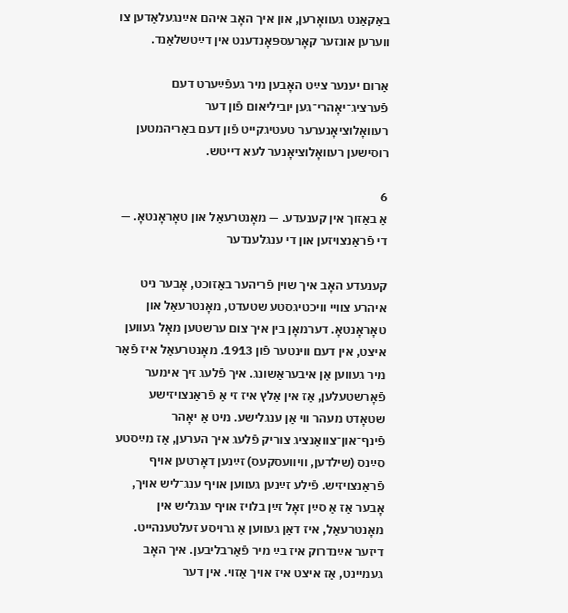באַקאַנט געוואָרען, און איך האָב איהם אײַנגעלאַדען צו ווערען אונזער קאָרעספּאָנדענט אין דײַטשלאַנד.

אַרום יענער צײַט האָבען מיר געפֿײַערט דעם פֿערציג־יאָהרי־גען יוביליאום פֿון דער רעוואָלוציאָנערער טעטיגקייט פֿון דעם באַריהמטען רוסישען רעוואָלוציאָנער לעא דייטש.

6
אַ באַזוך אין קענעדע. — מאָנטרעאַל און טאָראָנטאָ. — די פֿראַנצויזען און די ענגלענדער

קענעדע האָב איך שוין פֿריהער באַזוכט, אָבער ניט איהרע צוויי וויכטיגסטע שטעדט, מאָנטרעאַל און טאָראָנטאָ. דערמאָן בין איך צום ערשטען מאָל געווען איצט, אין דעם ווינטער פֿון 1913. מאָנטרעאַל איז פֿאַר מיר געווען אַן איבעראַשונג. איך פֿלעג זיך אימער פֿאָרשטעלען, אַז אין אַלץ איז זי אַ פֿראַנצויזישע שטאָדט מעהר ווי אַן ענגלישע. מיט אַ יאָהר פֿינף־און־צוואַנציג צוריק פֿלעג איך הערען, אַז מײַסטע סײַנס (שילדען, וויװעסקעס) זײַנען דאָרטען אויף פֿראַנצויזיש. פֿילע זײַנען געווען אויף ענג־ליש אויך, אָבער אַז אַ סײַן זאָל זײַן בלויז אויף ענגליש אין מאָנטרעאַל, איז דאַן געווען אַ גרויסע זעלטענהייט. דיזער אײַנדרוק איז בײַ מיר פֿאַרבליבען. איך האָב געמיינט, אַז איצט איז אויך אַזוי. אין דער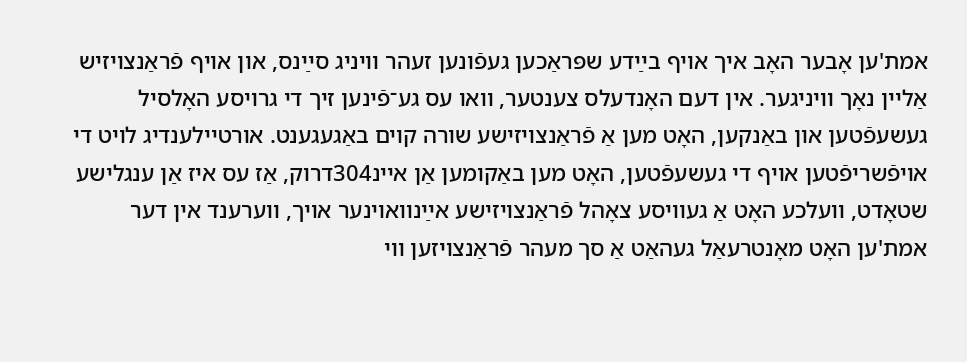אמת'ען אָבער האָב איך אויף בײַדע שפּראַכען געפֿונען זעהר וויניג סײַנס, און אויף פֿראַנצויזיש אַליין נאָך וויניגער. אין דעם האָנדעלס צענטער, וואו עס גע־פֿינען זיך די גרויסע האָלסיל געשעפֿטען און באַנקען, האָט מען אַ פֿראַנצויזישע שורה קוים באַגעגענט. אורטיילענדיג לויט די אויפֿשריפֿטען אויף די געשעפֿטען, האָט מען באַקומען אַן איינ304דרוק, אַז עס איז אַן ענגלישע שטאָדט, וועלכע האָט אַ געוויסע צאָהל פֿראַנצויזישע אײַנוואוינער אויך, ווערענד אין דער אמת'ען האָט מאָנטרעאַל געהאַט אַ סך מעהר פֿראַנצויזען ווי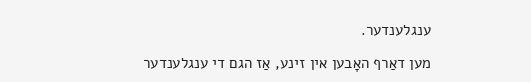ענגלענדער.

מען דאַרף האָבען אין זינע, אַז הגם די ענגלענדער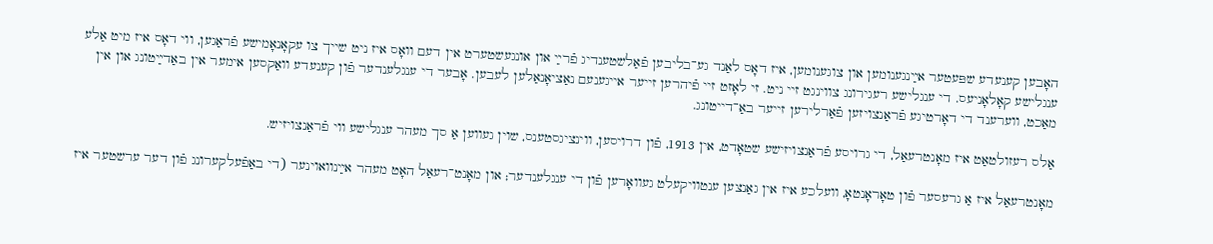האָבען קענעדע שפּעטער אײַנגענומען און צוגענומען, איז דאָס לאַנד גע־בליבען פֿאַלשטענדיג פֿרײַ און אונגעשטערט אין דעם וואָס איז ניט שייך צו עקאָנאָמישע פֿראַגען, ווי דאָס איז מיט אַלע ענגלישע קאָלאָניעס. די ענגלישע רעגירונג צווינגט זיי ניט. זי לאָזט זיי פֿיהרען זייער אייגענעם נאַציאָנאַלען לעבען. אָבער די ענגלענדער פֿון קענעדע וואַקסען אימער אין באַדײַטונג און אין מאַכט, ווערענד די דאָרטיגע פֿראַנצויזען פֿאַרלירען זייער באַ־דייטונג.

אַלס רעזולטאַט איז מאָנטרעאַל, די גרויסע פֿראַנצויזישע שטאָדט, אין 1913, פֿון דרויסען, ווינציגסטענס, שוין געווען אַ סך מעהר ענגלישע ווי פֿראַנצויזיש.

מאָנטרעאַל איז אַ גרעסער פֿון טאָראָנטאָ, וועלכע איז אין גאַנצען ענטוויקעלט געוואָרען פֿון די ענגלענדער; און מאָנט־רעאַל האָט מעהר אײַנוואוינער (די באַפֿעלקערונג פֿון דער ערשטער איז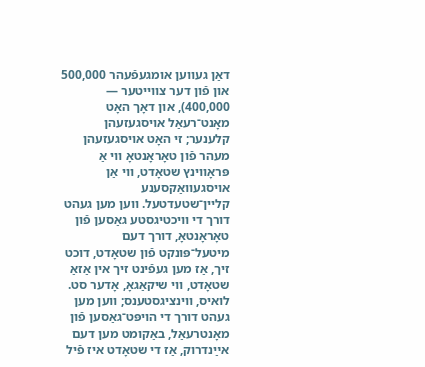דאַן געווען אומגעפֿעהר 500,000 און פֿון דער צווייטער — 400,000), און דאָך האָט מאָנט־רעאַל אויסגעזעהן קלענער; זי האָט אויסגעזעהן מעהר פֿון טאָראָנטאָ ווי אַ פּראָווינץ שטאָדט, ווי אַן אויסגעוואַקסענע קליין־שטעדטעל. ווען מען געהט דורך די וויכטיגסטע גאַסען פֿון טאָראָנטאָ, דורך דעם מיטעל־פּונקט פֿון שטאָדט, דוכט זיך, אַז מען געפֿינט זיך אין אַזאַ שטאָדט, ווי שיקאַגאָ, אָדער סט. לואיס, ווינציגסטענס; ווען מען געהט דורך די הויפּט־גאַסען פֿון מאָנטרעאַל, באַקומט מען דעם אײַנדרוק, אַז די שטאָדט איז פֿיל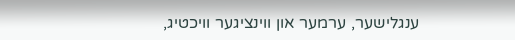ענגלישער, ערמער און ווינציגער וויכטיג,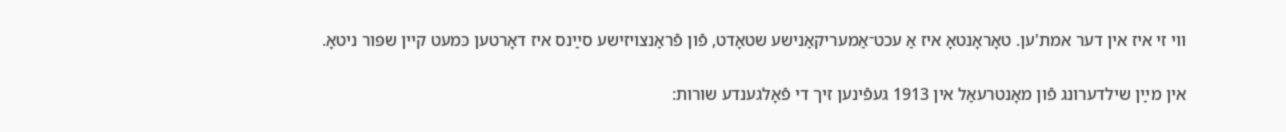ווי זי איז אין דער אמת'ען. טאָראָנטאָ איז אַ עכט־אַמעריקאַנישע שטאָדט, פֿון פֿראַנצויזישע סײַנס איז דאָרטען כּמעט קיין שפּור ניטאָ.

אין מײַן שילדערונג פֿון מאָנטרעאַל אין 1913 געפֿינען זיך די פֿאָלגענדע שורות: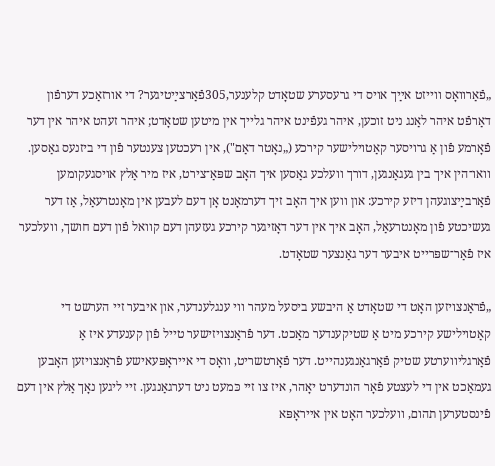„פֿאַרוואָס ווייזט אײַך אויס די גרעסערע שטאָדט קלענער,305פֿאַרצײַטיגער? די אורזאַכע דערפֿון דאַרפֿט איהר לאַנג ניט זוכען, איהר געפֿינט איהר גלייך אין מיטען שטאָדט; איהר זעהט איהר אין דער פֿאָרמע פֿון אַ גרויסער קאַטוילישער קירכע („נאָטר דאַם"), אין רעכטען צענטער פֿון די ביזנעס גאַסען. וואו־הין איך בין געגאַנגען, דורך וועלכע גאַסען איך האָב שפּאַ־צירט, איז מיר אַלץ אויסגעקומען פֿאַרבײַצוגעהן דיזע קירכע: און ווען איך האָב זיך דערמאָנט אָן דעם לעבען אין מאָנטרעאַל, אַז דער געשיכטע פֿון מאָנטרעאַל, האָב איך אין דער דאָזיגער קירכע געזעהן דעם קוואל פֿון דעם חושך, וועלכער איז פֿאַר־שפּרייט איבער דער גאַנצער שטאָדט.

„פֿראַנצויזען האָט די שטאָדט אַ היבשע ביסעל מעהר ווי ענגלענדער, און איבער זיי הערשט די קאַטוילישע קירכע מיט אַ שטיקענדער מאַכט. דער פֿראַנצויזישער טייל פֿון קענעדע איז אַ פֿאַרגליווערטע שטיק פֿאַרגאַנגענהייט. דער פֿאָרטשריט, וואָס די אײראָפּעאישע פֿראַנצויזען האָבען געמאַכט אין די לעצטע פֿאָר הונדערט יאָהר, איז צו זיי כּמעט ניט דערגאַנגען. זיי ליגען נאָך אַלץ אין דעם פֿינסטערען תהום, וועלכער האָט אין אײראָפּא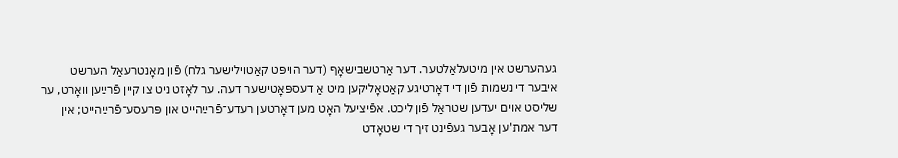געהערשט אין מיטעלאַלטער. דער אַרטשבישאָף (דער הויפּט קאַטוילישער גלח) פֿון מאָנטרעאַל הערשט איבער די נשמות פֿון די דאָרטיגע קאַטאָליקען מיט אַ דעספּאָטישער דעה. ער לאָזט ניט צו קיין פֿרײַען וואָרט, ער שליסט אוים יעדען שטראַל פֿון ליכט. אפֿיציעל האָט מען דאָרטען רעדע־פֿרײַהייט און פּרעסע־פֿרײַהייט; אין דער אמת'ען אָבער געפֿינט זיך די שטאָדט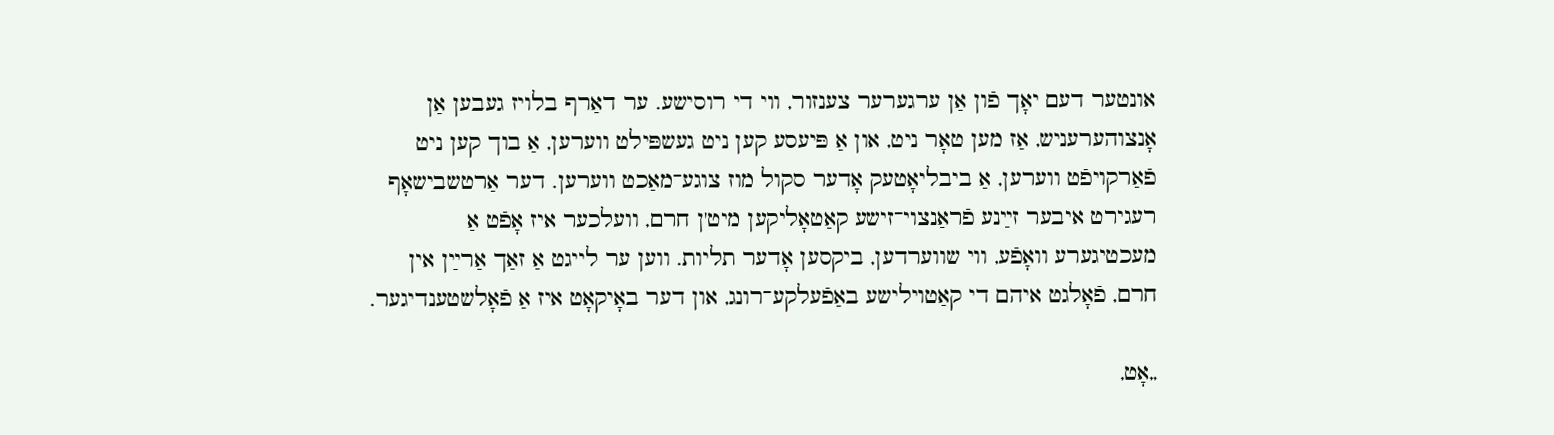אונטער דעם יאָך פֿון אַן ערגערער צענזור, ווי די רוסישע. ער דאַרף בלויז געבען אַן אָנצוהערעניש, אַז מען טאָר ניט, און אַ פּיעסע קען ניט געשפּילט ווערען, אַ בוך קען ניט פֿאַרקויפֿט ווערען, אַ ביבליאָטעק אָדער סקול מוז צוגע־מאַכט ווערען. דער אַרטשבישאָף רעגירט איבער זײַנע פֿראַנצוי־זישע קאַטאָליקען מיט'ן חרם, וועלכער איז אָפֿט אַ מעכטיגערע וואָפֿע, ווי שווערדען, ביקסען אָדער תליות. ווען ער לייגט אַ זאַך אַרײַן אין חרם, פֿאָלגט איהם די קאַטוילישע באַפֿעלקע־רונג, און דער באָיקאָט איז אַ פֿאָלשטענדיגער.

„אָט,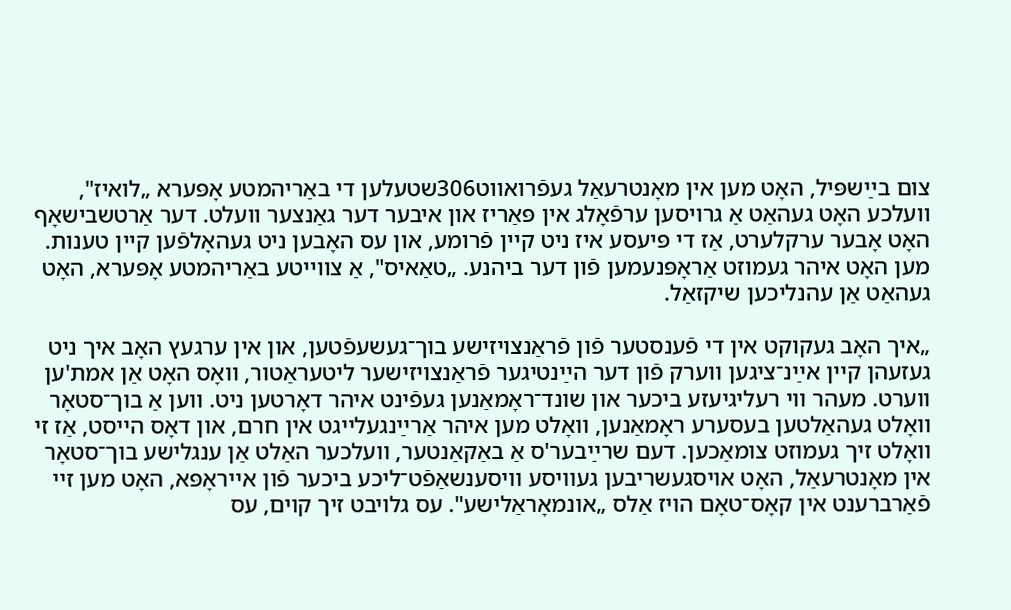צום בײַשפּיל, האָט מען אין מאָנטרעאַל געפֿרואווט306שטעלען די באַריהמטע אָפּערא „לואיז", וועלכע האָט געהאַט אַ גרויסען ערפֿאָלג אין פּאַריז און איבער דער גאַנצער וועלט. דער אַרטשבישאָף האָט אָבער ערקלערט, אַז די פּיעסע איז ניט קיין פֿרומע, און עס האָבען ניט געהאָלפֿען קיין טענות. מען האָט איהר געמוזט אַראָפּנעמען פֿון דער ביהנע. „טאַאיס", אַ צווייטע באַריהמטע אָפּערא, האָט געהאַט אַן עהנליכען שיקזאַל.

„איך האָב געקוקט אין די פֿענסטער פֿון פֿראַנצויזישע בוך־געשעפֿטען, און אין ערגעץ האָב איך ניט געזעהן קיין אײַנ־ציגען ווערק פֿון דער הײַנטיגער פֿראַנצויזישער ליטעראַטור, וואָס האָט אַן אמת'ען ווערט. מעהר ווי רעליגיעזע ביכער און שונד־ראָמאַנען געפֿינט איהר דאָרטען ניט. ווען אַ בוך־סטאָר וואָלט געהאַלטען בעסערע ראָמאַנען, וואָלט מען איהר אַרײַנגעלייגט אין חרם, און דאָס הייסט, אַז זי וואָלט זיך געמוזט צומאַכען. דעם שרײַבער'ס אַ באַקאַנטער, וועלכער האַלט אַן ענגלישע בוך־סטאָר אין מאָנטרעאַל, האָט אויסגעשריבען געוויסע וויסענשאַפֿט־ליכע ביכער פֿון אײראָפּא, האָט מען זיי פֿאַרברענט אין קאָס־טאָם הויז אַלס „אונמאָראַלישע". עס גלויבט זיך קוים, עס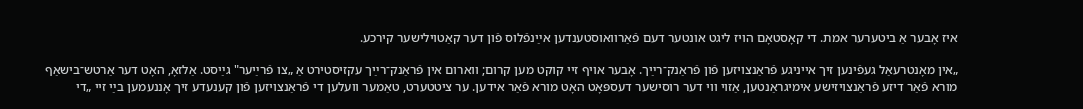איז אָבער אַ ביטערער אמת. די קאָסטאָם הויז ליגט אונטער דעם פֿאַרוואוסטענדען אײַנפֿלוס פֿון דער קאַטוילישער קירכע.

„אין מאָנטרעאַל געפֿינען זיך אייניגע פֿראַנצויזען פֿון פֿראַנק־רײַך. אָבער אויף זיי קוקט מען קרום; ווארום אין פֿראַנק־רײַך עקזיסטירט אַ „צו פֿרײַער" גײַסט. אַלזאָ, האָט דער אַרטש־בישאַף מורא פֿאַר דיזע פֿראַנצויזישע אימיגראַנטען, אַזוי ווי דער רוסישער דעספּאָט האָט מורא פֿאַר אידען. ער ציטטערט, טאַמער וועלען די פֿראַנצויזען פֿון קענעדע זיך אָננעמען בײַ זיי „די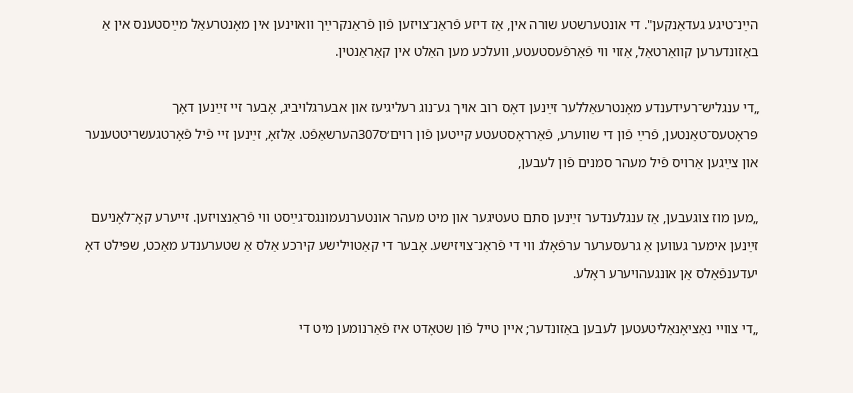הײַנ־טיגע געדאַנקען". די אונטערשטע שורה אין, אַז דיזע פֿראַנ־צויזען פֿון פֿראַנקרײַך וואוינען אין מאָנטרעאַל מײַסטענס אין אַ באַזונדערען קוואַרטאַל, אַזוי ווי פֿאַרפֿעסטעטע, וועלכע מען האַלט אין קאַראַנטין.

„די ענגליש־רעידענדע מאָנטרעאַללער זײַנען דאָס רוב אויך גע־נוג רעליגיעז און אבערגלויביג, אָבער זיי זײַנען דאָך פּראָטעס־טאַנטען, פֿרײַ פֿון די שווערע, פֿאַרראָסטעטע קייטען פֿון רוים׳ס307הערשאַפֿט. אַלזאָ, זײַנען זיי פֿיל פֿאָרטגעשריטטענער און צײַגען אַרויס פֿיל מעהר סמנים פֿון לעבען,

„מען מוז צוגעבען, אַז ענגלענדער זײַנען סתם טעטיגער און מיט מעהר אונטערנעמונגס־גײַסט ווי פֿראַנצויזען. זייערע קאָ־לאָניעם זײַנען אימער געווען אַ גרעסערער ערפֿאָלג ווי די פֿראַנ־צויזישע. אָבער די קאַטוילישע קירכע אַלס אַ שטערענדע מאַכט, שפּילט דאָ יעדענפֿאַלס אַן אונגעהויערע ראָלע.

„די צוויי נאַציאָנאַליטעטען לעבען באַזונדער; איין טייל פֿון שטאָדט איז פֿאַרנומען מיט די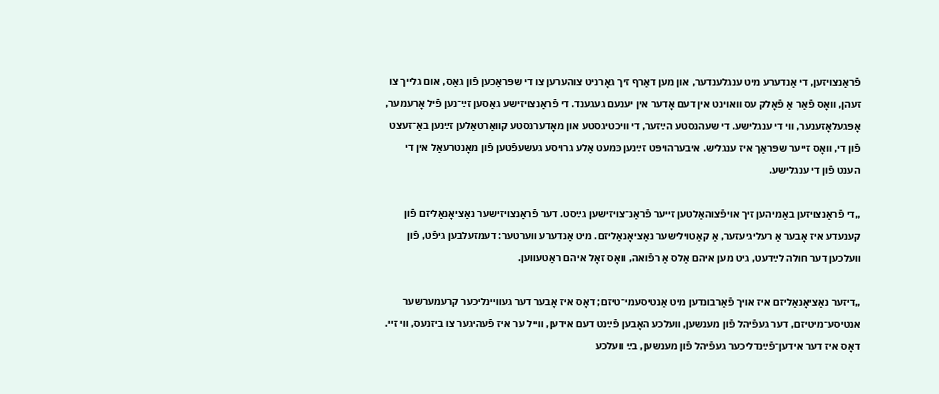פֿראַנצויזען, די אַנדערע מיט ענגלענדער, און מען דאַרף זיך גאָרניט צוהערען צו די שפּראַכען פֿון גאַס, אום גלייך צו זעהן, וואָס פֿאַר אַ פֿאָלק עס וואוינט אין דעם אָדער אין יענעם געגענד. די פֿראַנצויזישע גאַסען זײַ־נען פֿיל אָרעמער, אָפּגעלאָזענער, ווי די ענגלישע. די שעהנסטע הײַזער, די וויכטיגסטע און מאָדערנסטע קוואַרטאַלען זײַנען באַ־זעצט פֿון די, וואָס זייער שפּראַך איז ענגליש. איבערהויפּט זײַנען כּמעט אַלע גרויסע געשעפֿטען פֿון מאָנטרעאַל אין די הענט פֿון די ענגלישע.

„די פֿראַנצויזען באַמיהען זיך אויפֿצוהאַלטען זייער פֿראַנ־צויזישען גײַסט. דער פֿראַנצויזישער נאַציאָנאַליזם פֿון קענעדע איז אָבער אַ רעליגיעזער, אַ קאַטוילישער נאַציאָנאַליזם. מיט אַנדערע ווערטער: דעמזעלבען גיפֿט, פֿון וועלכען דער חולה לײַדעט, גיט מען איהם אַלס אַ רפֿואה, וואָס זאָל איהם ראַטעווען.

„דיזער נאַציאָנאַליזם איז אויך פֿאַרבונדען מיט אַנטיסעמי־טיזם; דאָס איז אָבער דער געוויינליכער קרעמערשער אנטיסע־מיטיזם, דער געפֿיהל פֿון מענשען, וועלכע האָבען פֿײַנט דעם אידען, ווייל ער איז פֿעהיגער צו ביזנעס, ווי זיי. דאָס איז דער אידען־פֿײַנדליכער געפֿיהל פֿון מענשען, בײַ וועלכע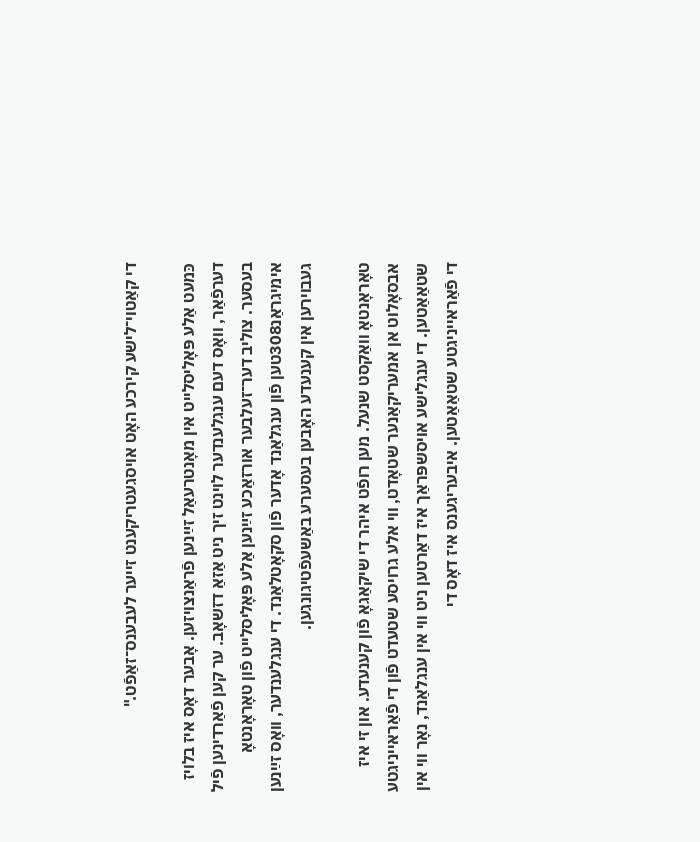די קאַטוי־לישע קירכע האָט אויסגעטריקענט זייער לעבענס־זאַפֿט."

כּמעט אַלע פּאָליסלייט אין מאָנטרעאַל זײַנען פֿראַנצויזען. אָבער דאָס איז בלויז דערפֿאַר, וואָס דעם ענגלענדער לוינט זיך ניט אַזאַ דזשאָב. ער קען פֿאַרדינען פֿיל בעסער. צוליב דער־זעלבער אורזאַכע זײַנען אַלע פּאָליסלייט פֿון טאָראָנטאָ אימיגראַנ308טען פֿון ענגלאַנד אָדער פֿון סקאָטלאַנד. די ענגלענדער, וואָס זײַנען געבוירען אין קענעדע האָבען בעסערע באַשעפֿטיגונגען.

טאָראָנטאָ וואַקסט שנעל. מען רופֿט איהר די שיקאַגאָ פֿון קענעדע. און זי איז אבסאָלוט אן אמעריקאַנער שטאָדט, ווי אלע גרויסע שטעדט פֿון די פֿאַראייניגטע שטאַאַטען. די ענגלישע אויסשפּראַך איז דאַרטען ניט ווי אין ענגלאַנד, נאָר ווי אין די פֿאַראייניגטע שטאַאַטען. איבעריגענס איז דאָס די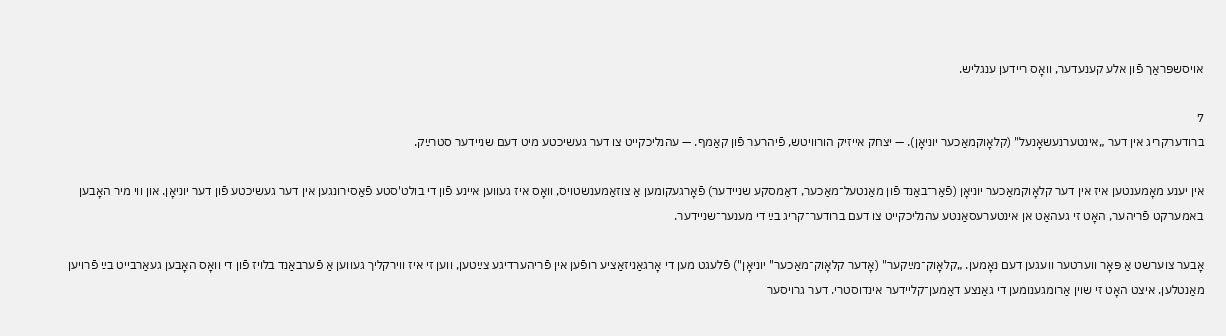אויסשפּראַך פֿון אלע קענעדער, וואָס רײדען ענגליש.

7
ברודערקריג אין דער „אינטערנעשאָנעל" (קלאָוקמאַכער יוניאָן). — יצחק אייזיק הורוויטש, פֿיהרער פֿון קאַמף. — עהנליכקייט צו דער געשיכטע מיט דעם שניידער סטרײַק.

אין יענע מאָמענטען איז אין דער קלאָוקמאַכער יוניאָן (פֿאַר־באַנד פֿון מאַנטעל־מאַכער, דאַמסקע שניידער) פֿאָרגעקומען אַ צוזאַמענשטויס, וואָס איז געווען איינע פֿון די בולט'סטע פֿאַסירונגען אין דער געשיכטע פֿון דער יוניאָן. און ווי מיר האָבען באמערקט פֿריהער, האָט זי געהאַט אן אינטערעסאַנטע עהנליכקייט צו דעם ברודער־קריג בײַ די מענער־שניידער.

אָבער צוערשט אַ פּאָר ווערטער וועגען דעם נאָמען. „קלאָוק־מײַקער" (אָדער קלאָוק־מאַכער" יוניאָן") פֿלעגט מען די אָרגאַניזאַציע רופֿען אין פֿריהערדיגע צײַטען, ווען זי איז ווירקליך געווען אַ פֿערבאַנד בלויז פֿון די וואָס האָבען געאַרבייט בײַ פֿרויען מאַנטלען. איצט האָט זי שוין אַרומגענומען די גאַנצע דאַמען־קליידער אינדוסטרי. דער גרויסער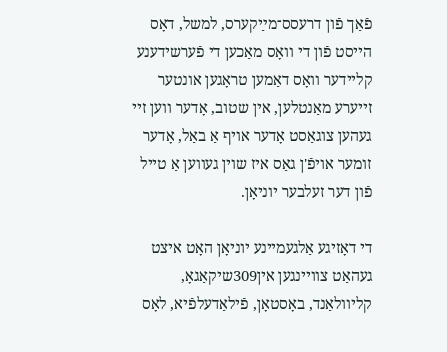פֿאַך פֿון דרעסס־מײַקערס, למשל, דאָס הייסט פֿון די וואָס מאַכען די פֿערשידענע קליידער וואָס דאַמען טראָגען אונטער זייערע מאַנטלען, אין שטוב, אָדער ווען זיי געהען צוגאַסט אָדער אויף אַ באַל, אָדער זומער אויפֿ'ן גאַס איז שוין געווען אַ טייל פֿון דער זעלבער יוניאָן.

די דאָזיגע אַלגעמיינע יוניאָן האָט איצט געהאַט צוויינגען אין309שיקאַגאָ, קליוולאַנד, באָסטאָן, פֿילאַדעלפֿיא, לאָס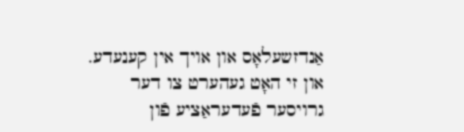אַנדזשעלאָס און אויך אין קענעדע. און זי האָט געהערט צו דער גרויסער פֿעדעראַציע פֿון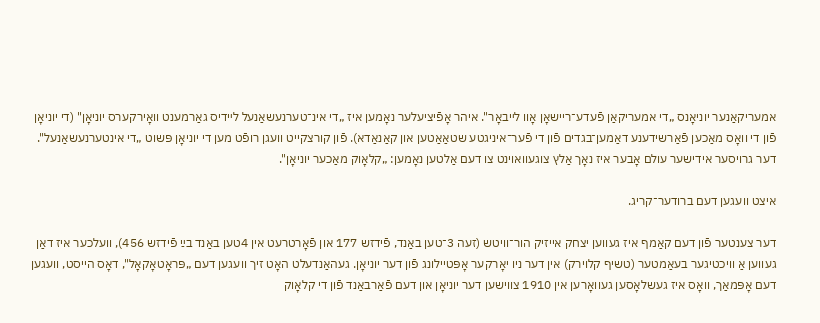אמעריקאַנער יוניאָנס „די אמעריקאַן פֿעדע־ריישאָן אָוו לײבאָר". איהר אָפֿיציעלער נאָמען איז „די אינ־טערנעשאַנעל לײדיס גאַרמענט וואָירקערס יוניאָן" (די יוניאָן פֿון די וואָס מאַכען פֿאַרשידענע דאַמען־בגדים פֿון די פֿער־איניגטע שטאַאַטען און קאַנאַדא). פֿון קורצקייט וועגן רופֿט מען די יוניאָן פּשוט „די אינטערנעשאַנעל". דער גרויסער אידישער עולם אָבער איז נאָך אַלץ צוגעוואוינט צו דעם אַלטען נאָמען: „קלאָוק מאַכער יוניאָן".

איצט וועגען דעם ברודער־קריג.

דער צענטער פֿון דעם קאַמף איז געווען יצחק אייזיק הור־וויטש (זעה 3־טען באַנד, פֿידזש 177 און פֿאָרטרעט אין 4טען באַנד בײַ פֿידזש 456), וועלכער איז דאַן געווען אַ וויכטיגער בעאַמטער (טשיף קלוירק) אין דער ניו יאָרקער אָפּטיילונג פֿון דער יוניאָן. געהאַנדעלט האָט זיך וועגען דעם „פּראָטאָקאָל", דאָס הייסט, וועגען דעם אָפּמאַך, וואָס איז געשלאָסען געוואָרען אין 1910 צווישען דער יוניאָן און דעם פֿאַרבאַנד פֿון די קלאָוק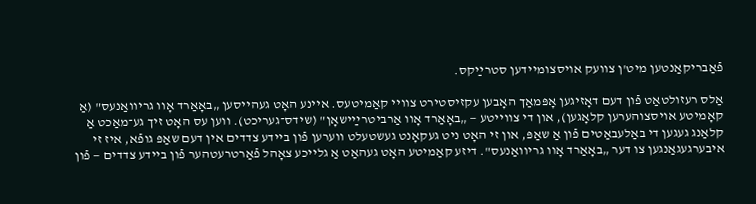פֿאַבריקאַנטען מיט'ן צוועק אויסצומיידען סטרײַקס.

אַלס רעזולטאַט פֿון דעם דאָזיגען אָפּמאַך האָבען עקזיסטירט צוויי קאַמיטעס. איינע האָט געהייסען „באָאַרד אָוו גריוואַנעס" (אַ קאָמיטע אויסצוהערען קלאָגען), און די צווייטע — „באָאַרד אָוו אַרביטרײַישאָן" (שידס־געריכט). ווען עס האָט זיך גע־מאַכט אַ קלאַנג געגען די באַלעבאַטים פֿון אַ שאַפּ, און זי האָט ניט געקאָנט געשטעלט ווערען פֿון ביידע צדדים אין דעם שאַפּ גופֿא, איז זי איבערגעגאַנגען צו דער „באָאַרד אָוו גריוואַנעס". דיזע קאַמיטע האָט געהאַט אַ גלייכע צאָהל פֿאַרטרעטהער פֿון ביידע צדדים — פֿון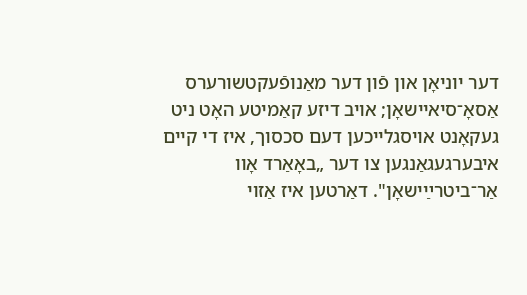דער יוניאָן און פֿון דער מאַנופֿעקטשורערס אַסאָ־סיאיישאָן; אויב דיזע קאַמיטע האָט ניט געקאָנט אויסגלייכען דעם סכסוך, איז די קיים איבערגעגאַנגען צו דער „באָאַרד אָוו אַר־ביטרײַישאָן". דאַרטען איז אַזוי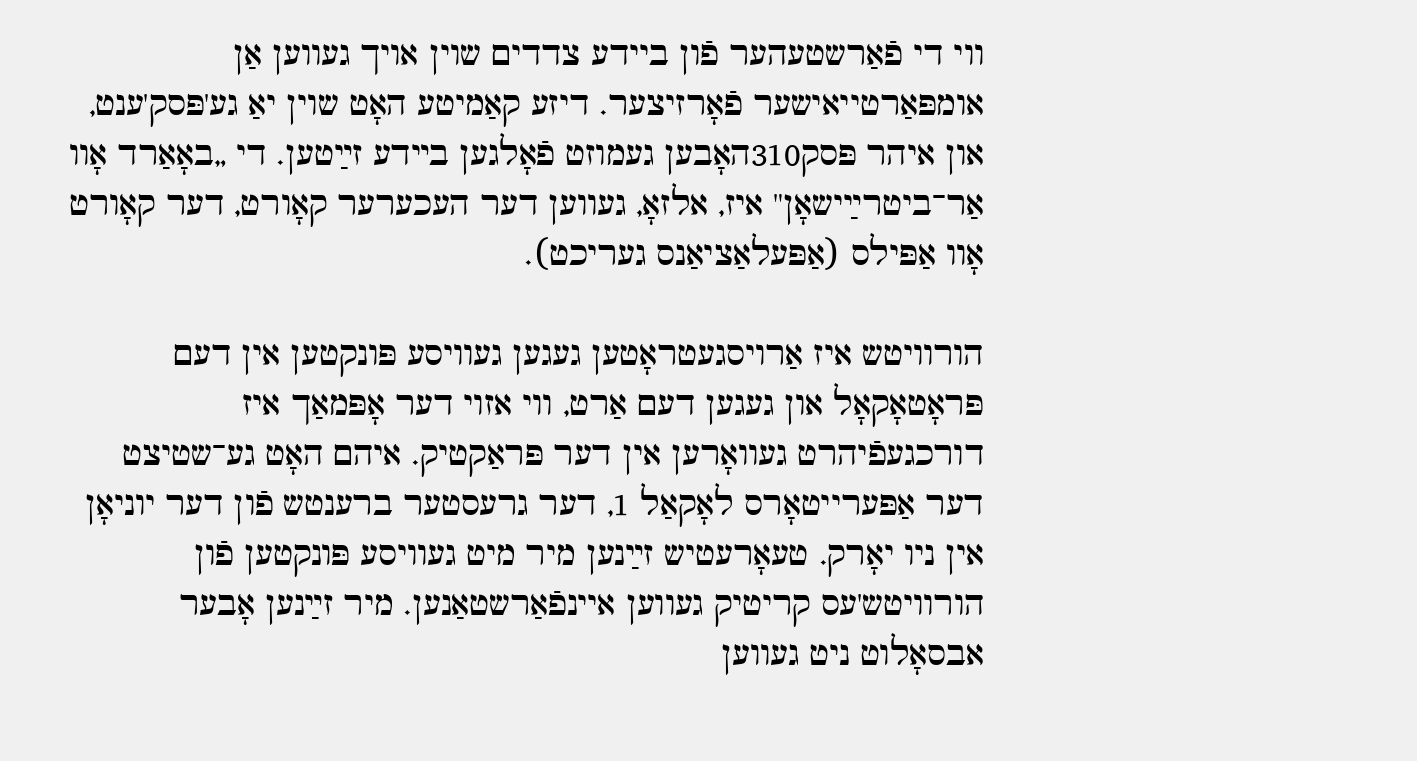ווי די פֿאַרשטעהער פֿון ביידע צדדים שוין אויך געווען אַן אומפּאַרטייאישער פֿאָרזיצער. דיזע קאַמיטע האָט שוין יאַ גע'פּסק'ענט, און איהר פּסק310האָבען געמוזט פֿאָלגען בײדע זײַטען. די „באָאַרד אָוו אַר־ביטרײַישאָן" איז, אלזאָ, געווען דער העכערער קאָורט, דער קאָורט אָוו אַפּילס (אַפּעלאַציאַנס געריכט).

הורוויטש איז אַרויסגעטראָטען געגען געוויסע פּונקטען אין דעם פּראָטאָקאָל און געגען דעם אַרט, ווי אזוי דער אָפּמאַך איז דורכגעפֿיהרט געוואָרען אין דער פּראַקטיק. איהם האָט גע־שטיצט דער אַפּערייטאָרס לאָקאַל 1, דער גרעסטער ברענטש פֿון דער יוניאָן אין ניו יאָרק. טעאָרעטיש זײַנען מיר מיט געוויסע פּונקטען פֿון הורוויטש'עס קריטיק געווען איינפֿאַרשטאַנען. מיר זײַנען אָבער אבסאָלוט ניט געווען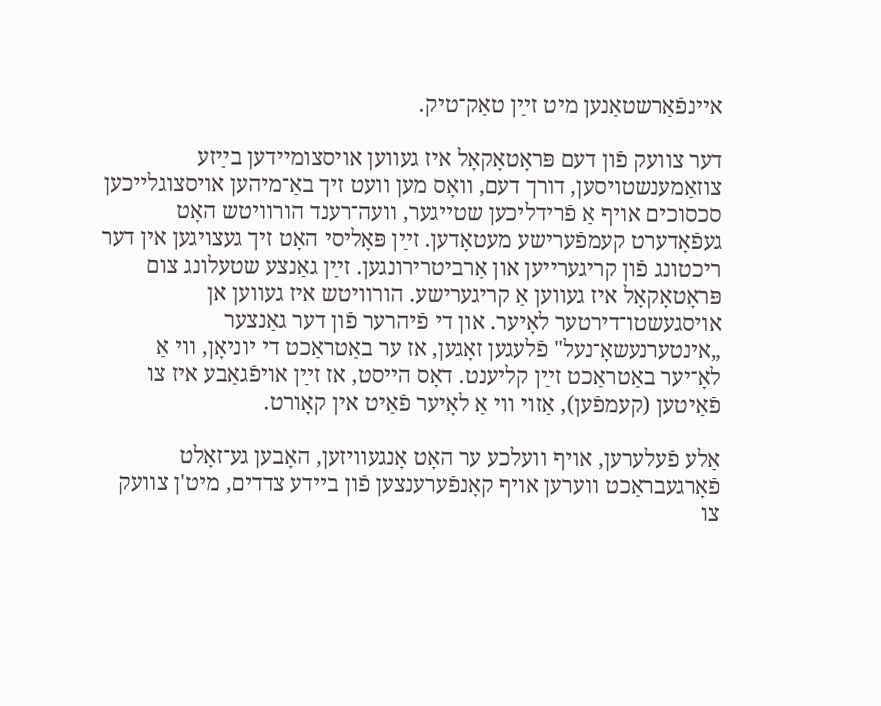איינפֿאַרשטאַנען מיט זײַן טאַק־טיק.

דער צוועק פֿון דעם פּראָטאָקאָל איז געווען אויסצומיידען בײַזע צוזאַמענשטויסען, דורך דעם, וואָס מען וועט זיך באַ־מיהען אויסצוגלייכען סכסוכים אויף אַ פֿרידליכען שטייגער, וועה־רענד הורוויטש האָט געפֿאָדערט קעמפֿערישע מעטאָדען. זײַן פּאָליסי האָט זיך געצויגען אין דער ריכטונג פֿון קריגערייען און אַרביטרירונגען. זײַן גאַנצע שטעלונג צום פּראָטאָקאָל איז געווען אַ קריגערישע. הורוויטש איז געווען אן אויסגעשטו־דירטער לאָיער. און די פֿיהרער פֿון דער גאַנצער „אינטערנעשאָ־נעל" פֿלעגען זאָגען, אז ער באַטראַכט די יוניאָן, ווי אַ לאָ־יער באַטראַכט זײַן קליענט. דאָס הייסט, אז זײַן אויפֿגאַבע איז צו פֿאַיטען (קעמפֿען), אַזוי ווי אַ לאָיער פֿאַיט אין קאָורט.

אַלע פֿעלערען, אויף וועלכע ער האָט אָנגעוויזען, האָבען גע־זאָלט פֿאָרגעבראַכט ווערען אויף קאָנפֿערענצען פֿון ביידע צדדים, מיט'ן צוועק צו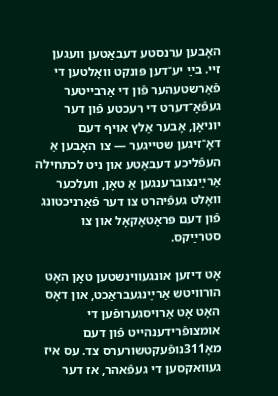האָבען ערנסטע דעבאַטען וועגען זיי. בײַ יע־דען פּונקט וואָלטען די פֿאַרשטעהער פֿון די אַרבייטער געפֿאָ־דערט די רעכטע פֿון דער יוניאָן, אָבער אַלץ אויף דעם דאָ־זיגען שטייגער — צו האָבען אַ העפֿליכע דעבאַטע און ניט לכתחילה אַרײַנצוברענגען אַ טאָן, וועלכער וואָלט געפֿיהרט צו דער פֿאַרניכטונג פֿון דעם פּראָטאָקאָל און צו סטרײַקס.

אָט דיזען אונגעווינשטען טאָן האָט הורוויטש אַרײַנגעבראַכט, און דאָס האָט אָט אַרויסגערופֿען די אומצופֿרידענהייט פֿון דעם מאָ311נופֿעקטשורערס צד. עס איז געוואקסען די געפֿאהר, אז דער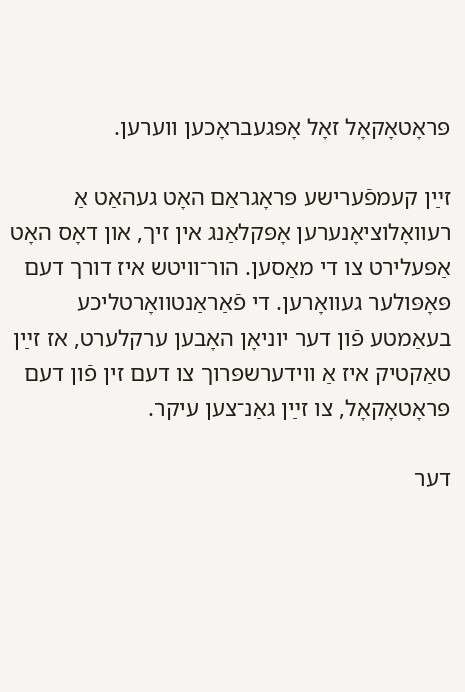פּראָטאָקאָל זאָל אָפּגעבראָכען ווערען.

זײַן קעמפֿערישע פּראָגראַם האָט געהאַט אַ רעוואָלוציאָנערען אָפּקלאַנג אין זיך, און דאָס האָט אַפּעלירט צו די מאַסען. הור־וויטש איז דורך דעם פּאָפּולער געוואָרען. די פֿאַראַנטוואָרטליכע בעאַמטע פֿון דער יוניאָן האָבען ערקלערט, אז זײַן טאַקטיק איז אַ ווידערשפּרוך צו דעם זין פֿון דעם פּראָטאָקאָל, צו זײַן גאַנ־צען עיקר.

דער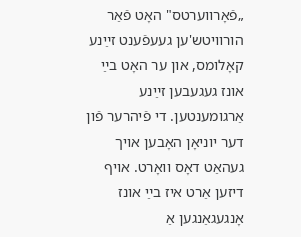„פֿאָרווערטס" האָט פֿאַר הורוויטש'ען געעפֿענט זײַנע קאָלומס, און ער האָט בײַ אונז געגעבען זײַנע אַרגומענטען. די פֿיהרער פֿון דער יוניאָן האָבען אויך געהאַט דאָס וואָרט. אויף דיזען אַרט איז בײַ אונז אָנגעגאַנגען אַ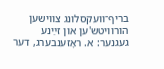בריף־וועקסלונג צווישען הורוויטש'ען און זײַנע געגנער: א. ראָזענבערג, דער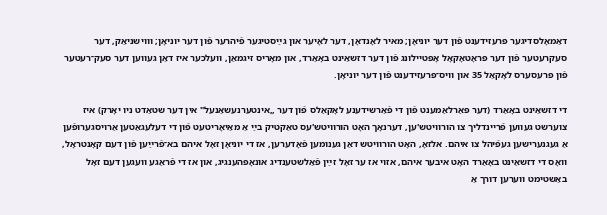דאַמאָלסדיגער פּרעזידענט פֿון דער יוניאָן; מאיר לאָנדאָן, דער לאָיער און גײַסטיגער פֿיהרער פֿון דער יוניאָן; וווישניאַק, דער סעקרעטער פֿון דער פּראָטאָקאָל אָפּטיילונג פֿון דער דזשאַינט באָאַרד, און מאָריס זיגמאַן, וועלכער איז דאַן געווען דער סעק־רעטער פֿון פּרעסערס לאָקאַל 35 און וויס־פּרעזידענט פֿון דער יוניאָן.

די דזשאַינט באָאַרד (דער פּאַרלאַמענט פֿון די פֿאַרשידענע לאָקאַלס פֿון דער „אינטערנעשאַנעל" אין דער שטאַדט ניו יאָרק) איז צוערשט געווען פֿריינדליך צו הורוויטש'ען, דערנאָך האָט הורוויטש'עס טאַקטיק בײַ אַ מאַיאָריטעט פֿון די דעלעגאַטען אַרויסגערופֿען אַ געגנערישען געפֿיהל צו איהם. אלזאָ, האָט הורוויטש דאַן גענומען פֿאָדערען, אז די יוניאָן זאָל איהם בא־פֿרײַען פֿון דעם קאָנטראָל, וואָס די דזשאַינט באָאַרד האָט איבער איהם, אזוי אז ער זאָל זײַן פֿאַלשטענדיג אונאָפּהענגיג, און אז די פֿראַגע וועגען דעם זאָל באַשטימט ווערען דורך אַ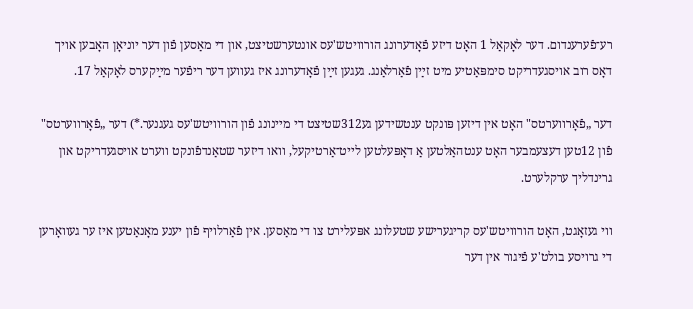רע־פֿערענדום. דער לאָקאַל 1 האָט דיזע פֿאָדערונג הורוויטש'עס אונטערשטיצט, און די מאַסען פֿון דער יוניאָן האָבען אויך דאָס רוב אויסגעדריקט סימפּאַטיע מיט זײַן פֿאַרלאַנג. געגען זײַן פֿאָדערונג איז געווען דער ריפֿער מײַקערס לאָקאַל 17.

דער „פֿאָרווערטס" האָט אין דיזען פּונקט ענטשידען גע312שטיצט די מײנונג פֿון הורוויטש'עס געגנער.*) דער „פֿאָרווערטס" פֿון 12טען דעצעמבער האָט ענטהאַלטען אַ דאָפּעלטען לײט־אַרטיקעל, וואו דיזער שטאַנדפֿונקט ווערט אויסגעדריקט און גרינדליך ערקלערט.

ווי געזאָגט, האָט הורוויטש'עס קריגערישע שטעלונג אפּעלירט צו די מאַסען. אין פֿאַרלויף פֿון יענע מאָנאַטען איז ער געוואָרען די גרויסע בולט'ע פֿיגור אין דער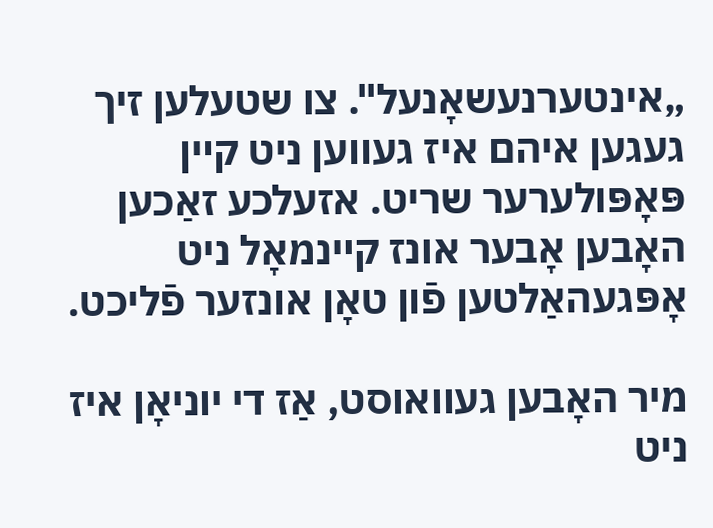„אינטערנעשאָנעל". צו שטעלען זיך געגען איהם איז געווען ניט קײן פּאָפּולערער שריט. אזעלכע זאַכען האָבען אָבער אונז קײנמאָל ניט אָפּגעהאַלטען פֿון טאָן אונזער פֿליכט.

מיר האָבען געוואוסט, אַז די יוניאָן איז ניט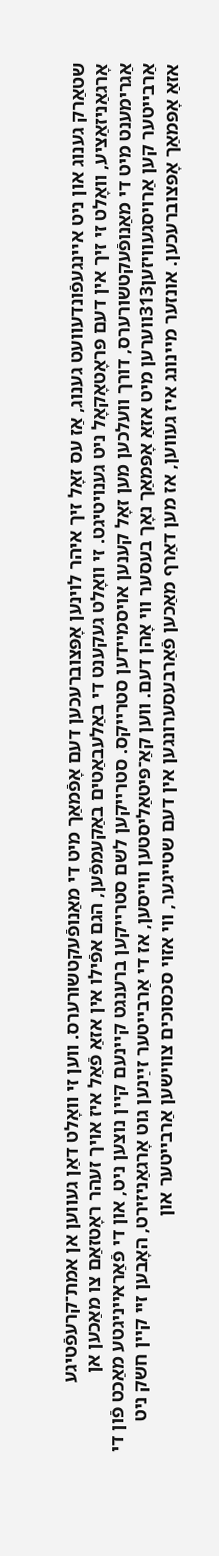שטאַרק גענוג און ניט אײנגעפֿונדעוועט גענוג, אַז עס זאָל זיך איהר לוינען אָפּצוברעכען דעם אָפֿמאַך מיט די מאַנופֿעקטשורערס. ווען זי וואָלט דאַן געווען אן אמת־קרעפֿטיגע אָרגאַניזאַציע, וואָלט זי זיך אין דעם פּראָטאָקאָל ניט גענויטיגט. זי וואָלט געקענט די באַלעבאַטים באַקעמפֿען, הגם אפֿילו אין אזאַ פֿאַל איז אויך זעהר ראָטזאַם צו מאַכען אן אַגרימענט מיט די מאַנופֿעקטשורערס, דורך וועלכען מען זאָל קענען אויסמיידען סטרייקס. סטרייקען לשם סטרייקען ברענגט קײנעם קײן נוצען ניט, און די פֿאַראייניגטע מאַכט פֿון די אַרבייטער קען אַרויסגעוויזען313ווערען מיט אזאַ אָפּמאַך נאָך בעסער ווי אָהן דעם. ווען קאַ־פּיטאַליסטען ווייסען, אז די אַרבייטער זײַנען גוט אָרגאַניזירט, האָבען זיי קיין חשק ניט אזאַ אָפּמאַך אָפּצוברעכען. אונזער מיינונג איז געווען, אז מען דאַרף מאַכען פֿאַרבעסערונגען אין דעם שטייגער, ווי אזוי סכסוכים צווישען אַרבייטער און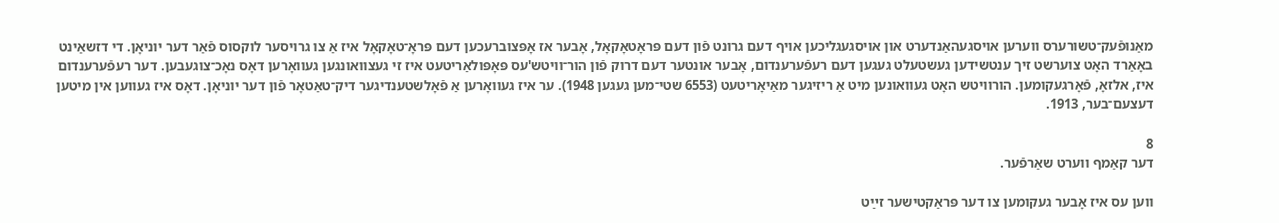מאַנופֿעק־טשורערס ווערען אויסגעהאַנדערט און אויסגעגליכען אויף דעם גרונט פֿון דעם פּראָטאָקאָל, אָבער אז אָפּצוברעכען דעם פּראָ־טאָקאָל איז אַ צו גרויסער לוקסוס פֿאַר דער יוניאָן. די דזשאַינט באָאַרד האָט צוערשט זיך ענטשידען געשטעלט געגען דעם רעפֿערענדום, אָבער אונטער דעם דרוק פֿון הור־וויטש'עס פּאָפּולאַריטעט איז זי געצוואונגען געוואָרען דאָס נאָכ־צוגעבען. דער רעפֿערענדום איז, אלזאָ, פֿאָרגעקומען. הורוויטש האָט געוואונען מיט אַ ריזיגער מאַיאָריטעט (6553 שטי־מען געגען 1948). ער איז געוואָרען אַ פֿאָלשטענדיגער דיק־טאַטאָר פֿון דער יוניאָן. דאָס איז געווען אין מיטען דעצעם־בער, 1913.

8
דער קאַמף ווערט שאַרפֿער.

ווען עס איז אָבער געקומען צו דער פּראַקטישער זײַט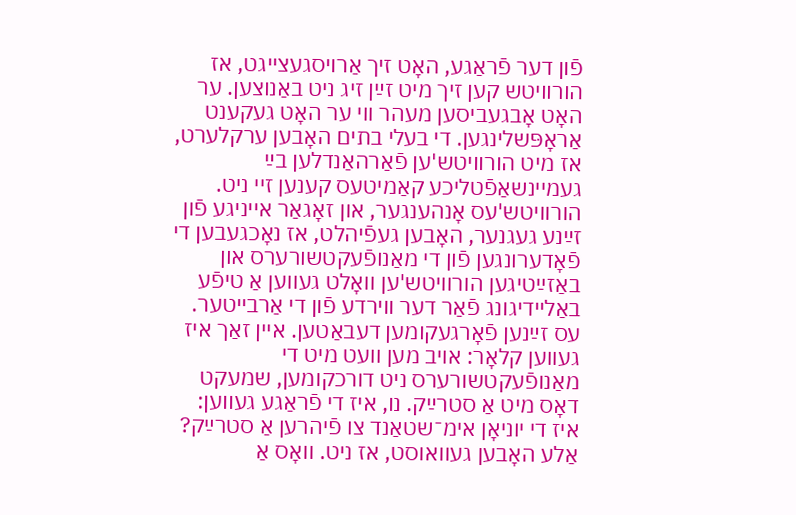פֿון דער פֿראַגע, האָט זיך אַרויסגעצייגט, אז הורוויטש קען זיך מיט זײַן זיג ניט באַנוצען. ער האָט אָבגעביסען מעהר ווי ער האָט געקענט אַראָפּשלינגען. די בעלי בתים האָבען ערקלערט, אז מיט הורוויטש'ען פֿאַרהאַנדלען בײַ געמיינשאַפֿטליכע קאַמיטעס קענען זיי ניט. הורוויטש'עס אָנהענגער, און זאָגאַר אייניגע פֿון זײַנע געגנער, האָבען געפֿיהלט, אז נאָכגעבען די פֿאָדערונגען פֿון די מאַנופֿעקטשורערס און באַזײַטיגען הורוויטש'ען וואָלט געווען אַ טיפֿע באַליידיגונג פֿאַר דער ווירדע פֿון די אַרבייטער. עס זײַנען פֿאָרגעקומען דעבאַטען. איין זאַך איז געווען קלאָר: אויב מען וועט מיט די מאַנופֿעקטשורערס ניט דורכקומען, שמעקט דאָס מיט אַ סטרײַק. נו, איז די פֿראַגע געווען: איז די יוניאָן אימ־שטאַנד צו פֿיהרען אַ סטרײַק? אַלע האָבען געוואוסט, אז ניט. וואָס אַ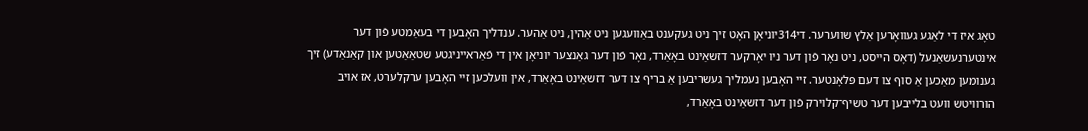טאָג איז די לאַגע געוואָרען אַלץ שווערער. די314יוניאָן האָט זיך ניט געקענט באַוועגען ניט אַהין, ניט אַהער. ענדליך האָבען די בעאַמטע פֿון דער אינטערנעשאַנעל (דאָס הייסט, ניט נאָר פֿון דער ניו יאָרקער דזשאַינט באָאַרד, נאָר פֿון דער גאַנצער יוניאָן אין די פֿאַראייניגטע שטאַאַטען און קאַנאַדע) זיך גענומען מאַכען אַ סוף צו דעם פּלאָנטער. זיי האָבען נעמליך געשריבען אַ בריף צו דער דזשאַינט באָאַרד, אין וועלכען זיי האָבען ערקלערט, אז אויב הורוויטש וועט בלייבען דער טשיף־קלוירק פֿון דער דזשאַינט באָאַרד,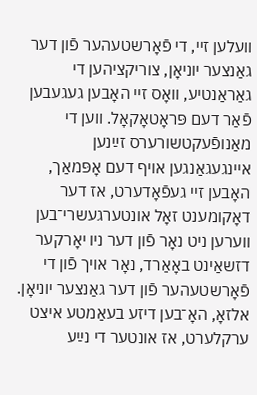וועלען זיי, די פֿאָרשטעהער פֿון דער גאַנצער יוניאָן, צוריקציהען די גאַראַנטיע, וואָס זיי האָבען געגעבען פֿאַר דעם פּראָטאָקאָל. ווען די מאַנופֿעקטשורערס זײַנען איינגעגאַנגען אויף דעם אָפּמאַך, האָבען זיי געפֿאָדערט, אז דער דאָקומענט זאָל אונטערגעשרי־בען ווערען ניט נאָר פֿון דער ניו יאָרקער דזשאַינט באָאַרד, נאָר אויך פֿון די פֿאָרשטעהער פֿון דער גאַנצער יוניאָן. אלזאָ, האָ־בען דיזע בעאַמטע איצט ערקלערט, אז אונטער די נײַע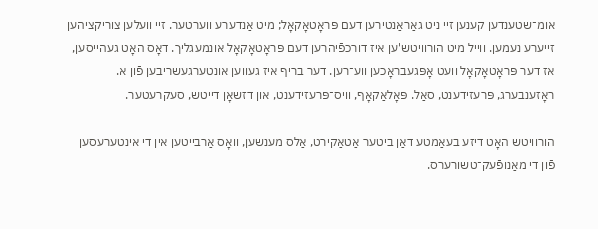אומ־שטענדען קענען זיי ניט גאַראַנטירען דעם פּראָטאָקאָל; מיט אַנדערע ווערטער. זיי וועלען צוריקציהען זייערע נעמען. ווייל מיט הורוויטש'ען איז דורכפֿיהרען דעם פּראָטאָקאָל אונמעגליך. דאָס האָט געהייסען, אז דער פּראָטאָקאָל וועט אָפּגעבראָכען ווע־רען. דער בריף איז געווען אונטערגעשריבען פֿון א. ראָזענבערג, פּרעזידענט, סאַל. פּאָלאַקאָף, וויס־פּרעזידענט, און דזשאָן דייטש, סעקרעטער.

הורוויטש האָט דיזע בעאַמטע דאַן ביטער אַטאַקירט, אַלס מענשען, וואָס אַרבייטען אין די אינטערעסען פֿון די מאַנופֿעק־טשורערס.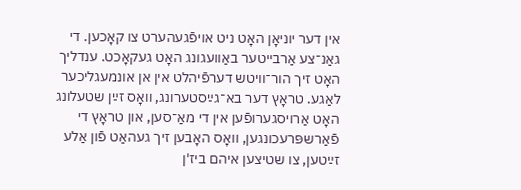אין דער יוניאָן האָט ניט אויפֿגעהערט צו קאָכען. די גאַנ־צע אַרבייטער באַוועגונג האָט געקאָכט. ענדליך האָט זיך הור־וויטש דערפֿיהלט אין אן אונמעגליכער לאַגע. טראָץ דער בא־גײַסטערונג, וואָס זײַן שטעלונג האָט אַרויסגערופֿען אין די מאַ־סען, און טראָץ די פֿאַרשפּרעכונגען, וואָס האָבען זיך געהאַט פֿון אַלע זײַטען, צו שטיצען איהם ביז'ן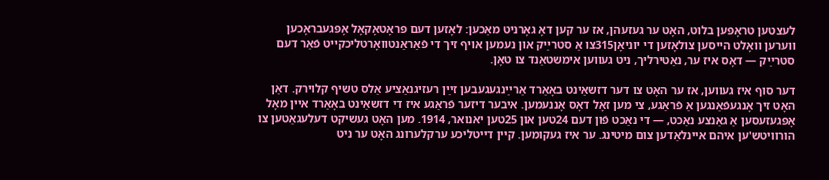לעצטען טראָפּען בלוט, האָט ער געזעהן, אז ער קען דאָ גאָרניט מאַכען: לאָזען דעם פּראָטאָקאָל אָפּגעבראָכען ווערען וואָלט הייסען צולאָזען די יוניאָן315צו אַ סטרײַק און נעמען אויף זיך די פֿאַראַנטוואָרטליכקייט פֿאַר דעם סטרײַק — דאָס איז ער, נאַטירליך, ניט געווען אימשטאַנד צו טאָן.

דער סוף איז געווען, אז ער האָט צו דער דזשאַינט באָאַרד אַרײַנגעגעבען זײַן רעזיגנאַציע אַלס טשיף קלוירק. דאַן האָט זיך אָנגעפֿאַנגען אַ פֿראַגע, צי מען זאָל דאָס אָננעמען. איבער דיזער פֿראַגע איז די דזשאַינט באָאַרד איין מאָל אָפּגעזעסען אַ גאַנצע נאַכט, — די נאַכט פֿון דעם 24טען און 25טען יאנואר, 1914. מען האָט געשיקט דעלעגאַטען צו הורוויטש'ען איהם איינלאַדען צום מיטינג. ער איז געקומען. קיין דייטליכע ערקלערונג האָט ער ניט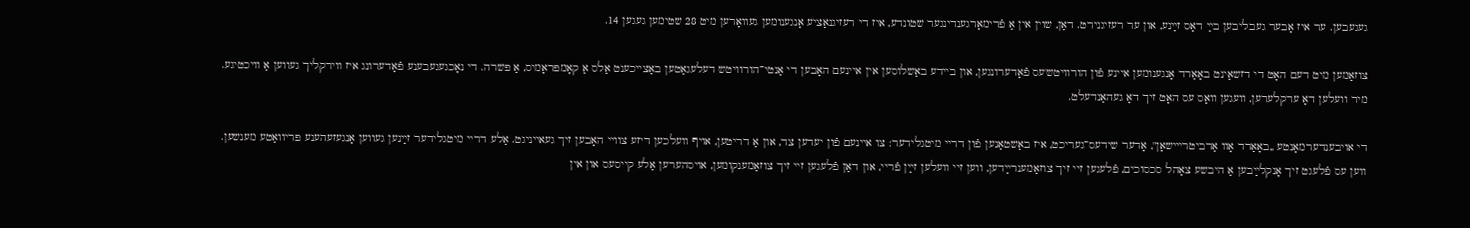געגעבען. ער איז אָבער געבליבען בײַ דאָס זײַנע, און ער רעזיגנירט. דאַן, שוין אין אַ פֿרימאָרגענדינגער שטונדע, איז די רעזיגנאַציע אָנגענומען געוואָרען מיט 28 שטימען געגען 14.

צוזאַמען מיט דעם האָט די דזשאַינט באָאַרד אָנגענומען איינע פֿון הורוויטש'עס פֿאָדערונגען, און בײדע באַשלוסען אין איינעם האָבען די אַנטי־הורוויטש דעלעגאַטען באַצײכענט אַלס אַ קאָמפּראָמיס, אַ פּשרה. די נאָכגעגעבענע פֿאָדערונג איז ווירקליך געווען אַ וויכטיגע. מיר וועלען דאָ ערקלערען, וועגען וואָס עס האָט זיך דאָ געהאַנדעלט.

די אויבענדערמאָנטע „באָאַרד אָוו אַרביטרײישאָן", אָדער שידעס־געריכט, איז באַשטאַנען פֿון דריי מיטגלידער: צו איינעם פֿון יעדען צד, און אַ דריטען, אויף וועלכען דיזע צוויי האָבען זיך געאייניגט. אַלע דריי מיטגלידער זײַנען געווען אָנגעזעהענע פּריוואַטע מענשען. ווען עס פֿלעגט זיך אָנקלײַבען אַ היבשע צאָהל סכסוכים, פֿלעגען זיי זיך צוזאַמענרײַדען, ווען זיי וועלען זײַן פֿריי, און דאַן פֿלעגען זיי זיך צוזאַמענקומען, אויסהערען אַלע קייסעס און אין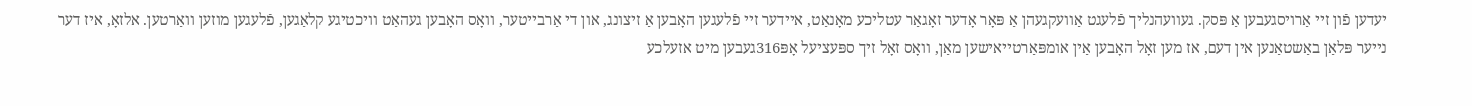יעדען פֿון זיי אַרויסגעבען אַ פּסק. געוועהנליך פֿלעגט אַוועקגעהן אַ פּאָר אָדער זאָגאַר עטליכע מאָנאַט, איידער זיי פֿלעגען האָבען אַ זיצונג, און די אַרבייטער, וואָס האָבען געהאַט וויכטיגע קלאַגען, פֿלעגען מוזען וואַרטען. אלזאָ, איז דער נייער פּלאַן באַשטאַנען אין דעם, אז מען זאָל האָבען אַין אומפּאַרטייאישען מאַן, וואָס זאָל זיך ספּעציעל אָפּ316געבען מיט אזעלכע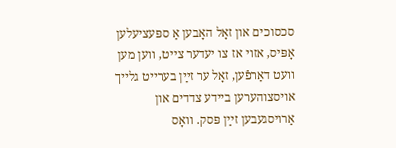סכסוכים און זאָל האָבען אַ ספּעציעלען אָפּיס, אזוי אז צו יעדער צייט, ווען מען וועט דאַרפֿען, זאָל ער זײַן בערייט גלייך אויסצוהערען ביידע צדדים און אַרויסגעבען זײַן פּסק. וואָס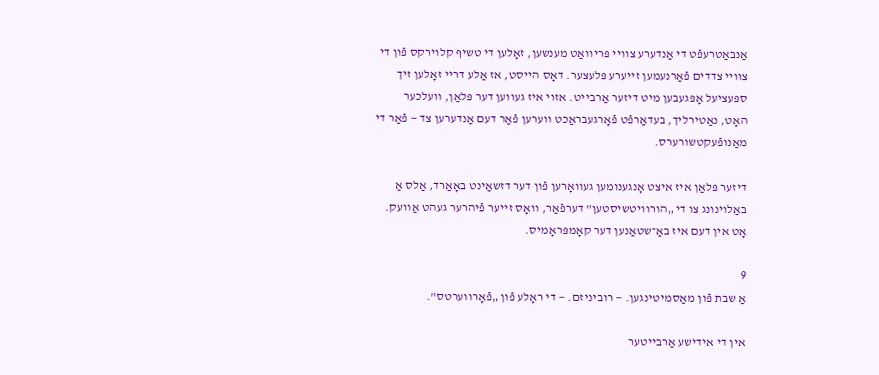אַנבאַטרעפֿט די אַנדערע צוויי פּריוואַט מענשען, זאָלען די טשיף קלוירקס פֿון די צוויי צדדים פֿאַרנעמען זייערע פּלעצער. דאָס הייסט, אז אַלע דריי זאָלען זיך ספּעציעל אָפּגעבען מיט דיזער אַרבייט. אזוי איז געווען דער פּלאַן, וועלכער האָט, נאַטירליך, בעדאַרפֿט פֿאָרגעבראַכט ווערען פֿאַר דעם אַנדערען צד — פֿאַר די מאַנופֿעקטשורערס.

דיזער פּלאַן איז איצט אָנגענומען געוואָרען פֿון דער דזשאַינט באָאַרד, אַלס אַ באַלוינונג צו די „הורוויטשיסטען" דערפֿאַר, וואָס זייער פֿיהרער געהט אַוועק. אָט אין דעם איז באַ־שטאַנען דער קאָמפּראָמיס.

9
אַ שבת פֿון מאַסמיטינגען. — רוביניזם. — די ראָלע פֿון „פֿאָרווערטס".

אין די אידישע אַרבייטער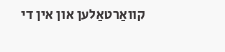קוואַרטאַלען און אין די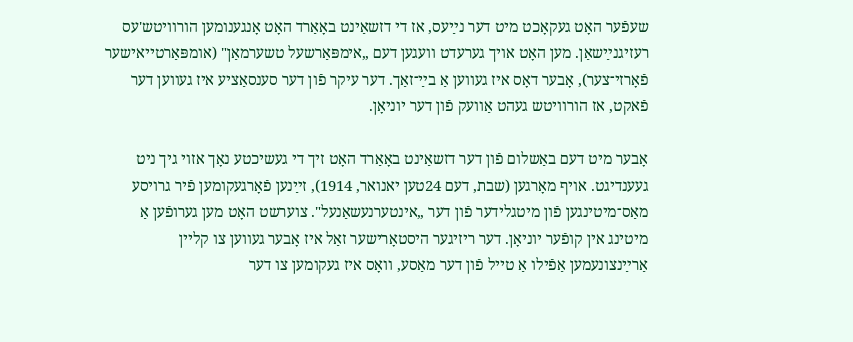שעפֿער האָט געקאָכט מיט דער נײַעס, אז די דזשאַינט באָאַרד האָט אָנגענומען הורוויטש'עס רעזיגנײַשאַן. מען האָט אויך גערעדט וועגען דעם „אימפּאַרשעל טשערמאַן" (אומפּאַרטייאישער פֿאָרזי־צער), אָבער דאָס איז געווען אַ בײַ־זאַך. דער עיקר פֿון דער סענסאַציע איז געווען דער פֿאקט, אז הורוויטש געהט אַוועק פֿון דער יוניאָן.

אָבער מיט דעם באַשלום פֿון דער דזשאַינט באָאַרד האָט זיך די געשיכטע נאָך אזוי גיך ניט געענדיגט. אויף מאָרגען (שבת, דעם 24טען יאנואר, 1914), זײַנען פֿאָרגעקומען פֿיר גרויסע מאַס־מיטינגען פֿון מיטגלידער פֿון דער „אינטערנעשאַנעל". צוערשט האָט מען גערופֿען אַ מיטינג אין קופֿער יוניאָן. דער ריזיגער היסטאָרישער זאַל איז אָבער געווען צו קליין אַרײַנצונעמען אַפֿילו אַ טייל פֿון דער מאַסע, וואָס איז געקומען צו דער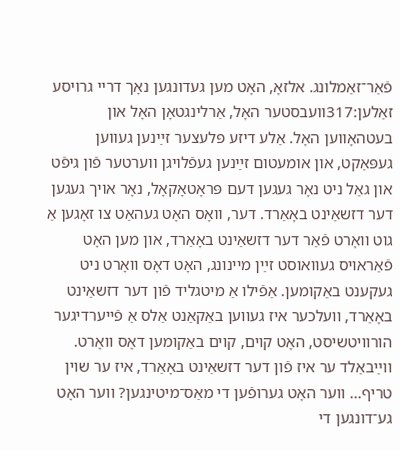פֿאַר־זאַמלונג. אלזאָ, האָט מען געדונגען נאָך דריי גרויסע זאַלען:317וועבסטער האָל, אַרלינגטאָן האָל און בעטהאָווען האָל. אַלע דיזע פּלעצער זײַנען געווען געפּאַקט, און אומעטום זײַנען געפֿלויגן ווערטער פֿון גיפֿט און גאַל ניט נאָר געגען דעם פּראָטאָקאָל, נאָר אויך געגען דער דזשאַינט באָאַרד. דער, וואָס האָט געהאַט צו זאָגען אַ גוט וואָרט פֿאַר דער דזשאַינט באָאַרד, און מען האָט פֿאַראויס געוואוסט זײַן מיינונג, האָט דאָס וואָרט ניט געקענט באַקומען. אַפֿילו אַ מיטגליד פֿון דער דזשאַינט באָאַרד, וועלכער איז געווען באַקאַנט אַלס אַ פֿייערדיגער הורוויטשיסט, האָט קוים, קוים באַקומען דאָס וואָרט. ווײַבאַלד ער איז פֿון דער דזשאַינט באָאַרד, איז ער שוין טריף... ווער האָט גערופֿען די מאַס־מיטינגען? ווער האָט גע־דונגען די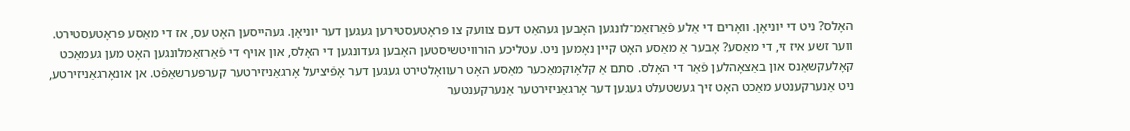האָלס? ניט די יוניאָן. וואָרים די אַלע פֿאַרזאַמ־לונגען האָבען געהאַט דעם צוועק צו פּראָטעסטירען געגען דער יוניאָן. געהייסען האָט עס, אז די מאַסע פּראָטעסטירט. ווער זשע איז זי, די מאַסע? אָבער אַ מאַסע האָט קיין נאָמען ניט. עטליכע הורוויטשיסטען האָבען געדונגען די האָלס, און אויף די פֿאַרזאַמלונגען האָט מען געמאַכט קאָלעקשאַנס און באַצאָהלען פֿאַר די האָלס. סתם אַ קלאָוקמאַכער מאַסע האָט רעוואָלטירט געגען דער אָפֿיציעל אָרגאַניזירטער קערפּערשאַפֿט. אן אונאָרגאַניזירטע, ניט אַנערקענטע מאַכט האָט זיך געשטעלט געגען דער אָרגאַניזירטער אַנערקענטער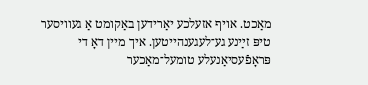מאַכט. אויף אזעלכע יאַרידען באַקומט אַ געוויסער טיפּ זײַנע גע־לעגענהייטען. איך מיין דאָ די פּראָפֿעסיאַנעלע טומעל־מאַכער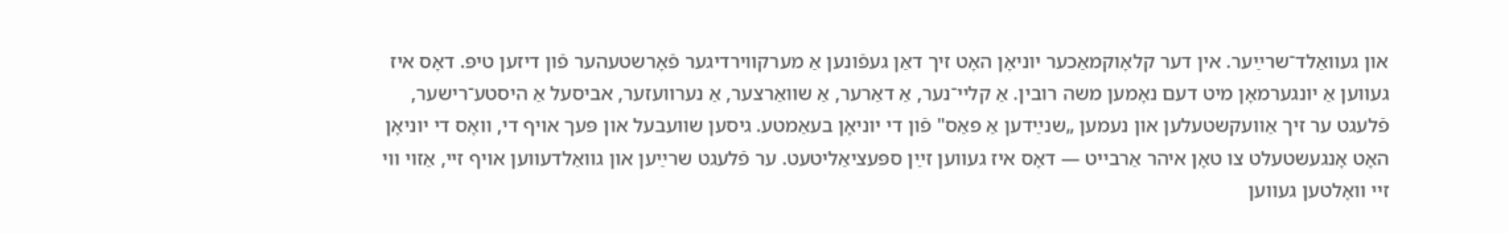און געוואַלד־שרײַער. אין דער קלאָוקמאַכער יוניאָן האָט זיך דאַן געפֿונען אַ מערקווירדיגער פֿאָרשטעהער פֿון דיזען טיפּ. דאָס איז געווען אַ יונגערמאָן מיט דעם נאָמען משה רובין. אַ קליי־נער, אַ דאַרער, אַ שוואַרצער, אַ נערוועזער, אביסעל אַ היסטע־רישער, פֿלעגט ער זיך אַוועקשטעלען און נעמען „שנײַדען אַ פּאַס" פֿון די יוניאָן בעאַמטע. גיסען שוועבעל און פּעך אויף די, וואָס די יוניאָן האָט אָנגעשטעלט צו טאָן איהר אַרבייט — דאָס איז געווען זײַן ספּעציאַליטעט. ער פֿלעגט שרײַען און גוואַלדעווען אויף זיי, אַזוי ווי זיי וואָלטען געווען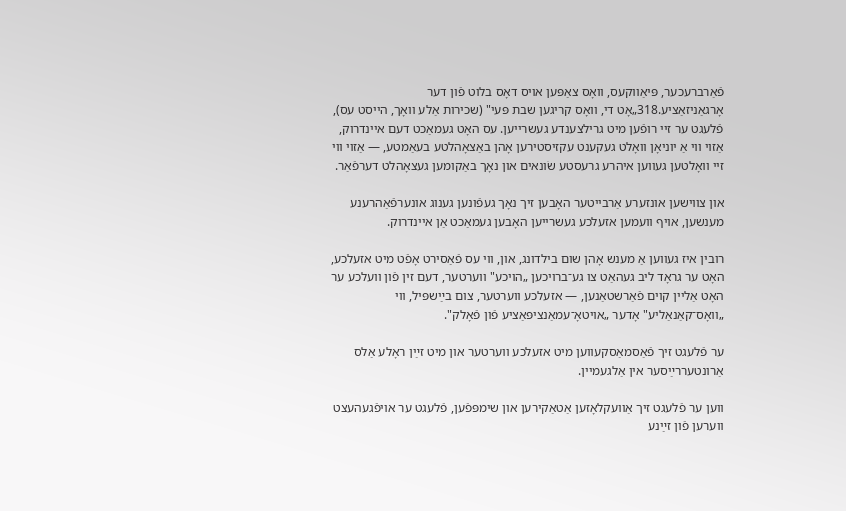פֿאַרברעכער, פּיאַווקעס, וואָס צאַפּען אויס דאָס בלוט פֿון דער אָרגאַניזאַציע.318„אָט די, וואָס קריגען שבת פּעי" (שכירות אַלע וואָך, הייסט עס), פֿלעגט ער זיי רופֿען מיט גרילצענדע געשרייען. עס האָט געמאַכט דעם איינדרוק, אַזוי ווי אַ יוניאָן וואָלט געקענט עקזיסטירען אָהן באַצאָהלטע בעאַמטע, — אַזוי ווי זיי וואָלטען געווען איהרע גרעסטע שׂונאים און נאָך באַקומען געצאָהלט דערפֿאַר.

און צווישען אונזערע אַרבייטער האָבען זיך נאָך געפֿונען גענוג אונערפֿאַהרענע מענשען, אויף וועמען אזעלכע געשרייען האָבען געמאַכט אַן איינדרוק.

רובין איז געווען אַ מענש אָהן שום בילדונג, און, ווי עס פֿאַסירט אָפֿט מיט אזעלכע, האָט ער גראָד ליב געהאַט צו גע־ברויכען „הויכע" ווערטער, דעם זין פֿון וועלכע ער האָט אַליין קוים פֿאַרשטאַנען, — אזעלכע ווערטער, צום בײַשפּיל, ווי „וואָס־קאַנאַליע" אָדער „אויטאָ־עמאַנציפּאַציע פֿון פֿאָלק".

ער פֿלעגט זיך פֿאַסמאַסקעווען מיט אזעלכע ווערטער און מיט זײַן ראָלע אַלס אַרונטעררײַסער אין אַלגעמיין.

ווען ער פֿלעגט זיך אַוועקלאָזען אַטאַקירען און שימפּפֿען, פֿלעגט ער אויפֿגעהעצט ווערען פֿון זײַנע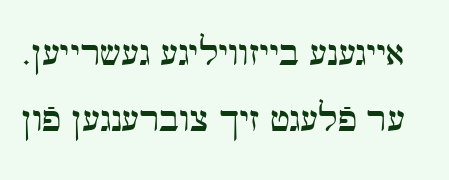אייגענע בייזוויליגע געשרייען. ער פֿלעגט זיך צוברענגען פֿון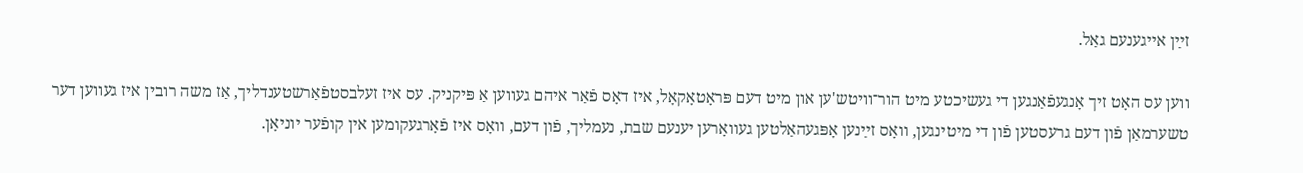זײַן אייגענעם גאַל.

ווען עס האָט זיך אָנגעפֿאַנגען די געשיכטע מיט הור־וויטש'ען און מיט דעם פּראָטאָקאָל, איז דאָס פֿאַר איהם געווען אַ פּיקניק. עס איז זעלבסטפֿאַרשטענדליך, אַז משה רובין איז געווען דער טשערמאַן פֿון דעם גרעסטען פֿון די מיטינגען, וואָס זײַנען אָפּגעהאַלטען געוואָרען יענעם שבת, נעמליך, פֿון דעם, וואָס איז פֿאָרגעקומען אין קופֿער יוניאָן.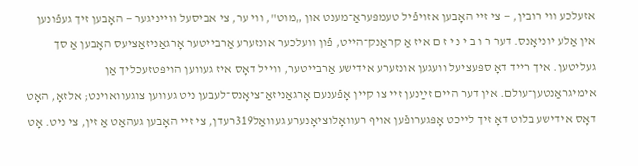אזעלכע ווי רובין, — צי זיי האָבען אזויפֿיל טעמפּעראַ־מענט און „מוט", ווי ער, צי אביסעל ווייניגער — האָבען זיך געפֿונען אין אַלע יוניאָנס. דער ר ו ב י נ י ז ם איז אַ קראַנק־הייט, פֿון וועלכער אונזערע אַרבייטער אָרגאַניזאַציעס האָבען אַ סך געליטען. איך רייד דאָ ספּעציעל וועגען אונזערע אידישע אַרבייטער, ווייל דאָס איז געווען הויפּטזעכליך אַן אימיגראַנטען־עולם. אין דער היים זײַנען זיי צו קיין אָפֿענעם אָרגאַניזאַ־ציאָנס־לעבען ניט געווען צוגעוואוינט; אלזאָ, האָט דאָס אידישע בלוט דאָ זיך לייכט אָפּגערופֿען אויף רעוואָלוציאָנערע געוואַל319רעדן, צי זיי האָבען געהאַט אַ זין, צי ניט. אָט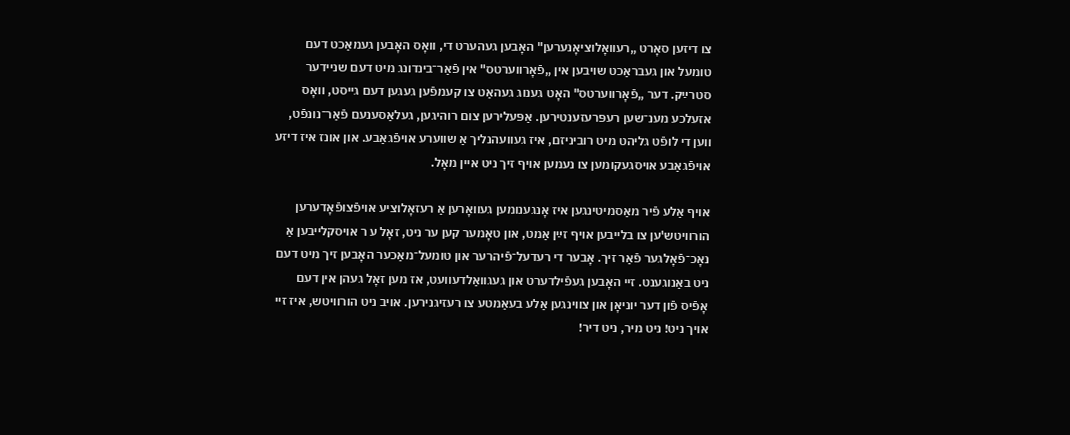צו דיזען סאָרט „רעוואָלוציאָנערען" האָבען געהערט די, וואָס האָבען געמאַכט דעם טומעל און געבראַכט שויבען אין „פֿאָרווערטס" אין פֿאַר־בינדונג מיט דעם שניידער סטרײַק. דער „פֿאָרווערטס" האָט גענוג געהאַט צו קעמפֿען געגען דעם גייסט, וואָס אזעלכע מענ־שען רעפּרעזענטירען. אַפּעלירען צום רוהיגען, געלאַסענעם פֿאַר־נונפֿט, ווען די לופֿט גליהט מיט רוביניזם, איז געוועהנליך אַ שווערע אויפֿגאַבע. און אונז איז דיזע אויפֿגאַבע אויסגעקומען צו נעמען אויף זיך ניט איין מאָל.

אויף אַלע פֿיר מאַסמיטינגען איז אָנגענומען געוואָרען אַ רעזאָלוציע אויפֿצופֿאָדערען הורוויטש'ען צו בלייבען אויף זײַן אַמט, און טאָמער קען ער ניט, זאָל ע ר אויסקלייבען אַ נאָכ־פֿאָלגער פֿאַר זיך. אָבער די רעדעל־פֿיהרער און טומעל־מאַכער האָבען זיך מיט דעם ניט באַנוגענט. זיי האָבען געפֿילדערט און געגוואַלדעוועט, אז מען זאָל געהן אין דעם אָפֿיס פֿון דער יוניאָן און צווינגען אַלע בעאַמטע צו רעזיגנירען. אויב ניט הורוויטש, איז זיי אויך ניט! ניט מיר, ניט דיר!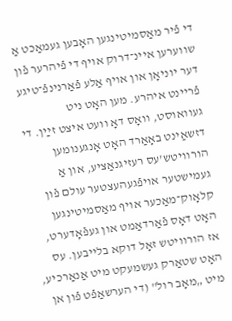די פֿיר מאַסמיטינגען האָבען געמאַכט אַ שווערען איינ־דרוק אויף די פֿיהרער פֿון דער יוניאָן און אויף אַלע פֿאַרנינפֿ־טיגע פֿריינט איהרע. מען האָט ניט געוואוסט, וואָס דאָ וועט איצט זײַן. די דזשאַינט באָאַרד האָט אָנגענומען הורוויטש'עס רעזיגנאַציע, און אַ געמישטער אויפֿגעהעצטער עולם פֿון קלאָוק־מאַכער אויף מאַסמיטינגען האָט דאָס פֿאַרדאַמט און געפֿאָדערט, אז הורוויטש זאָל דוקא בלייבען. עס האָט שטאַרק געשמעקט מיט אַנאַרכיע, מיט „מאָב רול" (די הערשאַפֿט פֿון אן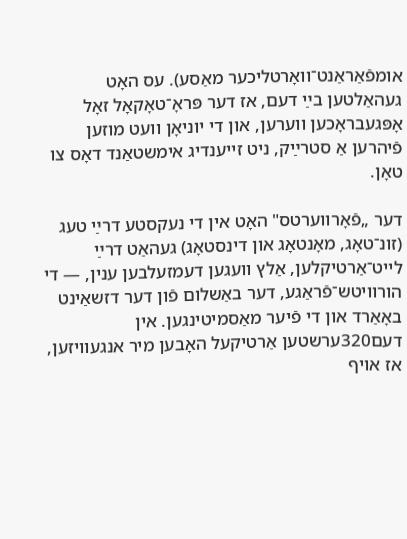אומפֿאַראַנט־וואָרטליכער מאַסע). עס האָט געהאַלטען בײַ דעם, אז דער פּראָ־טאָקאָל זאָל אָפּגעבראָכען ווערען, און די יוניאָן וועט מוזען פֿיהרען אַ סטרײַק, ניט זייענדיג אימשטאַנד דאָס צו טאָן.

דער „פֿאָרווערטס" האָט אין די נעקסטע דרײַ טעג (זונ־טאָג, מאָנטאָג און דינסטאָג) געהאַט דרײַ לייט־אַרטיקלען, אַלץ וועגען דעמזעלבען ענין, — די הורוויטש־פֿראַגע, דער באַשלום פֿון דער דזשאַינט באָאַרד און די פֿיער מאַסמיטינגען. אין דעם320ערשטען אַרטיקעל האָבען מיר אנגעוויזען, אז אויף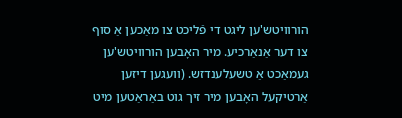הורוויטש'ען ליגט די פֿליכט צו מאַכען אַ סוף צו דער אַנאַרכיע. מיר האָבען הורוויטש'ען געמאַכט אַ טשעלענדזש. (וועגען דיזען אַרטיקעל האָבען מיר זיך גוט באַראַטען מיט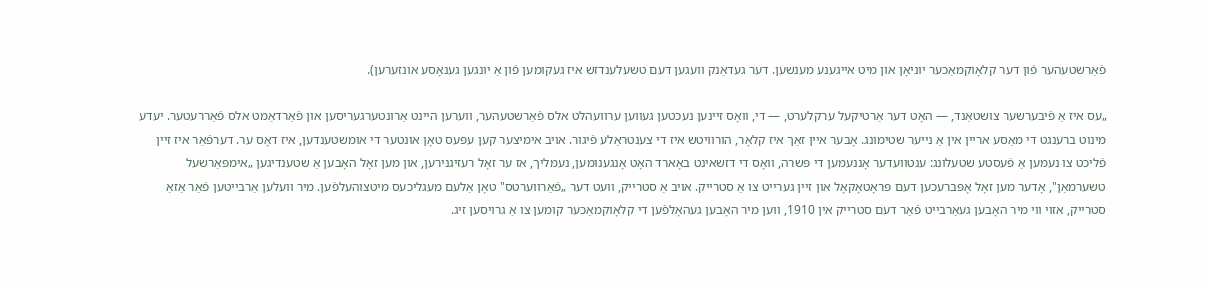פֿאַרשטעהער פֿון דער קלאָוקמאַכער יוניאָן און מיט אייגענע מענשען. דער געדאַנק וועגען דעם טשעלענדזש איז געקומען פֿון אַ יונגען גענאָסע אונזערען).

„עס איז אַ פֿיבערשער צושטאַנד, — האָט דער אַרטיקעל ערקלערט, — די, וואָס זיינען נעכטען געווען ערוועהלט אלס פֿאַרשטעהער, ווערען היינט אַרונטערגעריסען און פֿאַרדאַמט אלס פֿאַררעטער. יעדע מינוט ברענגט די מאַסע אריין אין אַ נייער שטימונג. אָבער איין זאַך איז קלאָר, הורוויטש איז די צענטראַלע פֿיגור. אויב אימיצער קען עפּעס טאָן אונטער די אומשטענדען, איז דאָס ער. דערפֿאַר איז זיין פֿליכט צו נעמען אַ פֿעסטע שטעלונג: ענטוועדער אָננעמען די פּשרה, וואָס די דזשאינט באָארד האָט אָנגענומען, נעמליך, אז ער זאָל רעזיגנירען, און מען זאָל האָבען אַ שטענדיגען „אימפּאַרשעל טשערמאַן", אָדער מען זאָל אָפּברעכען דעם פּראָטאָקאָל און זיין גערייט צו אַ סטרייק. אויב אַ סטרייק, וועט דער „פֿאַרווערטס" טאָן אַלעם מעגליכעס מיטצוהעלפֿען. מיר וועלען אַרבייטען פֿאַר אַזאַ סטרייק, אזוי ווי מיר האָבען געאַרבייט פֿאַר דעם סטרייק אין 1910, ווען מיר האָבען געהאָלפֿען די קלאָוקמאַכער קומען צו אַ גרויסען זיג.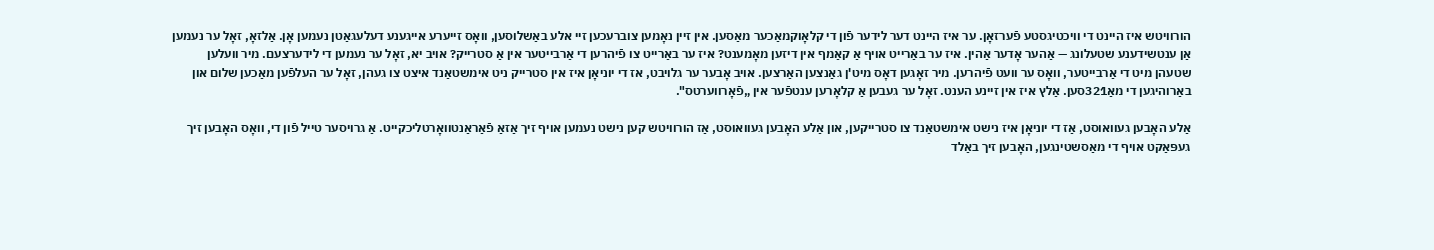הורוויטש איז היינט די וויכטיגסטע פֿערזאָן. ער איז היינט דער לידער פֿון די קלאָוקמאַכער מאַסען. אין זיין נאָמען צוברעכען זיי אלע באַשלוסען, וואָס זייערע אייגענע דעלעגאַטן נעמען אָן. אַלזאָ, זאָל ער נעמען אַן ענטשידענע שטעלונג — אַהער אָדער אַהין. איז ער באַרייט אויף אַ קאַמף אין דיזען מאָמענט? איז ער באַרייט צו פֿיהרען די אַרבייטער אין אַ סטרייק? אויב יא, זאָל ער נעמען די לידערצעם. מיר וועלען שטעהן מיט די אַרבייטער, וואָס ער וועט פֿיהרען. מיר זאָגען דאָס מיט'ן גאַנצען האַרצען. אויב אָבער ער גלויבט, אז די יוניאָן איז אין סטרייק ניט אימשטאַנד איצט צו געהן, זאָל ער העלפֿען מאַכען שלום און באַרוהיגען די מאַ321סען. אַלץ איז אין זיינע הענט. זאָל ער געבען אַ קלאָרען ענטפֿער אין „פֿאָרווערטס".

אַלע האָבען געוואוסט, אַז די יוניאָן איז נישט אימשטאַנד צו סטרייקען, און אַלע האָבען געוואוסט, אַז הורוויטש קען נישט נעמען אויף זיך אַזאַ פֿאַראַנטוואָרטליכקייט. אַ גרויסער טייל פֿון די, וואָס האָבען זיך געפּאַקט אויף די מאַסשטינגען, האָבען זיך באַלד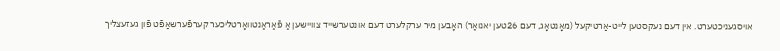אויסגעניכטערט. אין דעם נעקסטען לייט-אַרטיקעל (מאָנטאָג, דעם 26טען יאנואַר) האָבען מיר ערקלערט דעם אונטערשייד צוויישען אַ פֿאַראַנטוואָרטליכער קערפֿערשאַפֿט פֿון געזעצליך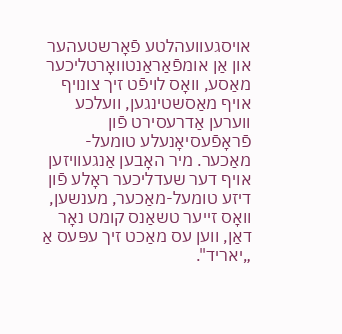אויסגעוועהלטע פֿאָרשטעהער און אַן אומפֿאַראַנטוואָרטליכער מאַסע, וואָס לויפֿט זיך צונויף אויף מאַסשטינגען, וועלכע ווערען אַדרעסירט פֿון פֿראָפֿעסיאָנעלע טומעל-מאַכער. מיר האָבען אַנגעוויזען אויף דער שעדליכער ראָלע פֿון דיזע טומעל-מאַכער, מענשען, וואָס זייער טשאַנס קומט נאָר דאַן, ווען עס מאַכט זיך עפּעס אַ „יאריד".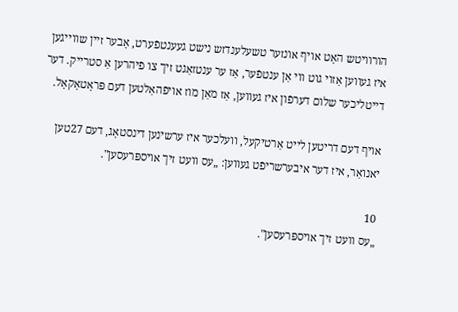הורוויטש האָט אויף אונזער טשעלענדזש נישט געענטפֿערט, אָבער זיין שווייגען איז געווען אַזוי גוט ווי אַן ענטפֿער, אַז ער ענטזאַגט זיך צו פֿיהרען אַ סטרייק. דער דייטליכער שלום דערפֿון איז געווען, אַז מאַן מוז אויפֿהאַלטען דעם פּראָטאָקאָל.

אויף דעם דריטען לייט אַרטיקעל, וועלכער איז ערשינען דינסטאָג, דעם 27טען יאנואַר, איז דער איבערשריפֿט געווען: „עס וועט זיך אויספּרעסען".

10
„עס וועט זיך אויספּרעסען".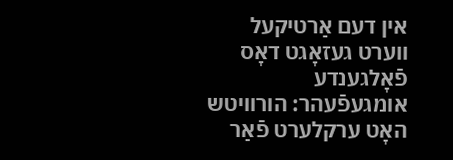אין דעם אַרטיקעל ווערט געזאָגט דאָס פֿאָלגענדע אומגעפֿעהר: הורוויטש האָט ערקלערט פֿאַר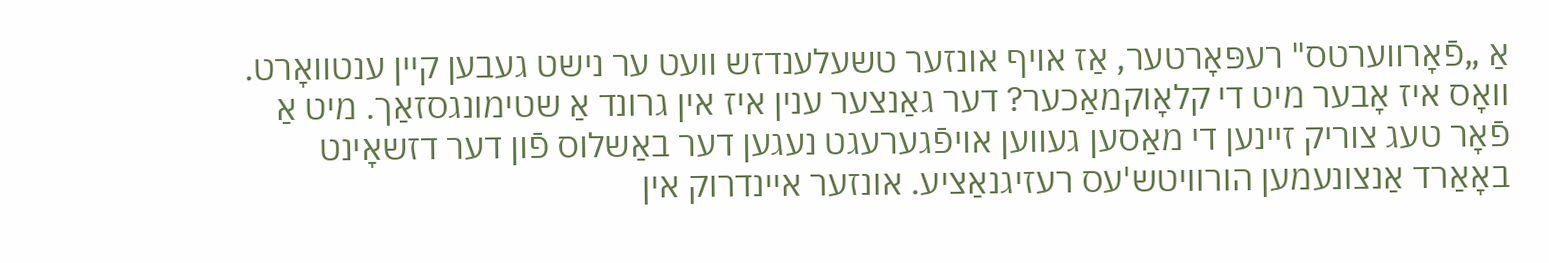אַ „פֿאָרווערטס" רעפּאָרטער, אַז אויף אונזער טשעלענדזש וועט ער נישט געבען קיין ענטוואָרט. וואָס איז אָבער מיט די קלאָוקמאַכער? דער גאַנצער ענין איז אין גרונד אַ שטימונגסזאַך. מיט אַ פֿאָר טעג צוריק זיינען די מאַסען געווען אויפֿגערעגט נעגען דער באַשלוס פֿון דער דזשאָינט באָאַרד אַנצונעמען הורוויטש'עס רעזיגנאַציע. אונזער איינדרוק אין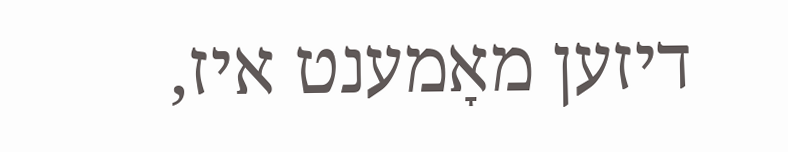דיזען מאָמענט איז,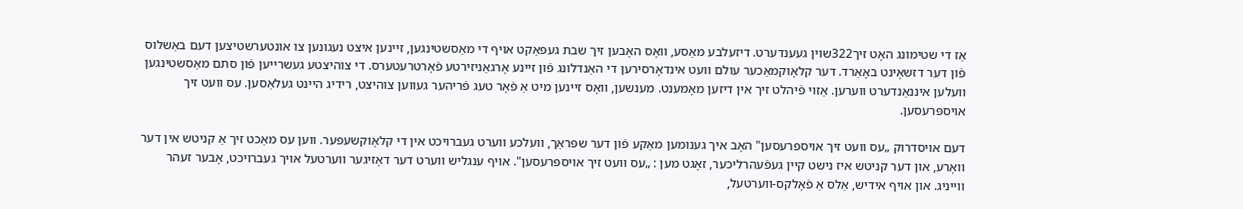אַז די שטימונג האָט זיך322שוין געענדערט. דיזעלבע מאַסע, וואָס האָבען זיך שבת געפּאַקט אויף די מאַסשטינגען, זיינען איצט נעגונען צו אונטערשטיצען דעם באַשלוס פֿון דער דזשאָינט באָאַרד. דער קלאָוקמאַכער עולם וועט אינדאָרסירען די האַנדלונג פֿון זיינע אָרגאַניזירטע פֿאָרטרעטערס. די צוהיצטע געשרייען פֿון סתם מאַסשטינגען וועלען איננאַנדערט ווערען. אַזוי פֿיהלט זיך אין דיזען מאָמענט. מענשען, וואָס זיינען מיט אַ פֿאָר טעג פֿריהער געווען צוהיצט, רידיג היינט געלאַסען. עס וועט זיך אויספּרעסען.

דעם אויסדרוק „עס וועט זיך אויספּרעסען" האָב איך גענומען מאַקע פֿון דער שפּראַך, וועלכע ווערט געברויכט אין די קלאָוקשעפּער. ווען עס מאַכט זיך אַ קניטש אין דער וואָרע, און דער קניטש איז נישט קיין געפֿעהרליכער, זאָגט מען : „עס וועט זיך אויספּרעסען". אויף ענגליש ווערט דער דאָזיגער ווערטעל אויך געברויכט, אָבער זעהר ווייניג. און אויף אידיש, אַלס אַ פֿאָלקס-ווערטעל,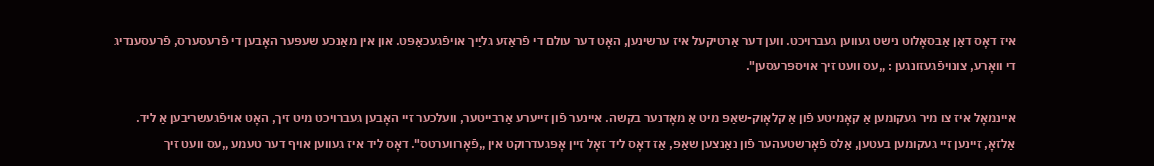איז דאָס דאַן אַבסאָלוט נישט געווען געברויכט. ווען דער אַרטיקעל איז ערשינען, האָט דער עולם די פֿראַזע גליַיך אויפֿגעכאַפּט. און אין מאַנכע שעפּער האָבען די פֿרעסערס, פֿרעסענדיג די וואָרע, צונויפֿגעזונגען : „עס וועט זיך אויספּרעסען".

איינמאָל איז צו מיר געקומען אַ קאָמיטע פֿון אַ קלאָוק-שאַפּ מיט אַ מאָדנער בקשה. איינער פֿון זייערע אַרבייטער, וועלכער זיי האָבען געברויכט מיט זיך, האָט אויפֿגעשריבען אַ ליד. אַלזאָ, זיינען זיי געקומען בעטען, אַלס פֿאָרשטעהער פֿון נאַנצען שאַפּ, אַז דאָס ליד זאָל זיין אָפּגעדרוקט אין „פֿאָרווערטס". דאָס ליד איז געווען אויף דער טעמע „עס וועט זיך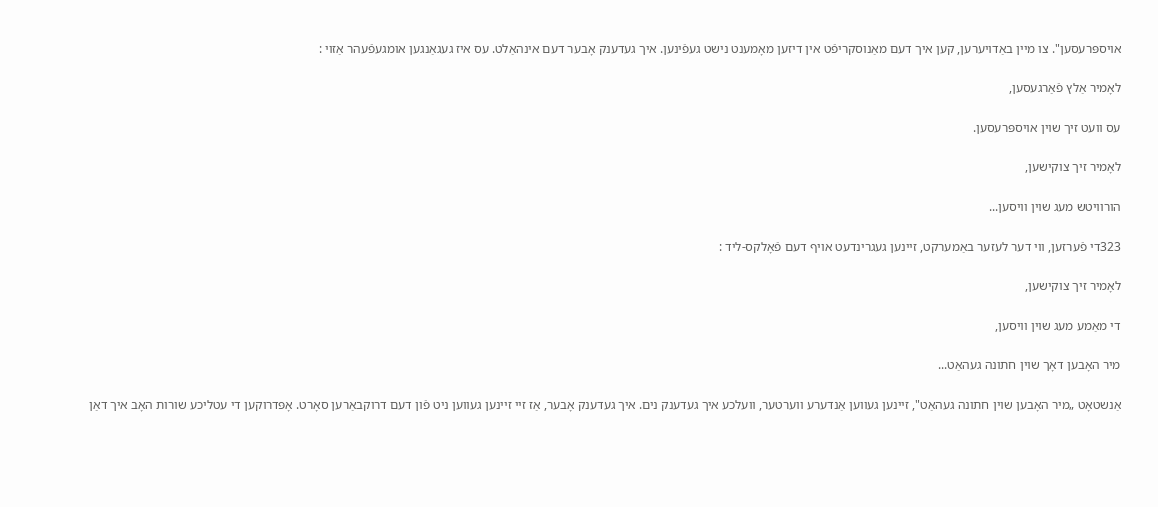אויספּרעסען". צו מיין באַדויערען, קען איך דעם מאַנוסקריפֿט אין דיזען מאָמענט נישט געפֿינען. איך געדענק אָבער דעם אינהאַלט. עס איז געגאַנגען אומגעפֿעהר אַזוי :

לאָמיר אַלץ פֿאַרגעסען,

עס וועט זיך שוין אויספּרעסען.

לאָמיר זיך צוקישען,

הורוויטש מעג שוין וויסען...

323די פֿערזען, ווי דער לעזער באַמערקט, זיינען געגרינדעט אויף דעם פֿאָלקס-ליד :

לאָמיר זיך צוקישען,

די מאַמע מעג שוין וויסען,

מיר האָבען דאָך שוין חתונה געהאַט...

אַנשטאָט „מיר האָבען שוין חתונה געהאַט", זיינען געווען אַנדערע ווערטער, וועלכע איך געדענק נים. איך געדענק אָבער, אַז זיי זיינען געווען ניט פֿון דעם דרוקבאַרען סאָרט. אָפּדרוקען די עטליכע שורות האָב איך דאַן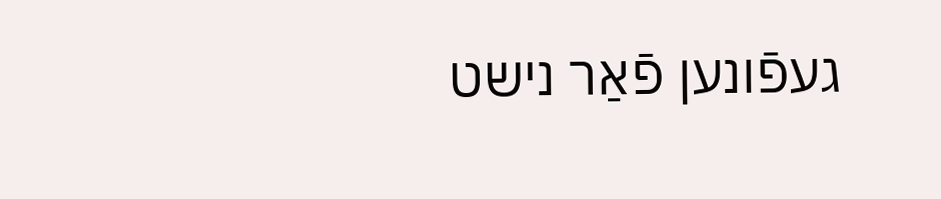געפֿונען פֿאַר נישט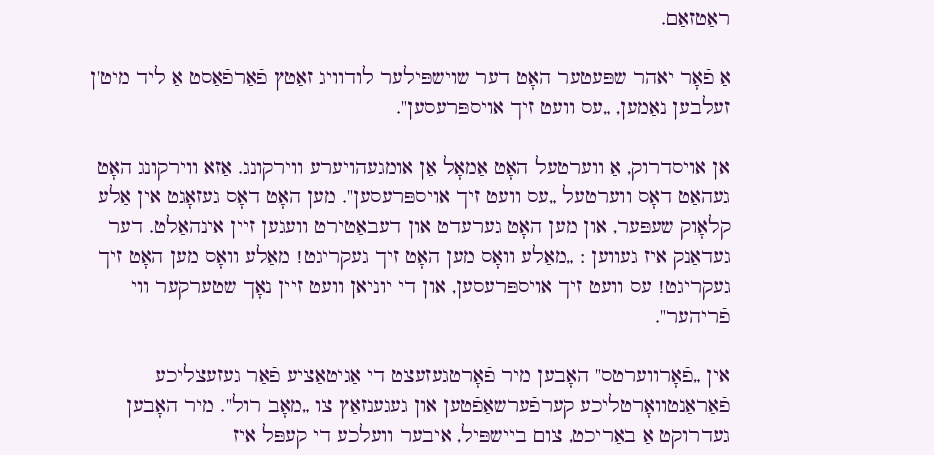ראַטזאַם.

אַ פֿאָר יאהר שפּעטער האָט דער שוישפּילער לודוויג זאַטץ פֿאַרפֿאַסט אַ ליד מיט'ן זעלבען נאַמען, „עס וועט זיך אויספּרעסען".

אן אויסדרוק, אַ ווערטעל האָט אַמאָל אַן אומגעהויערע ווירקונג. אַזא ווירקונג האָט געהאַט דאָס ווערטעל „עס וועט זיך אויספּרעסען". מען האָט דאָס געזאָגט אין אַלע קלאָוק שעפּער, און מען האָט גערעדט און דעבאַטירט וועגען זיין אינהאַלט. דער געדאַנק איז געווען : „מאַלע וואָס מען האָט זיך געקריגט! מאַלע וואָס מען האָט זיך געקריגט! עס וועט זיך אויספּרעסען, און די יוניאן וועט זיין נאָך שטערקער ווי פֿריהער".

אין „פֿאָרווערטס" האָבען מיר פֿאָרטגעזעצט די אַגיטאַציע פֿאַר געזעצליכע פֿאַראַנטוואָרטליכע קערפֿערשאַפֿטען און געגענזאַץ צו „מאָב רול". מיר האָבען געדרוקט אַ באַריכט, צום ביישפּיל, איבער וועלכע די קעפּל איז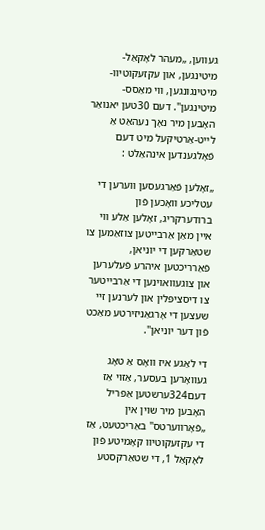געווען, „מעהר לאָקאַל-מיטינגען, און עקזעקוטיוו-מיטינגונגען, ווי מאַסס-מיטינגען". דעם 30טען יאנואַר האָבען מיר נאָך נעהאַט אַ לייט-אַרטיקעל מיט דעם פֿאָלגענדען אינהאַלט :

„זאָלען פֿאַרגעסען ווערען די עטליכע וואָכען פֿון ברודערקריג, זאָלען אַלע ווי איין מאַן אַרבייטען צוזאַמען צו שטאַרקען די יוניאן, פֿאַרריכטען איהרע פֿעלערען און צוגעוואוינען די אַרבייטער צו דיסציפּלין און לערנען זיי שעצען די אָרגאַניזירטע מאַכט פֿון דער יוניאן".

די לאַגע איז וואָס אַ טאָג געוואָרען בעסער, אַזוי אַז דעם324ערשטען אַפּריל האָבען מיר שוין אין „פֿאָרווערטס" באַריכטעט, אַז די עקזעקוטיוו קאָמיטע פֿון לאָקאַל 1, די שטאַרקסטע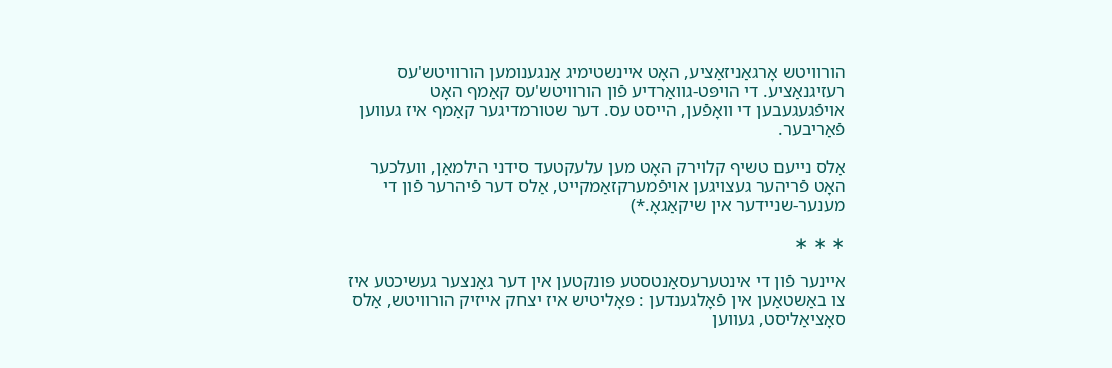הורוויטש אָרגאַניזאַציע, האָט איינשטימיג אַנגענומען הורוויטש'עס רעזיגנאַציע. די הויפּט-גוואַרדיע פֿון הורוויטש'עס קאַמף האָט אויפֿגעגעבען די וואָפֿען, הייסט עס. דער שטורמדיגער קאַמף איז געווען פֿאַריבער.

אַלס נייעם טשיף קלוירק האָט מען עלעקטעד סידני הילמאַן, וועלכער האָט פֿריהער געצויגען אויפֿמערקזאַמקייט, אַלס דער פֿיהרער פֿון די מענער-שניידער אין שיקאַגאָ.*)

∗ ∗ ∗

איינער פֿון די אינטערעסאַנטסטע פּונקטען אין דער גאַנצער געשיכטע איז צו באַשטאַען אין פֿאָלגענדען : פּאָליטיש איז יצחק אייזיק הורוויטש, אַלס סאָציאַליסט, געווען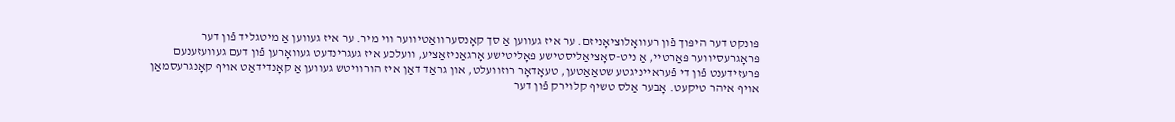פּונקט דער היפּוך פֿון רעוואָלוציאָניזם. ער איז געווען אַ סך קאָנסערוואַטיווער ווי מיר. ער איז געווען אַ מיטגליד פֿון דער פּראָגרעסיווער פּאַרטיי, אַ ניט-סאָציאַליסטישע פּאָליטישע אָרגאַניזאַציע, וועלכע איז געגרינדעט געוואָרען פֿון דעם געוועזענעם פּרעזידענט פֿון די פֿעראייניגטע שטאַאַטען, טעאָדאָר רוזוועלט, און גראַד דאַן איז הורוויטש געווען אַ קאָנדידאַט אויף קאָנגרעסמאַן אויף איהר טיקעט. אָבער אַלס טשיף קלוירק פֿון דער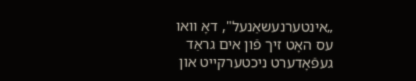„אינטערנעשאַנעל", דאָ וואו עס האָט זיך פֿון אים גראַד געפֿאָדערט ניכטערקייט און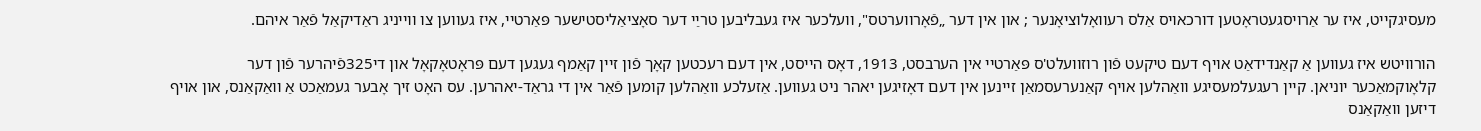מעסיגקייט, איז ער אַרויסגעטראָטען דורכאויס אַלס רעוואָלוציאָנער ; און אין דער „פֿאָרווערטס", וועלכער איז געבליבען טריַי דער סאָציאַליסטישער פּאַרטיי, איז געווען צו ווייניג ראַדיקאַל פֿאַר איהם.

הורוויטש איז געווען אַ קאַנדידאַט אויף דעם טיקעט פֿון רוזוועלט'ס פּאַרטיי אין הערבסט, 1913, דאָס הייסט, אין דעם רעכטען קאָך פֿון זיין קאַמף געגען דעם פּראָטאָקאָל און די325פֿיהרער פֿון דער קלאָוקמאַכער יוניאן. קיין רעגעלמעסיגע וואַהלען אויף קאַנערעסמאַן זיינען אין דעם דאָזיגען יאהר ניט געווען. אַזעלכע וואַהלען קומען פֿאַר אין די גראַד-יאהרען. עס האָט זיך אָבער געמאַכט אַ וואַקאַנס, און אויף דיזען וואַקאַנס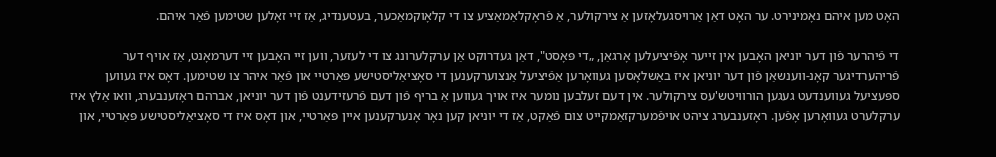האָט מען איהם נאָמינירט. ער האָט דאַן אַרויסגעלאָזען אַ צירקולער, אַ פֿראָקלאַמאַציע צו די קלאָוקמאַכער, בעטענדיג, אַז זיי זאָלען שטימען פֿאַר איהם.

די פֿיהרער פֿון דער יוניאן האָבען אין זייער אָפֿיציעלען אָרגאַן, „די פּאָסט", דאַן געדרוקט אַן ערקלערונג צו די לעזער, ווען זיי האָבען זיי דערמאָנט, אַז אויף דער פֿריהערדיגער קאָנ-ווענשאַן פֿון דער יוניאן איז באַשלאָסען געוואָרען אַפֿיציעל אַנצוערקענען די סאָציאַליסטישע פּאַרטיי און פֿאַר איהר צו שטימען. דאָס איז געווען ספּעציעל געווענדעט געגען הורוויטש'עס צירקולער. אין דעם זעלבען נומער איז אויך געווען אַ בריף פֿון דעם פֿרעזידענט פֿון דער יוניאן, אברהם ראָזענבערג, וואו אַלץ איז ערקלערט געוואָרען אָפֿען. ראָזענבערג ציהט אויפֿמערקזאַמקייט צום פֿאַקט, אַז די יוניאן קען נאָר אָנערקענען איין פּאַרטיי, און דאָס איז די סאָציאַליסטישע פּאַרטיי, און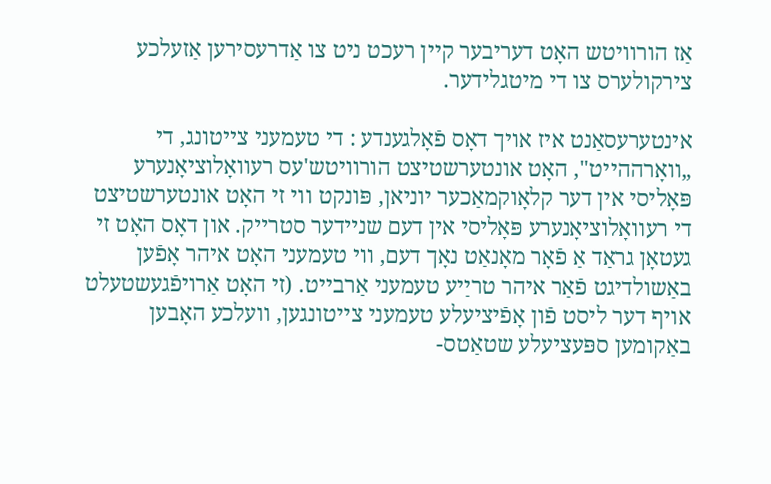אַז הורוויטש האָט דעריבער קיין רעכט ניט צו אַדרעסירען אַזעלכע צירקולערס צו די מיטגלידער.

אינטערעסאַנט איז אויך דאָס פֿאָלגענדע : די טעמעני צייטונג, די „וואָרההייט", האָט אונטערשטיצט הורוויטש'עס רעוואָלוציאָנערע פּאָליסי אין דער קלאָוקמאַכער יוניאן, פּונקט ווי זי האָט אונטערשטיצט די רעוואָלוציאָנערע פּאָליסי אין דעם שניידער סטרייק. און דאָס האָט זי געטאָן גראַד אַ פֿאָר מאָנאַט נאָך דעם, ווי טעמעני האָט איהר אָפֿען באַשולדיגט פֿאַר איהר טריַיע טעמעני אַרבייט. (זי האָט אַרויפֿגעשטעלט אויף דער ליסט פֿון אָפֿיציעלע טעמעני צייטונגען, וועלכע האָבען באַקומען ספּעציעלע שטאַטס-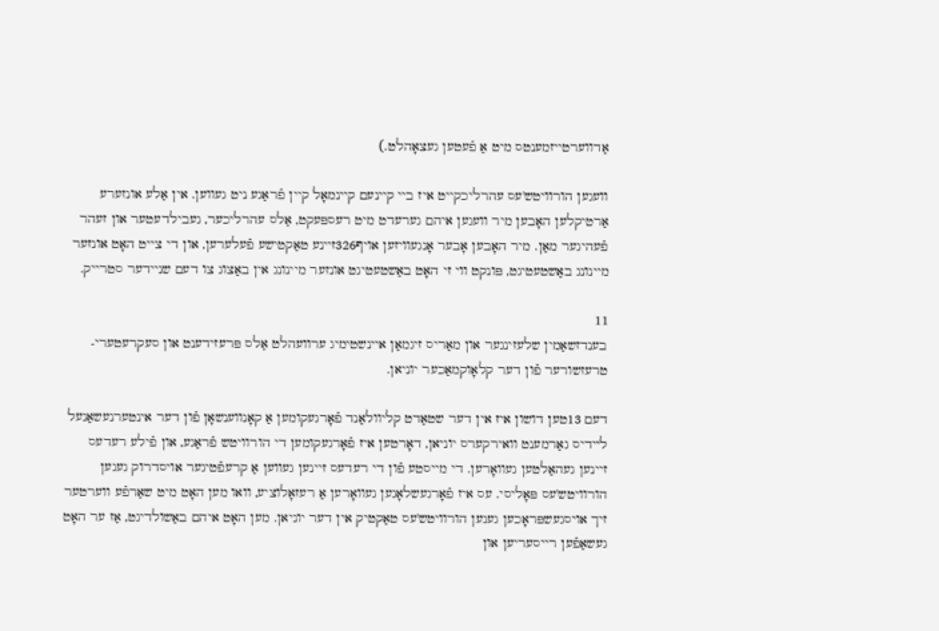אַדווערטייזמענטס מיט אַ פֿעטען געצאָהלט.)

וועגען הורוויטש'עס עהרליכקייט איז ביי קיינעם קיינמאָל קיין פֿראַגע ניט געווען. אין אַלע אונזערע אַרטיקלען האָבען מיר וועגען איהם גערעדט מיט רעספּעקט, אַלס עהרליכער, געבילדעטער און זעהר פֿעהיגער מאַן. מיר האָבען אָבער אָנגעוויזען אויף326זיינע טאַקטישע פֿעלערען, און די צייט האָט אונזער מיינונג באַשטעטיגט, פּונקט ווי זי האָט באַשטעטיגט אונזער מיינונג אין באַצוג צו דעם שניידער סטרייק.

11
בענדזשאַמין שלעזינגער און מאַריס זיגמאַן איינשטימיג ערוועהלט אַלס פּרעזידענט און סעקרעטערי-טרעזשורער פֿון דער קלאָוקמאַכער יוניאן.

דעם 13טען דושון איז אין דער שטאַדט קליוולאַנד פֿאָרגעקומען אַ קאָנווענשאָן פֿון דער אינטערנעשאַנעל לײדיס גאַרמענט וואירקערס יוניאן, דאָרטען איז פֿאָרגעקומען די הורוויטש פֿראַגע, און פֿילע רעדעס זיינען געהאַלטען געוואָרען. די מייסטע פֿון די רעדעס זיינען געווען אַ קרעפֿטיגער אויסדרוק געגען הורוויטש'עס פּאָליסי. עס איז פֿאָרגעשלאָגען געוואָרען אַ רעזאָלוציע, וואו מען האָט מיט שאַרפֿע ווערטער זיך אויסגעשפּראָכען געגען הורוויטש'עס טאַקטיק אין דער יוניאן. מען האָט איהם באַשולדיגט, אַז ער האָט געשאַפֿען רייסעריען און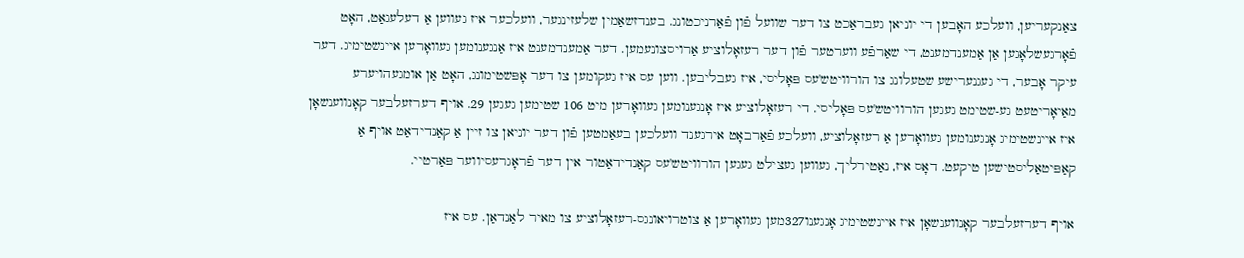צאַנקעריען, וועלכע האָבען די יוניאן געבראַכט צו דער שוועל פֿון פֿאַרניכטונג. בענדזשאַמין שלעזינגער, וועלכער איז געווען אַ דעלעגאַט, האָט פֿאָרגעשלאָגען אַן אַמענדמענט, די שאַרפֿע ווערטער פֿון דער רעזאָלוציע אַרויסצונעמען. דער אַמענדמענט איז אַנגענומען געוואָרען איינשטימיג. דער עיקר אָבער, די געגנערישע שטעלונג צו הורוויטש'עס פּאָליסי, איז געבליבען. ווען עס איז געקומען צו דער אָפּשטימונג, האָט אַן אומגעהויערע מאַיאָריטעט גע-שטימט געגען הורוויטש'עס פּאָליסי. די רעזאָלוציע איז אָנגענומען געוואָרען מיט 106 שטימען געגען 29. אויף דערזעלבער קאָנווענשאָן איז איינשטימיג אָנגענומען געוואָרען אַ רעזאָלוציע, וועלכע פֿאַרבאָט אירגענד וועלכען בעאַמטען פֿון דער יוניאן צו זיין אַ קאַנדידאַט אויף אַ קאַפּיטאַליסטישען טיקעט. דאָס איז, נאַטירליך, געווען געצילט געגען הורוויטש'עס קאַנדידאַטור אין דער פֿראָגרעסיווער פּאַרטיי.

אויף דערזעלבער קאָנווענשאָן איז איינשטימיג אָנגענו327מען געוואָרען אַ צוטרויאונגס-רעזאָלוציע צו מאיר לאַנדאַן. עס איז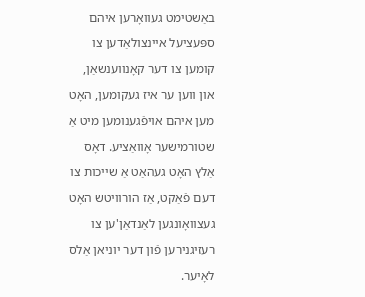באַשטימט געוואָרען איהם ספּעציעל איינצולאַדען צו קומען צו דער קאָנווענשאַן, און ווען ער איז געקומען, האָט מען איהם אויפֿגענומען מיט אַ שטורמישער אָוואַציע. דאָס אַלץ האָט געהאַט אַ שייכות צו דעם פֿאַקט, אַז הורוויטש האָט געצוואָונגען לאַנדאַן'ען צו רעזיגנירען פֿון דער יוניאן אַלס לאָיער.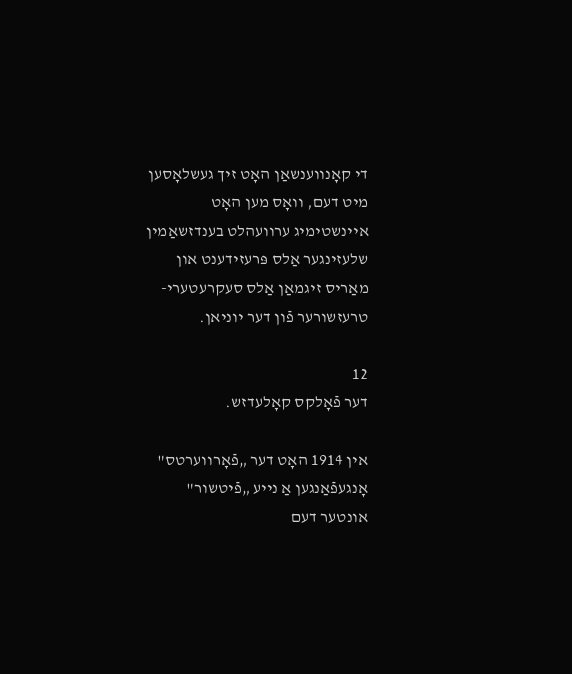די קאָנווענשאַן האָט זיך געשלאָסען מיט דעם, וואָס מען האָט איינשטימיג ערוועהלט בענדזשאַמין שלעזינגער אַלס פּרעזידענט און מאַריס זיגמאַן אַלס סעקרעטערי-טרעזשורער פֿון דער יוניאן.

12
דער פֿאָלקס קאָלעדזש.

אין 1914 האָט דער „פֿאָרווערטס" אָנגעפֿאַנגען אַ נייע „פֿיטשור" אונטער דעם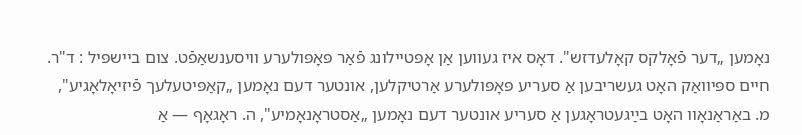נאָמען „דער פֿאָלקס קאָלעדזש". דאָס איז געווען אַן אָפּטיילונג פֿאַר פּאָפּולערע וויסענשאַפֿט. צום ביישפּיל : ד"ר. חיים ספּיוואַק האָט געשריבען אַ סעריע פּאָפּולערע אַרטיקלען, אונטער דעם נאָמען „קאַפּיטעלעך פֿיזיאָלאָגיע", מ. באַראַנאָוו האָט בײַגעטראָגען אַ סעריע אונטער דעם נאָמען „אַסטראָנאָמיע", ה. ראָגאָף — אַ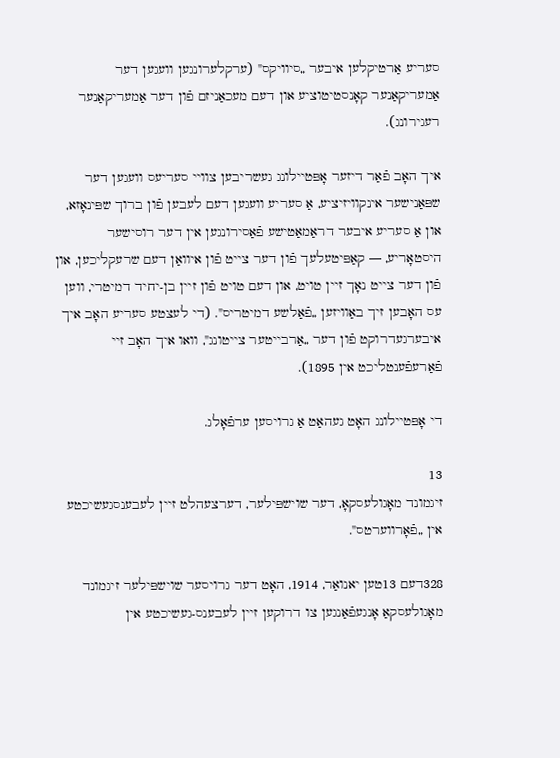סעריע אַרטיקלען איבער „סיוויקס" (ערקלערונגען וועגען דער אַמעריקאַנער קאָנסטיטוציע און דעם מעכאַניזם פֿון דער אַמעריקאַנער רעגירונג).

איך האָב פֿאַר דיזער אָפּטיילונג געשריבען צוויי סעריעס וועגען דער שפּאַנישער אינקוויזיציע, אַ סעריע וועגען דעם לעבען פֿון ברוך שפּינאָזא, און אַ סעריע איבער דראַמאַטישע פֿאַסירונגען אין דער רוסישער היסטאָריע, — קאַפּיטעלעך פֿון דער צייט פֿון איוואַן דעם שרעקליכען, און פֿון דער צייט נאָך זיין טויט, און דעם טויט פֿון זיין בן-יחיד דמיטרי, ווען עס האָבען זיך באַוויזען „פֿאַלשע דמיטריס". (די לעצטע סעריע האָב איך איבערגעדרוקט פֿון דער „אַרבייטער צייטונג", וואו איך האָב זיי פֿאַרעפֿענטליכט אין 1895).

די אָפּטיילונג האָט געהאַט אַ גרויסען ערפֿאָלג.

13
זיגמונד מאָגולעסקאָ, דער שוישפּילער, דערצעהלט זיין לעבענסגעשיכטע אין „פֿאָרווערטס".

328דעם 13טען יאנואַר, 1914, האָט דער גרויסער שוישפּילער זיגמונד מאָגולעסקאַ אָנגעפֿאַנגען צו דרוקען זיין לעבענס-געשיכטע אין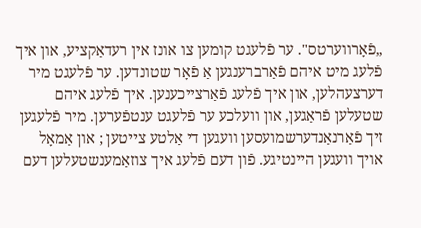„פֿאָרווערטס". ער פֿלעגט קומען צו אונז אין רעדאַקציע, און איך פֿלעג מיט איהם פֿאַרברענגען אַ פֿאָר שטונדען. ער פֿלעגט מיר דערצעהלען, און איך פֿלעג פֿאַרצייכענען. איך פֿלעג איהם שטעלען פֿראַגען, און וועלכע ער פֿלעגט ענטפֿערען. מיר פֿלעגען זיך פֿאַרנאַנדערשמועסען וועגען די אַלטע צייטען ; און אַמאָל אויך וועגען היינטיגע. פֿון דעם פֿלעג איך צוזאַמענשטעלען דעם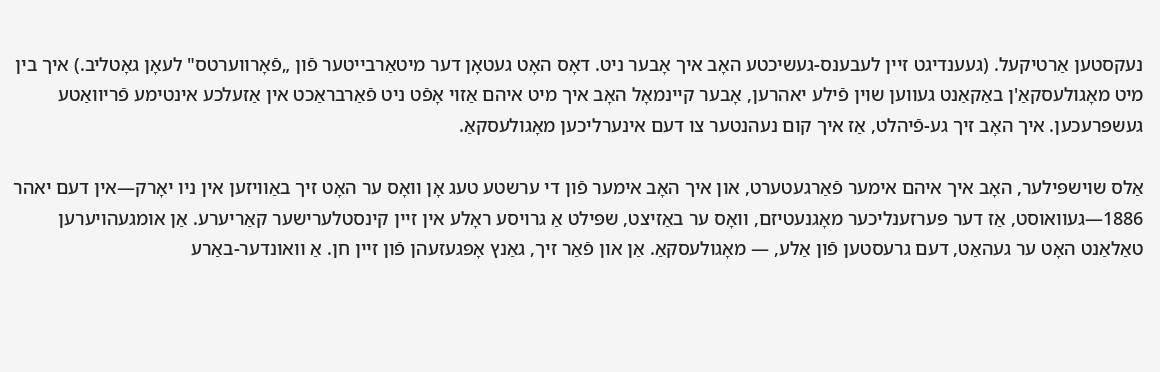נעקסטען אַרטיקעל. (געענדיגט זיין לעבענס-געשיכטע האָב איך אָבער ניט. דאָס האָט געטאָן דער מיטאַרבייטער פֿון „פֿאָרווערטס" לעאָן גאָטליב.) איך בין מיט מאָגולעסקאַ'ן באַקאַנט געווען שוין פֿילע יאהרען, אָבער קיינמאָל האָב איך מיט איהם אַזוי אָפֿט ניט פֿאַרבראַכט אין אַזעלכע אינטימע פֿריוואַטע געשפּרעכען. איך האָב זיך גע-פֿיהלט, אַז איך קום נעהנטער צו דעם אינערליכען מאָגולעסקאַ.

אַלס שוישפּילער, האָב איך איהם אימער פֿאַרגעטערט, און איך האָב אימער פֿון די ערשטע טעג אָן וואָס ער האָט זיך באַוויזען אין ניו יאָרק—אין דעם יאהר 1886—געוואוסט, אַז דער פּערזענליכער מאָגנעטיזם, וואָס ער באַזיצט, שפּילט אַ גרויסע ראָלע אין זיין קינסטלערישער קאַריערע. אַן אומגעהויערען טאַלאַנט האָט ער געהאַט, דעם גרעסטען פֿון אַלע, — מאָגולעסקאַ. אַן און פֿאַר זיך, גאַנץ אָפּגעזעהן פֿון זיין חן. אַ וואונדער-באַרע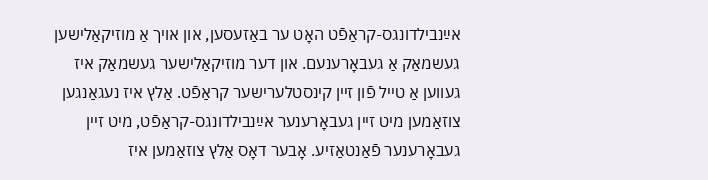אײַנבילדונגס-קראַפֿט האָט ער באַזעסען, און אויך אַ מוזיקאַלישען געשמאַק אַ געבאָרענעם. און דער מוזיקאַלישער געשמאַק איז געווען אַ טייל פֿון זיין קינסטלערישער קראַפֿט. אַלץ איז נעגאַנגען צוזאַמען מיט זיין געבאָרענער אײַנבילדונגס-קראַפֿט, מיט זיין געבאָרענער פֿאַנטאַזיע. אָבער דאָס אַלץ צוזאַמען איז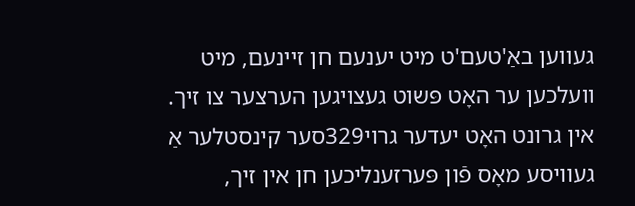געווען באַ'טעם'ט מיט יענעם חן זיינעם, מיט וועלכען ער האָט פּשוט געצויגען הערצער צו זיך. אין גרונט האָט יעדער גרוי329סער קינסטלער אַ געוויסע מאָס פֿון פּערזענליכען חן אין זיך,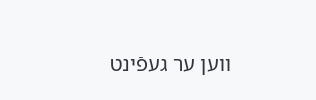ווען ער געפֿינט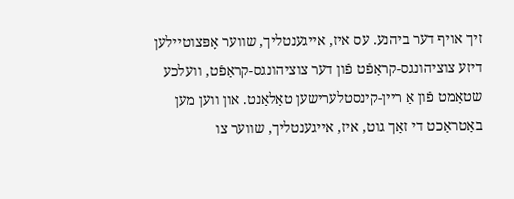זיך אויף דער ביהנע. עס איז, אייגענטליך, שווער אָפּצוטיילען דיזע צוציהונגס-קראַפֿט פֿון דער צוציהונגס-קראַפֿט, וועלכע שטאַמט פֿון אַ ריין-קינסטלערישען טאַלאַנט. און ווען מען באַטראַכט די זאַך גוט, איז, אייגענטליך, שווער צו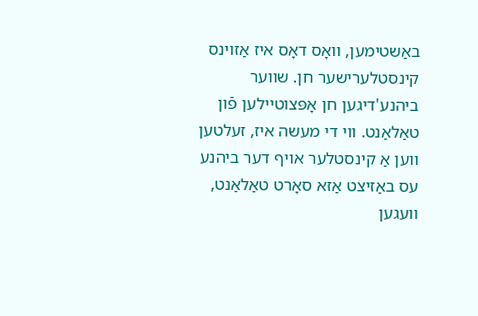באַשטימען, וואָס דאָס איז אַזוינס קינסטלערישער חן. שווער ביהנע'דיגען חן אָפּצוטיילען פֿון טאַלאַנט. ווי די מעשה איז, זעלטען ווען אַ קינסטלער אויף דער ביהנע עס באַזיצט אַזא סאָרט טאַלאַנט, וועגען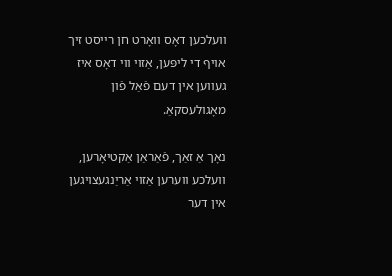וועלכען דאָס וואָרט חן רייסט זיך אויף די ליפּען, אַזוי ווי דאָס איז געווען אין דעם פֿאַל פֿון מאָגולעסקאַ.

נאָך אַ זאַך, פֿאַראַן אַקטיאָרען, וועלכע ווערען אַזוי אַריַנגעצויגען אין דער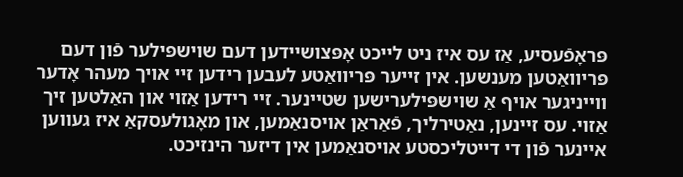פּראָפֿעסיע, אַז עס איז ניט לייכט אָפּצושיידען דעם שוישפּילער פֿון דעם פּריוואַטען מענשען. אין זייער פּריוואַטע לעבען רידען זיי אויך מעהר אָדער ווייניגער אויף אַ שוישפּילערישען שטיינער. זיי רידען אַזוי און האַלטען זיך אַזוי. עס זיינען, נאַטירליך, פֿאַראַן אויסנאַמען, און מאָגולעסקאַ איז געווען איינער פֿון די דייטליכסטע אויסנאַמען אין דיזער הינזיכט.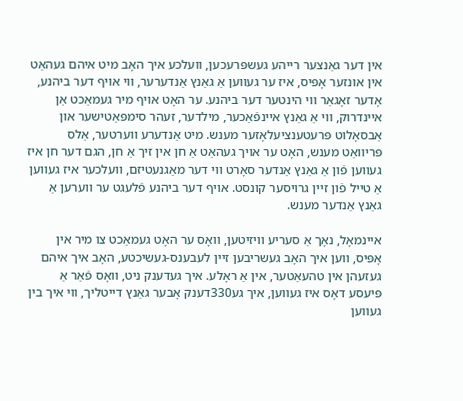אין דער גאַנצער רייהע געשפּרעכען, וועלכע איך האָב מיט איהם געהאַט אין אונזער אָפּיס, איז ער געווען אַ גאַנץ אַנדערער, ווי אויף דער ביהנע, אָדער זאָגאַר ווי הינטער דער ביהנע. ער האָט אויף מיר געמאַכט אַן איינדרוק, ווי אַ גאַנץ איינפֿאַכער, מילדער, זעהר סימפּאַטישער און אַבסאָלוט פּרעטענציעלאָזער מענש. מיט אַנדערע ווערטער, אַלס פּריוואַט מענש, האָט ער אויך געהאַט אַ חן אין זיך אַ חן, הגם דער חן איז געווען פֿון אַ גאַנץ אַנדער סאָרט ווי דער מאַגנעטיזם, וועלכער איז געווען אַ טייל פֿון זיין גרויסער קונסט. אויף דער ביהנע פֿלעגט ער ווערען אַ גאַנץ אַנדער מענש.

איינמאָל, נאָך אַ סעריע וויזיטען, וואָס ער האָט געמאַכט צו מיר אין אָפּיס, ווען איך האָב געשריבען זיין לעבענס-געשיכטע, האָב איך איהם געזעהן אין טהעאַטער, אין אַ ראָלע. איך געדענק ניט, וואָס פֿאַר אַ פּיעסע דאָס איז געווען, איך גע330דענק אָבער גאַנץ דייטליך, ווי איך בין געווען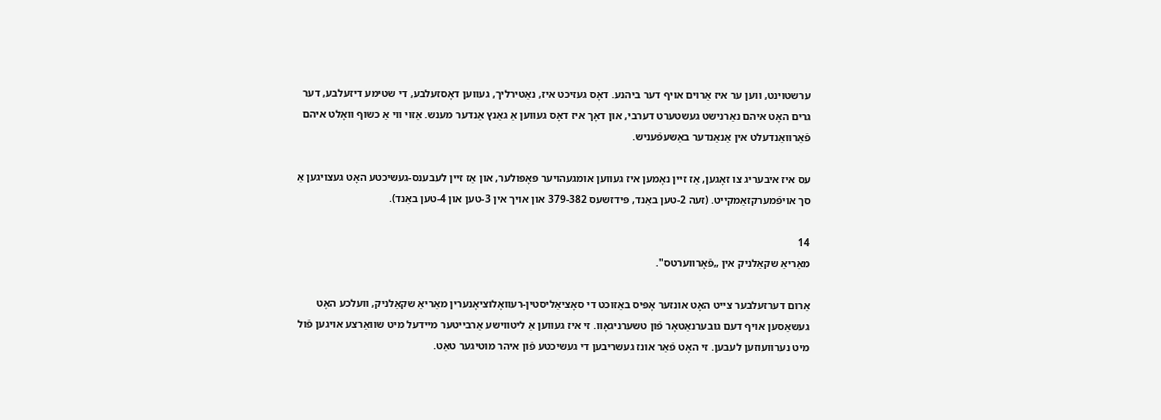ערשטוינט, ווען ער איז אַרוים אויף דער ביהנע. דאָס געזיכט איז, נאַטירליך, געווען דאָסזעלבע, די שטימע דיזעלבע, דער גרים האָט איהם נאַרנישט געשטערט דערבי, און דאָך איז דאָס געווען אַ גאַנץ אַנדער מענש. אַזוי ווי אַ כשוף וואָלט איהם פֿאַרוואַנדעלט אין אַנאַנדער באַשעפֿעניש.

עס איז איבעריג צו זאָגען, אַז זיין נאָמען איז געווען אומגעהויער פּאָפּולער, און אַז זיין לעבענס-געשיכטע האָט געצויגען אַ סך אויפֿמערקזאַמקייט. (זעה 2-טען באַנד, פּידזשעס 379-382 און אויך אין 3-טען און 4-טען באַנד).

14
מאַריאַ שקאַלניק אין „פֿאָרווערטס".

אַרום דערזעלבער צייט האָט אונזער אָפּיס באַזוכט די סאָציאַליסטין-רעוואָלוציאָנערין מאַריאַ שקאַלניק, וועלכע האָט געשאַסען אויף דעם גובערנאַטאָר פֿון טשערניגאָוו. זי איז געווען אַ ליטווישע אַרבייטער מיידעל מיט שוואַרצע אויגען פֿול מיט נערוועוזען לעבען. זי האָט פֿאַר אונז געשריבען די געשיכטע פֿון איהר מוטיגער טאַט.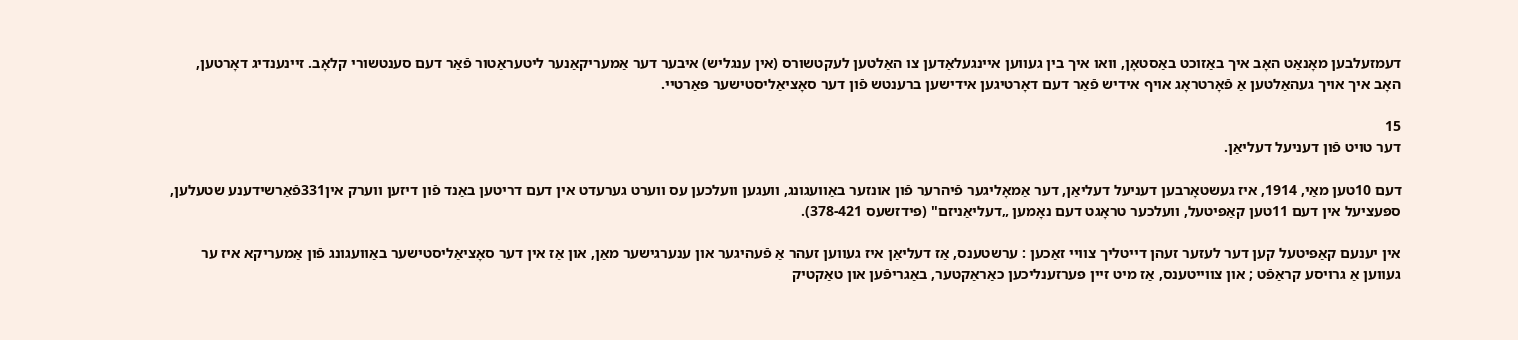דעמזעלבען מאָנאַט האָב איך באַזוכט באַסטאָן, וואו איך בין געווען איינגעלאַדען צו האַלטען לעקטשורס (אין ענגליש) איבער דער אַמעריקאַנער ליטעראַטור פֿאַר דעם סענטשורי קלאָב. זיינענדיג דאָרטען, האָב איך אויך געהאַלטען אַ פֿאָרטראָג אויף אידיש פֿאַר דעם דאָרטיגען אידישען ברענטש פֿון דער סאָציאַליסטישער פּאַרטיי.

15
דער טויט פֿון דעניעל דעליאַן.

דעם 10טען מאַי, 1914, איז געשטאָרבען דעניעל דעליאַן, דער אַמאָליגער פֿיהרער פֿון אונזער באַוועגונג, וועגען וועלכען עס ווערט גערעדט אין דעם דריטען באַנד פֿון דיזען ווערק אין331פֿאַרשידענע שטעלען, ספּעציעל אין דעם 11טען קאַפּיטעל, וועלכער טראָגט דעם נאָמען „דעליאַניזם" (פּידזשעס 378-421).

אין יענעם קאַפּיטעל קען דער לעזער זעהן דייטליך צוויי זאַכען : ערשטענס, אַז דעליאַן איז געווען זעהר אַ פֿעהיגער און ענערגישער מאַן, און אַז אין דער סאָציאַליסטישער באַוועגונג פֿון אַמעריקא איז ער געווען אַ גרויסע קראַפֿט ; און צווייטענס, אַז מיט זיין פּערזענליכען כאַראַקטער, באַגריפֿען און טאַקטיק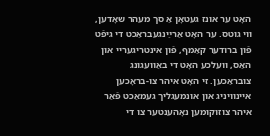האָט ער אונז געטאָן אַ סך מעהר שאָדען, ווי גוטס. ער האָט אַרײַנגעבראַכט די גיפֿט פֿון ברודער קאַמף, פֿון אינטריגעריי און האַס, וועלכע האָט די באַוועגונג צובראַכען. זי האָט איהר צו-בראָכען איינוויניג און אונמעגליך געמאַכט פֿאַר איהר צוזוקומען נאָהענטער צו די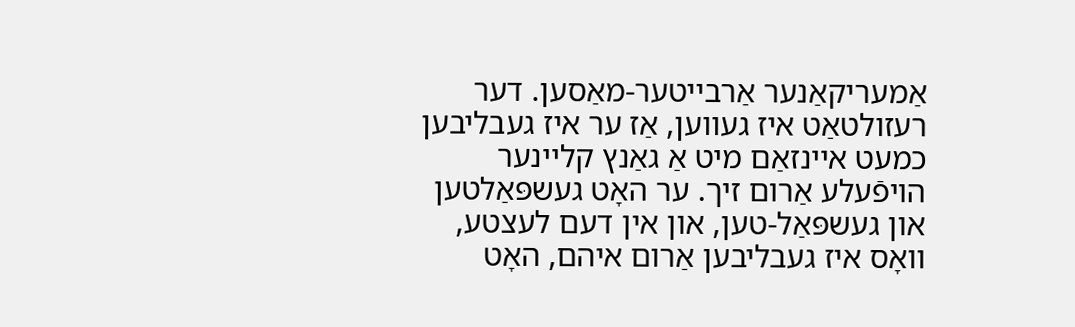אַמעריקאַנער אַרבייטער-מאַסען. דער רעזולטאַט איז געווען, אַז ער איז געבליבען כמעט איינזאַם מיט אַ גאַנץ קליינער הויפֿעלע אַרום זיך. ער האָט געשפּאַלטען און געשפּאַל-טען, און אין דעם לעצטע, וואָס איז געבליבען אַרום איהם, האָט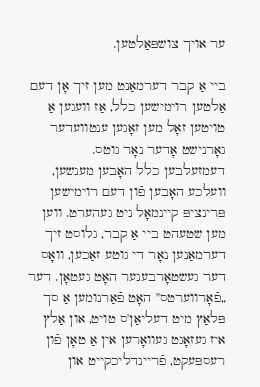ער אויך צושפּאַלטען.

ביי אַ קבר דערמאַנט מען זיך אָן דעם אַלטען רוימישען כלל, אַז וועגען אַ טויטען זאָל מען זאָגען ענטוועדער גאָרנישט אָדער נאָר גוטס. דעמזעלבען כלל האָבען מענשען, וועלכע האָבען פֿון דעם רוימישען פּרינציפּ קיינמאָל ניט געהערט. ווען מען שטעהט ביי אַ קבר, גלוסט זיך דערמאַנען נאָר די גוטע זאַכען, וואָס דער געשטאָרבענער האָט געטאָן. דער „פֿאָרווערטס" האָט פֿאַרנומען אַ סך פּלאַץ מיט דעליאַן'ס טויט, און אַלץ איז געזאָגט געוואָרען אין אַ טאָן פֿון רעספּעקט, פֿריינדליכקייט און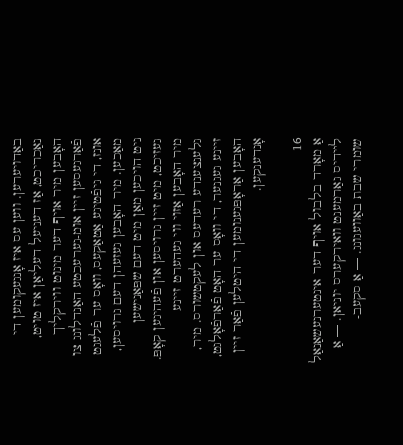באַדויערען. ווען עס איז אָנגעקומען די נאַכריכט, אַז דעניעל דעליאַן איז טויט, האָבען מיר אויף דער מינוט ווירקליך פֿאַרגעסען זיין אומ-גערעכטע האַנדלונג צו אונז, די גיפֿטיגע אַטאַקעס, וואָס ער פֿלעגט מאַכען. מיר האָבען געזעהן דעם גרויסען, ניט הויכען מאַן מיט דעם שפּאַנישען געזיכט, מיט זיין גרויסען און פֿעהיגען קאָפּ. מיר האָבען אַזוי ווי געהערט זיינע גלענצענדע רעדעס און לעקטשורס. מיר, זיינע געגנער, די וואָס ער האָט פֿאַרפֿאָלגט, האָבען אַראָפּגענומען די היטלען פֿאַר זיין אָנדענקען.

16
אַ מאָרד בלבול אויף דער אינטערנעשאַנאַל לײדיס גאַרמענט וואירקערס יוניאן. — אַ שומרי שבת באַוועגונג. — אַ סקעב-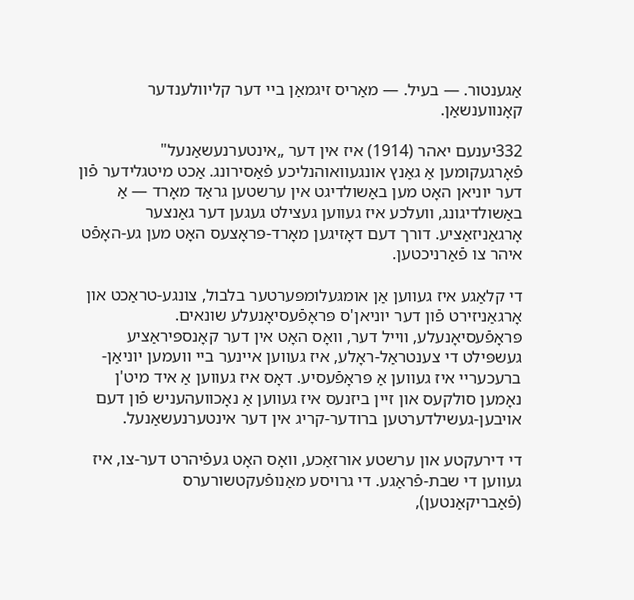אַגענטור. — בעיל. — מאַריס זיגמאַן ביי דער קליוולענדער קאָנווענשאַן.

332יענעם יאהר (1914) איז אין דער „אינטערנעשאַנעל" פֿאָרגעקומען אַ גאַנץ אונגעוואוהנליכע פֿאַסירונג. אַכט מיטגלידער פֿון דער יוניאן האָט מען באַשולדיגט אין ערשטען גראַד מאָרד — אַ באַשולדיגונג, וועלכע איז געווען געצילט געגען דער גאַנצער אָרגאַניזאַציע. דורך דעם דאָזיגען מאָרד-פּראָצעס האָט מען גע-האָפֿט איהר צו פֿאַרניכטען.

די קלאַגע איז געווען אַן אומגעלומפּערטער בלבול, צונגע-טראַכט און אָרגאַניזירט פֿון דער יוניאן'ס פּראָפֿעסיאָנעלע שונאים. פּראָפֿעסיאָנעלע, ווייל דער, וואָס האָט אין דער קאָנספּיראַציע געשפּילט די צענטראַל-ראָלע, איז געווען איינער ביי וועמען יוניאַן-ברעכעריי איז געווען אַ פּראָפֿעסיע. דאָס איז געווען אַ איד מיט'ן נאָמען סולקעס און זיין ביזנעס איז געווען אַ נאָכוועהעניש פֿון דעם אויבען-געשילדערטען ברודער-קריג אין דער אינטערנעשאַנעל.

די דירעקטע און ערשטע אורזאַכע, וואָס האָט געפֿיהרט דער-צו, איז געווען די שבת-פֿראַגע. די גרויסע מאַנופֿעקטשורערס (פֿאַבריקאַנטען),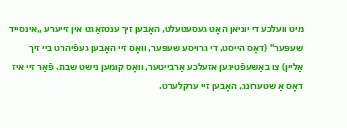מיט וועלכע די יוניאן האָט געסעטעלט, האָבען זיך ענטזאַגט אין זייערע „אינסייד שעפּער" (דאָס הייסט, די גרויסע שעפּער, וואָס זיי האָבען געפֿיהרט ביי זיך אַליין) צו באַשעפֿטיגען אזעלכע אַרבייטער, וואָס קומען נישט שבת. פֿאַר זיי איז דאָס אַ שטערונג, האָבען זיי ערקלערט.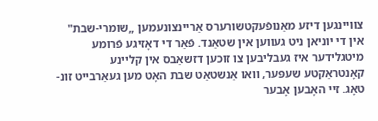צוויינגען דיזע מאַנופֿעקטשורערס אַריינצונעמען „שומרי-שבת" אין די יוניאן ניט געווען אין שטאַנד. פֿאַר די דאָזיגע פֿרומע מיטגלידער איז געבליבען צו זוכען דזשאַבס אין קליינע קאָנטראַקטע שעפּער, וואו אַנשטאַט שבת האָט מען געאַרבייט זונ-טאָג. זיי האָבען אָבער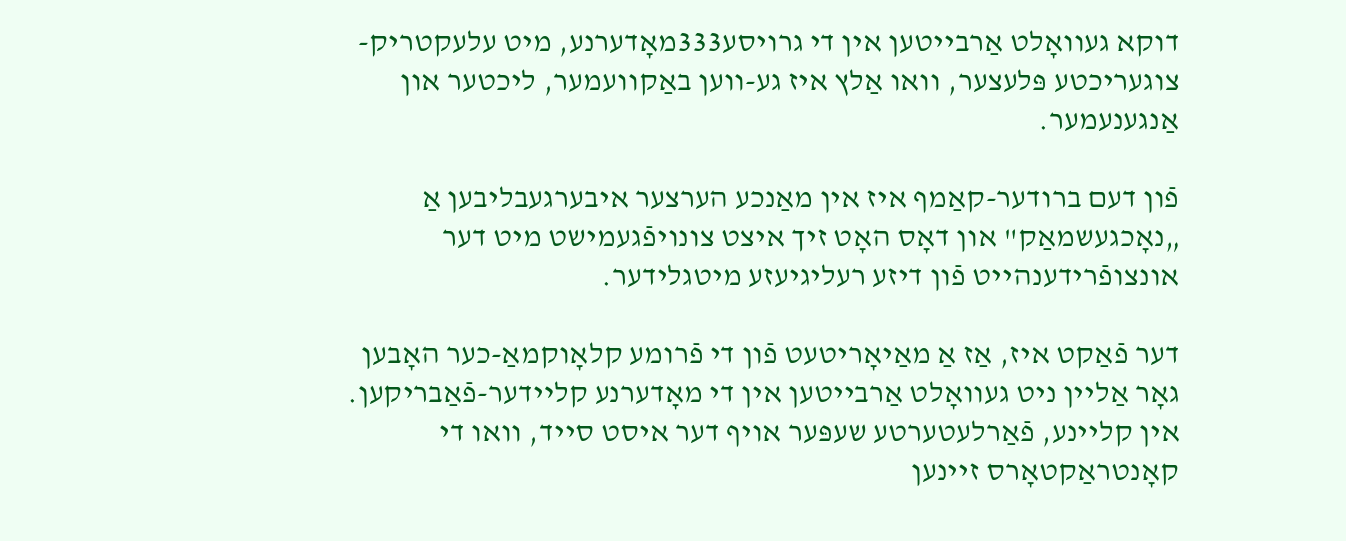דוקא געוואָלט אַרבייטען אין די גרויסע333מאָדערנע, מיט עלעקטריק-צוגעריכטע פּלעצער, וואו אַלץ איז גע-ווען באַקוועמער, ליכטער און אַנגענעמער.

פֿון דעם ברודער-קאַמף איז אין מאַנכע הערצער איבערגעבליבען אַ „נאָכגעשמאַק" און דאָס האָט זיך איצט צונויפֿגעמישט מיט דער אונצופֿרידענהייט פֿון דיזע רעליגיעזע מיטגלידער.

דער פֿאַקט איז, אַז אַ מאַיאָריטעט פֿון די פֿרומע קלאָוקמאַ-כער האָבען גאָר אַליין ניט געוואָלט אַרבייטען אין די מאָדערנע קלײדער-פֿאַבריקען. אין קליינע, פֿאַרלעטערטע שעפּער אויף דער איסט סייד, וואו די קאָנטראַקטאָרס זיינען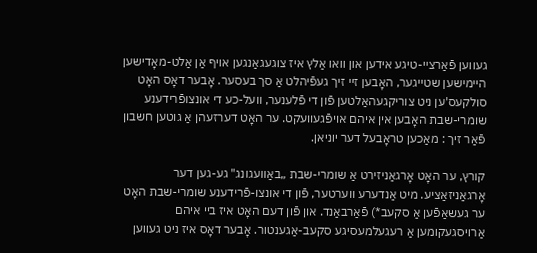געווען פֿאַרצײ-טיגע אידען און וואו אַלץ איז צוגעגאַנגען אויף אַן אַלט-מאָדישען היימישען שטייגער, האָבען זיי זיך געפֿיהלט אַ סך בעסער. אָבער דאָס האָט סולקעס'ען ניט צוריקגעהאַלטען פֿון די פֿלענער, וועל-כע די אונצופֿרידענע שומרי-שבת האָבען אין איהם אויפֿגעוועקט. ער האָט דערזעהן אַ גוטען חשבון פֿאַר זיך : מאַכען טראָבעל דער יוניאן.

קורץ, ער האָט אָרגאַניזירט אַ שומרי-שבת „באַוועגונג" גע-גען דער אָרגאַניזאַציע. מיט אַנדערע ווערטער, פֿון די אונצו-פֿרידענע שומרי-שבת האָט ער געשאַפֿען אַ סקעב*) פֿאַרבאַנד. און פֿון דעם האָט איז ביי איהם אַרויסגעקומען אַ רעגעלמעסיגע סקעב-אַגענטור. אָבער דאָס איז ניט געווען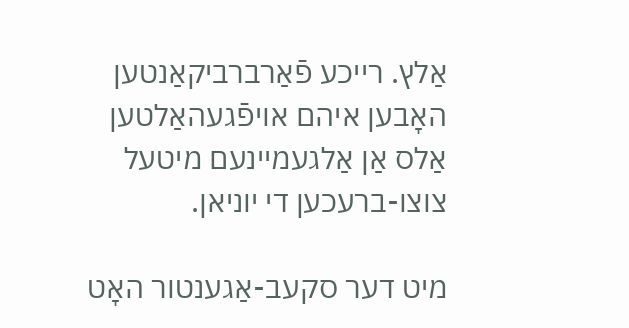אַלץ. רייכע פֿאַרברביקאַנטען האָבען איהם אויפֿגעהאַלטען אַלס אַן אַלגעמיינעם מיטעל צוצו-ברעכען די יוניאן.

מיט דער סקעב-אַגענטור האָט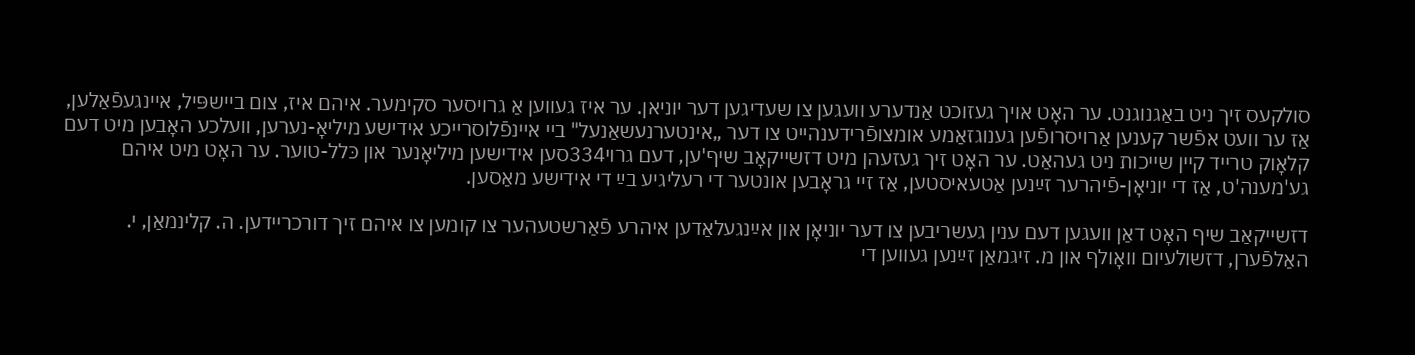סולקעס זיך ניט באַגנוגנט. ער האָט אויך געזוכט אַנדערע וועגען צו שעדיגען דער יוניאן. ער איז געווען אַ גרויסער סקימער. איהם איז, צום ביישפּיל, איינגעפֿאַלען, אַז ער וועט אפֿשר קענען אַרויסרופֿען גענוגזאַמע אומצופֿרידענהייט צו דער „אינטערנעשאַנעל" ביי איינפֿלוסרייכע אידישע מיליאָ-נערען, וועלכע האָבען מיט דעם קלאָוק טרייד קיין שייכות ניט געהאַט. ער האָט זיך געזעהן מיט דזשייקאָב שיף'ען, דעם גרוי334סען אידישען מיליאָנער און כּלל-טוער. ער האָט מיט איהם גע'מענה'ט, אַז די יוניאָן-פֿיהרער זײַנען אַטעאיסטען, אַז זיי גראָבען אונטער די רעליגיע בײַ די אידישע מאַסען.

דזשייקאַב שיף האָט דאַן וועגען דעם ענין געשריבען צו דער יוניאָן און אײַנגעלאַדען איהרע פֿאַרשטעהער צו קומען צו איהם זיך דורכריידען. ה. קלינמאַן, י. האַלפֿערן, דזשולעיום וואָולף און מ. זיגמאַן זײַנען געווען די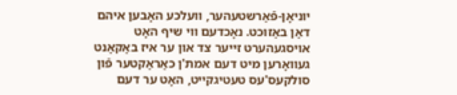יוניאָן-פֿאַרשטעהער, וועלכע האָבען איהם דאַן באַזוכט. נאָכדעם ווי שיף האָט אויסגעהערט זייער צד און ער איז באַקאַנט געוואָרען מיט דעם אמת'ן כאַראַקטער פֿון סולקעס'עס טעטיגקייט, האָט ער דעם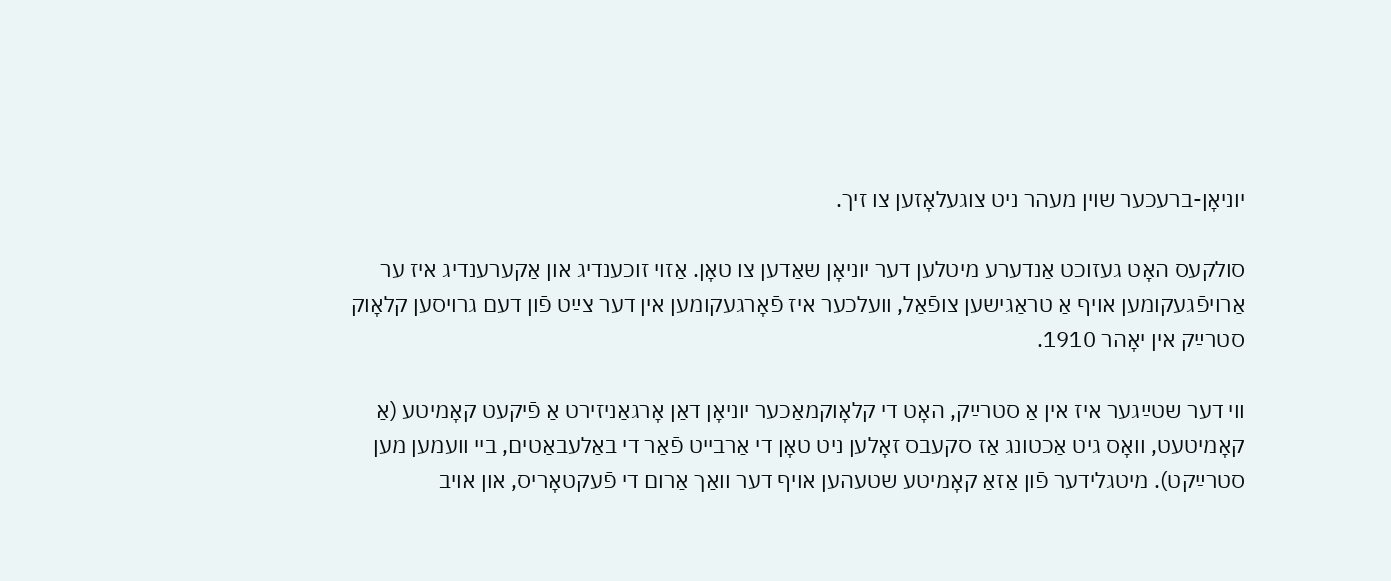יוניאָן-ברעכער שוין מעהר ניט צוגעלאָזען צו זיך.

סולקעס האָט געזוכט אַנדערע מיטלען דער יוניאָן שאַדען צו טאָן. אַזוי זוכענדיג און אַקערענדיג איז ער אַרויפֿגעקומען אויף אַ טראַגישען צופֿאַל, וועלכער איז פֿאָרגעקומען אין דער צײַט פֿון דעם גרויסען קלאָוק סטרײַק אין יאָהר 1910.

ווי דער שטײַגער איז אין אַ סטרײַק, האָט די קלאָוקמאַכער יוניאָן דאַן אָרגאַניזירט אַ פֿיקעט קאָמיטע (אַ קאָמיטעט, וואָס גיט אַכטונג אַז סקעבס זאָלען ניט טאָן די אַרבייט פֿאַר די באַלעבאַטים, ביי וועמען מען סטרײַקט). מיטגלידער פֿון אַזאַ קאָמיטע שטעהען אויף דער וואַך אַרום די פֿעקטאָריס, און אויב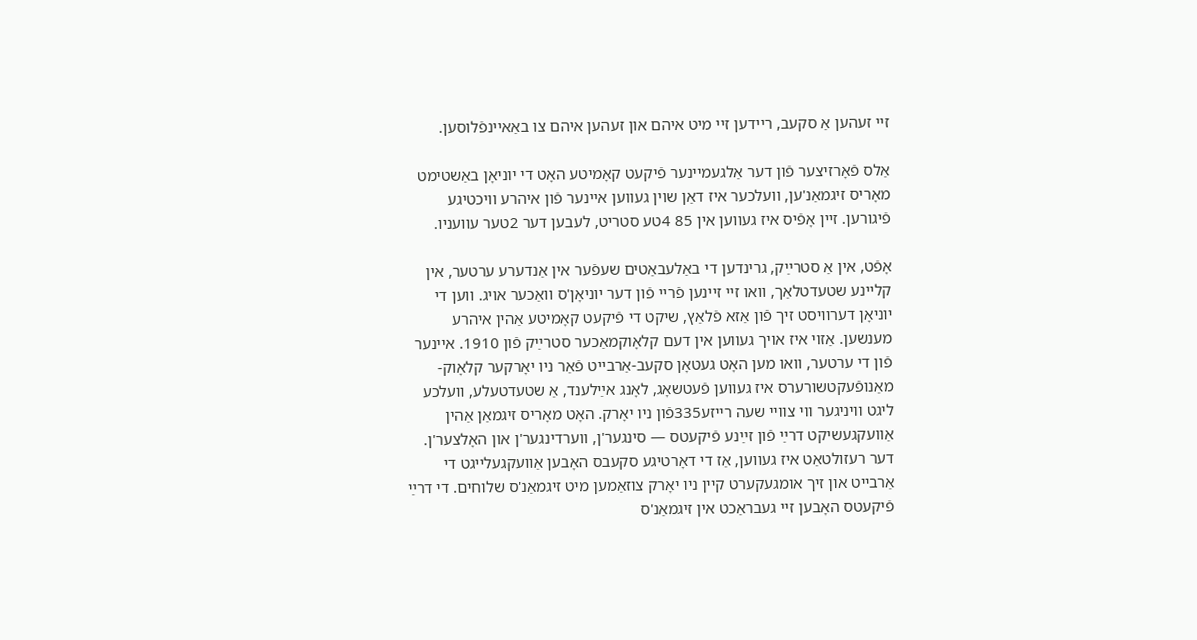זיי זעהען אַ סקעב, ריידען זיי מיט איהם און זעהען איהם צו באַאיינפֿלוסען.

אַלס פֿאָרזיצער פֿון דער אַלגעמיינער פֿיקעט קאָמיטע האָט די יוניאָן באַשטימט מאָריס זיגמאַנ'ען, וועלכער איז דאַן שוין געווען איינער פֿון איהרע וויכטיגע פֿיגורען. זיין אָפֿיס איז געווען אין 85 4טע סטריט, לעבען דער 2טער עוועניו.

אָפֿט, אין אַ סטרײַק, גרינדען די באַלעבאַטים שעפֿער אין אַנדערע ערטער, אין קליינע שטעדטלאַך, וואו זיי זיינען פֿריי פֿון דער יוניאָן'ס וואַכער אויג. ווען די יוניאָן דערוויסט זיך פֿון אַזא פֿלאַץ, שיקט די פֿיקעט קאָמיטע אַהין איהרע מענשען. אַזוי איז אויך געווען אין דעם קלאָוקמאַכער סטרײַק פֿון 1910. איינער פֿון די ערטער, וואו מען האָט געטאָן סקעב-אַרבייט פֿאַר ניו יאָרקער קלאָוק-מאַנופֿעקטשורערס איז געווען פֿעטשאָג, לאָנג אײַלענד, אַ שטעדטעלע, וועלכע ליגט וויניגער ווי צוויי שעה רייזע335פֿון ניו יאָרק. האָט מאָריס זיגמאַן אַהין אַוועקגעשיקט דרײַ פֿון זײַנע פֿיקעטס — סינגער'ן, ווערדינגער'ן און האָלצער'ן. דער רעזולטאַט איז געווען, אַז די דאָרטיגע סקעבס האָבען אַוועקגעלייגט די אַרבייט און זיך אומגעקערט קיין ניו יאָרק צוזאַמען מיט זיגמאַנ'ס שלוחים. די דרײַ פֿיקעטס האָבען זיי געבראַכט אין זיגמאַנ'ס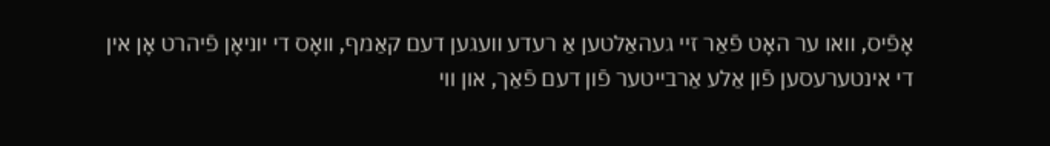אָפֿיס, וואו ער האָט פֿאַר זיי געהאַלטען אַ רעדע וועגען דעם קאַמף, וואָס די יוניאָן פֿיהרט אָן אין די אינטערעסען פֿון אַלע אַרבייטער פֿון דעם פֿאַך, און ווי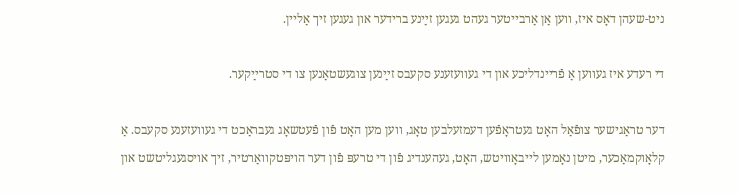ניט-שעהן דאָס איז, ווען אַן אַרבייטער געהט געגען זײַנע ברידער און געגען זיך אַליין.

די רעדע איז געווען אַ פֿריינדליכע און די געוועזענע סקעבס זײַנען צוגעשטאַנען צו די סטרײַקער.

דער טראַגישער צופֿאַל האָט געטראָפֿען דעמזעלבען טאָג, ווען מען האָט פֿון פֿעטשאָג געבראַכט די געוועזענע סקעבס. אַ קלאָוקמאַכער, מיטן נאָמען לייבאָוויטש, האָט, געהענדיג פֿון די טרעפּ פֿון דער הויפּטקוואַרטיר, זיך אויסגעגליטשט און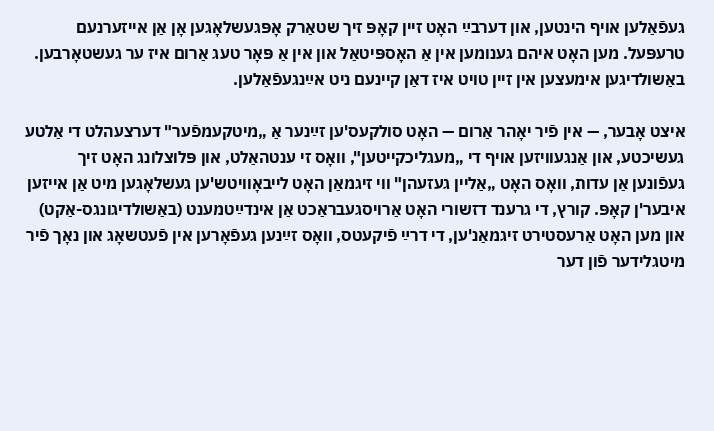געפֿאַלען אויף הינטען, און דערבײַ האָט זיין קאָפּ זיך שטאַרק אָפּגעשלאָגען אָן אַן אייזערנעם טרעפּעל. מען האָט איהם גענומען אין אַ האָספּיטאַל און אין אַ פּאָר טעג אַרום איז ער געשטאָרבען. באַשולדיגען אימעצען אין זיין טויט איז דאַן קיינעם ניט אײַנגעפֿאַלען.

איצט אָבער, — אין פֿיר יאָהר אַרום — האָט סולקעס'ען זײַנער אַ „מיטקעמפֿער" דערצעהלט די אַלטע געשיכטע, און אַנגעוויזען אויף די „מעגליכקייטען", וואָס זי ענטהאַלט, און פּלוצלונג האָט זיך געפֿונען אַן עדות, וואָס האָט „אַליין געזעהן" ווי זיגמאַן האָט לייבאָוויטש'ען געשלאָגען מיט אַן אייזען איבער'ן קאָפּ. קורץ, די גרענד דזשורי האָט אַרויסגעבראַכט אַן אינדײַטמענט (באַשולדיגונגס-אַקט) און מען האָט אַרעסטירט זיגמאַנ'ען, די דרײַ פֿיקעטס, וואָס זײַנען געפֿאָרען אין פֿעטשאָג און נאָך פֿיר מיטגלידער פֿון דער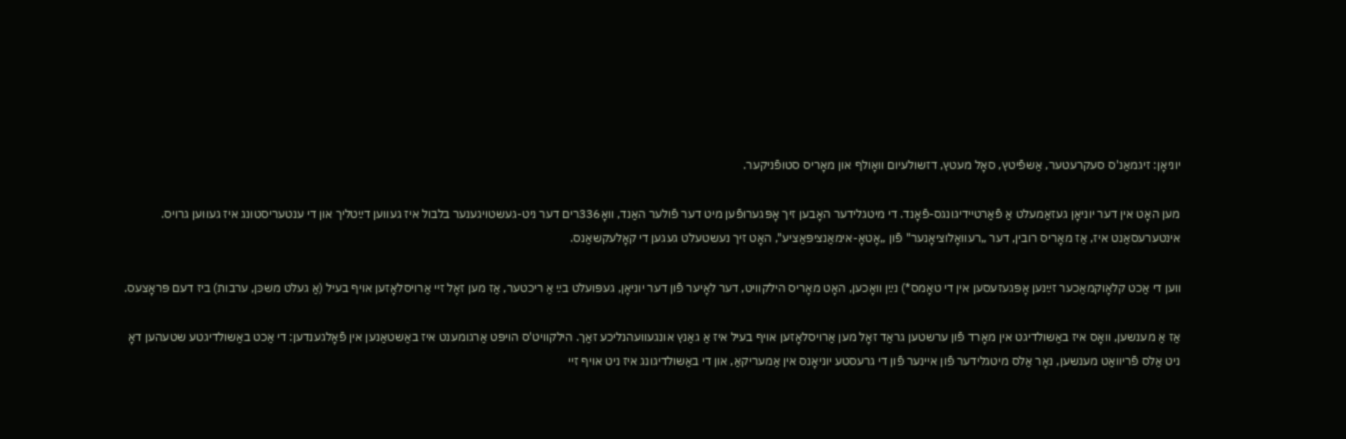יוניאָן: זיגמאַנ'ס סעקרעטער, אַשפֿיטץ, סאָל מעטץ, דזשולעיום וואָולף און מאָריס סטופֿניקער.

מען האָט אין דער יוניאָן געזאַמעלט אַ פֿאַרטיידיגונגס-פֿאָנד. די מיטגלידער האָבען זיך אָפּגערופֿען מיט דער פֿולער האַנד, וואָ336רים דער ניט-געשטויגענער בלבול איז געווען דײַטליך און די ענטעריסטונג איז געווען גרויס. אינטערעסאַנט איז, אַז מאָריס רובין, דער „רעוואָלוציאָנער" פֿון „אָטאָ-אימאַנציפּאַציע", האָט זיך נעשטעלט געגען די קאָלעקשאַנס.

ווען די אַכט קלאָוקמאַכער זײַנען אָפּגעזעסען אין די טאָמס*) נײַן וואָכען, האָט מאָריס הילקוויט, דער לאָיער פֿון דער יוניאָן, געפּועלט בײַ אַ ריכטער, אַז מען זאָל זיי אַרויסלאָזען אויף בעיל (אַ געלט משכּן, ערבות) ביז דעם פּראָצעס.

אַז אַ מענשען, וואָס איז באַשולדיגט אין מאָרד פֿון ערשטען גראַד זאָל מען אַרויסלאָזען אויף בעיל איז אַ גאַנץ אונגעוועהנליכע זאַך. הילקוויט'ס הויפּט אַרגומענט איז באַשטאַנען אין פֿאָלגענדען: די אַכט באַשולדיגטע שטעהען דאָ ניט אַלס פֿריוואַט מענשען, נאָר אַלס מיטגלידער פֿון איינער פֿון די גרעסטע יוניאָנס אין אַמעריקאַ, און די באַשולדיגונג איז ניט אויף זיי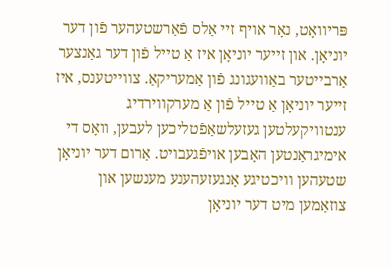פּריוואָט, נאָר אויף זיי אַלס פֿאַרשטעהער פֿון דער יוניאָן. און זייער יוניאָן איז אַ טייל פֿון דער גאַנצער אַרבייטער באַוועגונג פֿון אַמעריקאַ. צווייטענס, איז זייער יוניאָן אַ טייל פֿון אַ מערקווירדיג ענטוויקעלטען געזעלשאַפֿטליכען לעבען, וואָס די אימיגראַנטען האָבען אויפֿגעבויט. אַרום דער יוניאָן שטעהען וויכטיגע אָנגעזעהענע מענשען און צוזאַמען מיט דער יוניאָן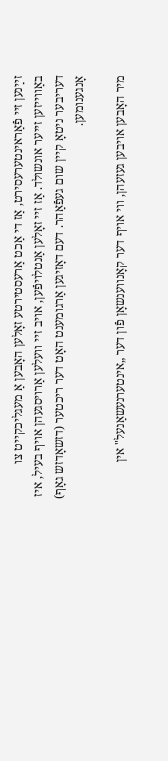זײַנען זיי פֿאַראינטערעסירט, אַז די אַכט אַרעסטירטע זאָלען האָבען אַ מעגליכקייט צו באַווייזען זייער אונשולד. אַז זיי זאָלען אַנטלויפֿען, אויב זיי וועלען אַרויסגעהן אויף בעיל, איז דעריבער ניטאָ קיין שום געפֿאַהר. דעם דאָזיגען אַרגומענט האָט דער ריכטער (דזשאָדזש גאָף) אָנגענומען.

מיר האָבען אויבען געזעהן, ווי אויף דער קאָנווענשאָן פֿון דער „אינטערנעשאַנעל" אין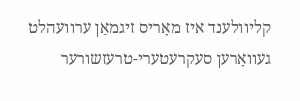קליוולענד איז מאָריס זיגמאַן ערוועהלט געוואָרען סעקרעטערי-טרעזשורער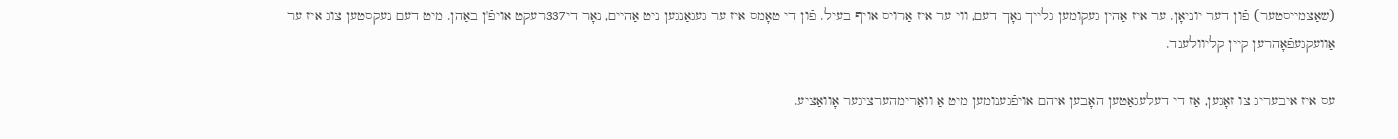(שאַצמייסטער) פֿון דער יוניאָן. ער איז אַהין געקומען גלייך נאָך דעם, ווי ער איז אַרויס אויף בעיל. פֿון די טאָמס איז ער געגאַנגען ניט אַהיים, נאָר די337רעקט אויפֿ'ן באַהן. מיט דעם נעקסטען צוג איז ער אַוועקגעפֿאָהרען קיין קליוולענד.

עס איז איבעריג צו זאָגען, אַז די דעלעגאַטען האָבען איהם אויפֿגענומען מיט אַ וואַרימהערציגער אָוואַציע.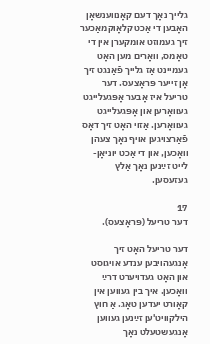גלייך נאָך דעם קאָנווענשאָן האָבען די אַכט קלאָוקמאַכער זיך געמוזט אומקערן אין די טאָמס, וואָרים מען האָט געמיינט אַז גלייך פֿאַנגט זיך אָן זייער פּראָצעס. דער טריעל איז אָבער אָפּגעלייגט געוואָרען און אָפּגעלייגט געוואָרען. אַזוי האָט זיך דאָס פֿאַרצויגען אויף נאָך צעהן וואָכען, און די אַכט יוניאָן-לייט זײַנען נאָך אַלץ געזעסען.

17
דער טריעל (פּראָצעס).

דער טריעל האָט זיך אָנגעהויבען ענדע אױגוסט און האָט געדויערט דרײַ וואָכען. איך בין געווען אין קאָורט יעדען טאָג. אַ חוץ הילקוויט'ען זײַנען געווען אָנגעשטעלט נאָך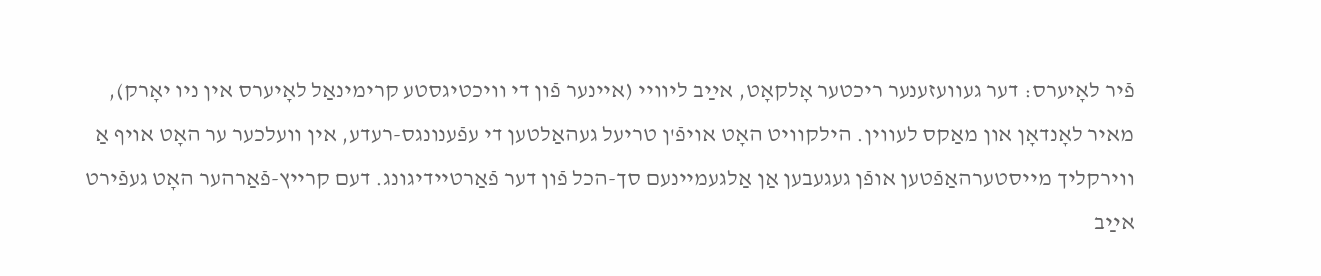פֿיר לאָיערס: דער געוועזענער ריכטער אָלקאָט, אײַב ליוויי (איינער פֿון די וויכטיגסטע קרימינאַל לאָיערס אין ניו יאָרק), מאיר לאָנדאָן און מאַקס לעווין. הילקוויט האָט אויפֿ'ן טריעל געהאַלטען די עפֿענונגס-רעדע, אין וועלכער ער האָט אויף אַ ווירקליך מייסטערהאַפֿטען אופֿן געגעבען אַן אַלגעמיינעם סך-הכל פֿון דער פֿאַרטיידיגונג. דעם קרייץ-פֿאַרהער האָט געפֿירט אײַב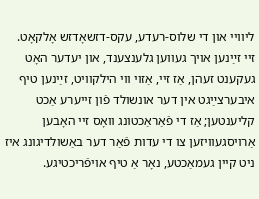ליוויי און די שלוס-רעדע, עקס-דזשאָדזש אָלקאָט. זיי זײַנען אויך געווען גלענצענד, און יעדער האָט געקענט זעהן, אַז זיי, אַזוי ווי הילקוויט, זײַנען טיף איבערצײַגט אין דער אונשולד פֿון זייערע אַכט קליענטען; אַז די פֿאַראַכטונג וואָס זיי האָבען אַרויסגעוויזען צו די עדות פֿאַר דער באַשולדיגונג איז ניט קיין געמאַכטע, נאָר אַ טיף אויפֿריכטיגע.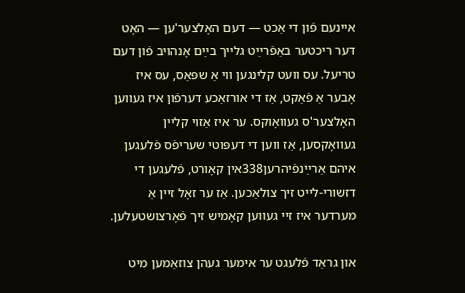איינעם פֿון די אַכט — דעם האָלצער'ען — האָט דער ריכטער באַפֿרײַט גלייך בײַם אָנהויב פֿון דעם טריעל. עס וועט קלינגען ווי אַ שפּאַס, עס איז אָבער אַ פֿאַקט, אַז די אורזאַכע דערפֿון איז געווען האָלצער'ס געוואָוקס. ער איז אַזוי קליין געוואָקסען, אַז ווען די דעפּוטי שעריפֿס פֿלעגען איהם אַרײַנפֿיהרען338אין קאָורט, פֿלעגען די דזשורי-לייט זיך צולאַכען. אַז ער זאָל זיין אַ מערדער איז זיי געווען קאָמיש זיך פֿאָרצושטעלען.

און גראַד פֿלעגט ער אימער געהן צוזאַמען מיט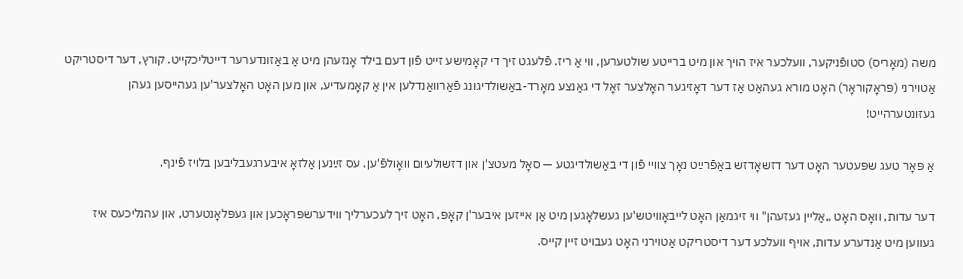משה (מאָריס) סטופֿניקער, וועלכער איז הויך און מיט ברייטע שולטערען, ווי אַ ריז. פֿלעגט זיך די קאָמישע זייט פֿון דעם בילד אָנזעהן מיט אַ באַזונדערער דייטליכקייט. קורץ, דער דיסטריקט אַטוירני (פּראָקוראָר) האָט מורא געהאַט אַז דער דאָזיגער האָלצער זאָל די גאַנצע מאָרד-באַשולדיגונג פֿאַרוואַנדלען אין אַ קאָמעדיע, און מען האָט האָלצער'ען געהייסען געהן געזונטערהייט!

אַ פּאָר טעג שפּעטער האָט דער דזשאָדזש באַפֿרײַט נאָך צוויי פֿון די באַשולדיגטע — סאָל מעטצ'ן און דזשולעיום וואָולפֿ'ען. עס זײַנען אַלזאָ איבערגעבליבען בלויז פֿינף.

דער עדות, וואָס האָט „אַליין געזעהן" ווי זיגמאַן האָט לייבאָוויטש'ען געשלאָגען מיט אַן אייזען איבער'ן קאָפּ, האָט זיך לעכערליך ווידערשפּראָכען און געפּלאָנטערט, און עהנליכעס איז געווען מיט אַנדערע עדות, אויף וועלכע דער דיסטריקט אַטוירני האָט געבויט זיין קייס.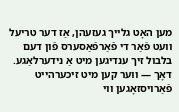מען האָט גלייך געזעהן, אַז דער טריעל וועט פֿאַר די פֿאַרפֿאַסערס פֿון דעם בלבול זיך ענדיגען מיט אַ נידערלאַגע. דאָך — ווער קען מיט זיכערהייט פֿאַרויסזאָגען ווי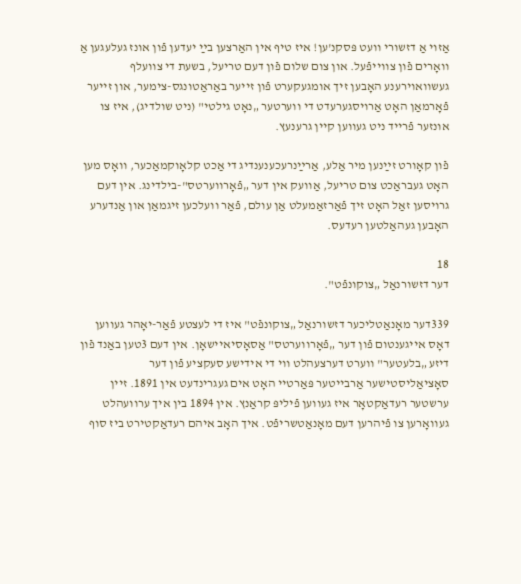אַזוי אַ דזשורי וועט פּסקנ'ען! איז טיף אין האַרצען בײַ יעדען פֿון אונז געלעגען אַ וואָרים פֿון צווייפֿעל. און צום שלום פֿון דעם טריעל, בשעת די צוועלף געשוואוירענע האָבען זיך אומגעקערט פֿון זייער באַראַטונגס-צימער, און זייער פֿאָרמאַן האָט אַרויסגערעדט די ווערטער „נאָט גילטי" (ניט שולדיג), איז צו אונזער פֿרייד ניט געווען קיין גרענעץ.

פֿון קאָורט זײַנען מיר אַלע, אַרײַנרעכענענדיג די אַכט קלאָוקמאַכער, וואָס מען האָט געבראַכט צום טריעל, אַוועק אין דער „פֿאָרווערטס"-בילדינג. אין דעם גרויסען זאַל האָט זיך פֿאַרזאַמעלט אַן עולם, פֿאַר וועלכען זיגמאַן און אַנדערע האָבען געהאַלטען רעדעס.

18
דער דזשורנאַל „צוקונפֿט".

339דער מאָנאַטליכער דזשורנאַל „צוקונפֿט" איז די לעצטע פֿאַר-יאָהר געווען דאָס אייגענטום פֿון דער „פֿאָרווערטס" אַסאָסיאיישאָן. אין דעם 3טען באַנד פֿון דיזע „בלעטער" ווערט דערצעהלט ווי די אידישע סעקציע פֿון דער סאָציאַליסטישער אַרבייטער פּאַרטיי האָט אים געגרינדעט אין 1891. זיין ערשטער רעדאַקטאָר איז געווען פֿיליפּ קראַנץ. אין 1894 בין איך ערוועהלט געוואָרען צו פֿיהרען דעם מאָנאַטשריפֿט. איך האָב איהם רעדאַקטירט ביז סוף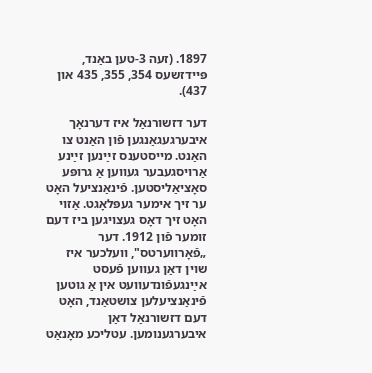1897. (זעה 3-טען באַנד, פּיידזשעס 354, 355, 435 און 437).

דער דזשורנאַל איז דערנאָך איבערגעגאַנגען פֿון האַנט צו האַנט. מייסטענס זײַנען זײַנע אַרויסגעבער געווען אַ גרופּע סאָציאַליסטען. פֿינאַנציעל האָט ער זיך אימער געפּלאָגט. אַזוי האָט זיך דאָס געצויגען ביז דעם זומער פֿון 1912. דער „פֿאָרווערטס", וועלכער איז שוין דאַן געווען פֿעסט אײַנגעפֿונדעוועט אין אַ גוטען פֿינאַנציעלען צושטאַנד, האָט דעם דזשורנאַל דאַן איבערגענומען. עטליכע מאָנאַט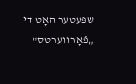שפּעטער האָט די „פֿאָרווערטס"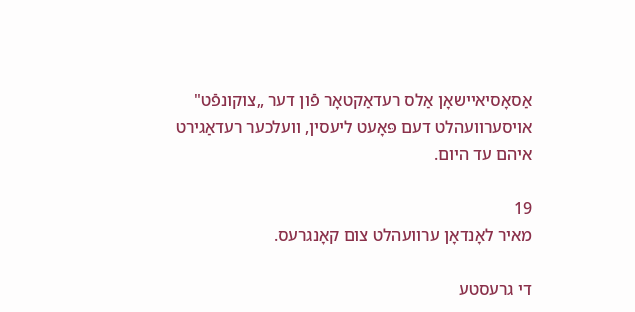אַסאָסיאיישאָן אַלס רעדאַקטאָר פֿון דער „צוקונפֿט" אויסערוועהלט דעם פּאָעט ליעסין, וועלכער רעדאַגירט איהם עד היום.

19
מאיר לאָנדאָן ערוועהלט צום קאָנגרעס.

די גרעסטע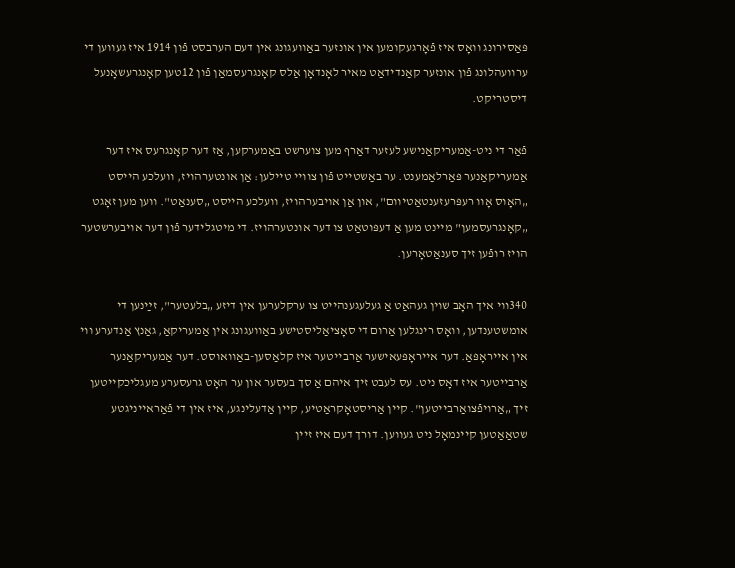פּאַסירונג וואָס איז פֿאָרגעקומען אין אונזער באַוועגונג אין דעם הערבסט פֿון 1914 איז געווען די ערוועהלונג פֿון אונזער קאַנדידאַט מאיר לאָנדאָן אַלס קאָנגרעסמאַן פֿון 12טען קאָנגרעשאָנעל דיסטריקט.

פֿאַר די ניט-אַמעריקאַנישע לעזער דאַרף מען צוערשט באַמערקען, אַז דער קאָנגרעס איז דער אַמעריקאַנער פּאַרלאַמענט. ער באַשטייט פֿון צוויי טיילען: אַן אונטערהויז, וועלכע הייסט „האָוס אָוו רעפּרעזענטאַטיוום", און אַן אויבערהויז, וועלכע הייסט „סענאַט". ווען מען זאָגט „קאָנגרעסמען" מיינט מען אַ דעפּוטאַט צו דער אונטערהויז. די מיטגלידער פֿון דער אויבערשטער הויז רופֿען זיך סענאַטאָרען.

340ווי איך האָב שוין געהאַט אַ געלעגענהייט צו ערקלערען אין דיזע „בלעטער", זײַנען די אומשטענדען, וואָס רינגלען אַרום די סאָציאַליסטישע באַוועגונג אין אַמעריקאַ, גאַנץ אַנדערע ווי אין אייראָפּאַ. דער אייראָפּעאישער אַרבייטער איז קלאַסען-באַוואוסט. דער אַמעריקאַנער אַרבייטער איז דאָס ניט. עס לעבט זיך איהם אַ סך בעסער און ער האָט גרעסערע מעגליכקייטען זיך „אַרויפֿצואַרבייטען". קיין אַריסטאָקראַטיע, קיין אַדעלינגע, איז אין די פֿאַראייניגטע שטאַאַטען קיינמאָל ניט געווען. דורך דעם איז זיין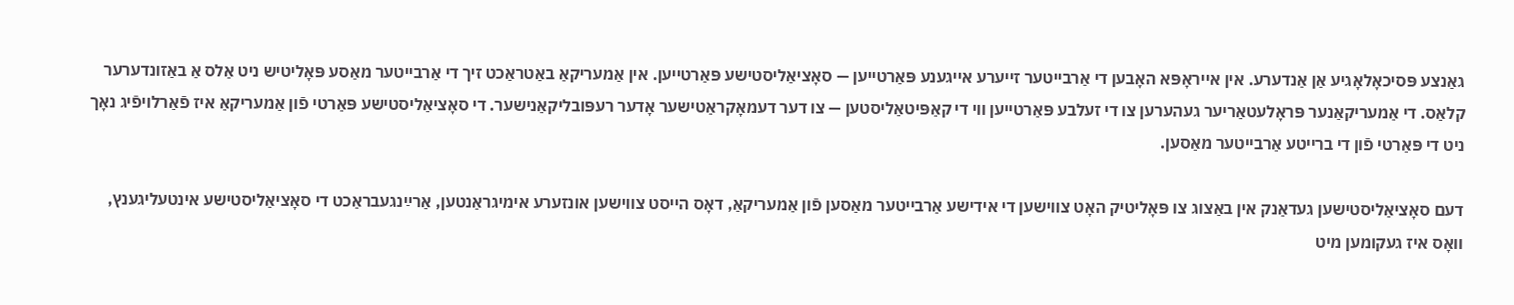גאַנצע פּסיכאָלאָגיע אַן אַנדערע. אין אייראָפּא האָבען די אַרבייטער זייערע אייגענע פּאַרטייען — סאָציאַליסטישע פּאַרטייען. אין אַמעריקאַ באַטראַכט זיך די אַרבייטער מאַסע פּאָליטיש ניט אַלס אַ באַזונדערער קלאַס. די אַמעריקאַנער פּראָלעטאַריער געהערען צו די זעלבע פּאַרטייען ווי די קאַפּיטאַליסטען — צו דער דעמאָקראַטישער אָדער רעפּובליקאַנישער. די סאָציאַליסטישע פּאַרטי פֿון אַמעריקאַ איז פֿאַרלויפֿיג נאָך ניט די פּאַרטי פֿון די ברייטע אַרבייטער מאַסען.

דעם סאָציאַליסטישען געדאַנק אין באַצוג צו פּאָליטיק האָט צווישען די אידישע אַרבייטער מאַסען פֿון אַמעריקאַ, דאָס הייסט צווישען אונזערע אימיגראַנטען, אַרײַנגעבראַכט די סאָציאַליסטישע אינטעליגענץ, וואָס איז געקומען מיט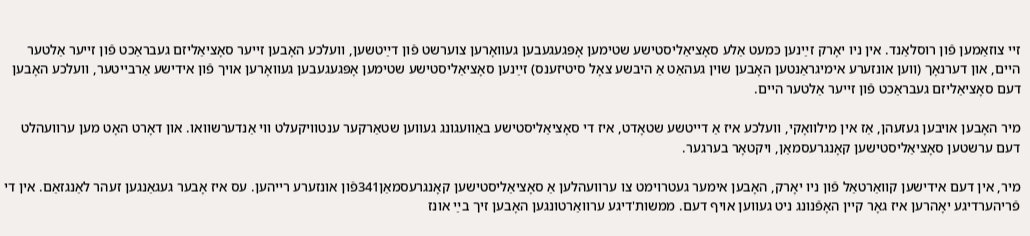זיי צוזאַמען פֿון רוסלאַנד. אין ניו יאָרק זײַנען כּמעט אַלע סאָציאַליסטישע שטימען אָפּגעגעבען געוואָרען צוערשט פֿון דײַטשען, וועלכע האָבען זייער סאָציאַליזם געבראַכט פֿון זייער אַלטער היים, און דערנאָך (ווען אונזערע אימיגראַנטען האָבען שוין געהאַט אַ היבשע צאָל סיטיזענס) זײַנען סאָציאַליסטישע שטימען אָפּגעגעבען געוואָרען אויך פֿון אידישע אַרבייטער, וועלכע האָבען דעם סאָציאַליזם געבראַכט פֿון זייער אַלטער היים.

מיר האָבען אויבען געזעהן, אַז אין מילוואָקי, וועלכע איז אַ דייטשע שטאָדט, איז די סאָציאַליסטישע באַוועגונג געווען שטאַרקער ענטוויקעלט ווי אַנדערשוואו. און דאָרט האָט מען ערוועהלט דעם ערשטען סאָציאַליסטישען קאָנגרעסמאַן, ויקטאָר בערגער.

מיר, אין דעם אידישען קוואַרטאַל פֿון ניו יאָרק, האָבען אימער געטרוימט צו ערוועהלען אַ סאָציאַליסטישען קאָנגרעסמאַן341פֿון אונזערע רייהען. עס איז אָבער געגאַנגען זעהר לאַנגזאַם. אין די פֿריהערדיגע יאָהרען איז גאָר קיין האָפֿנונג ניט געווען אויף דעם. ממשות'דיגע ערוואַרטונגען האָבען זיך בײַ אונז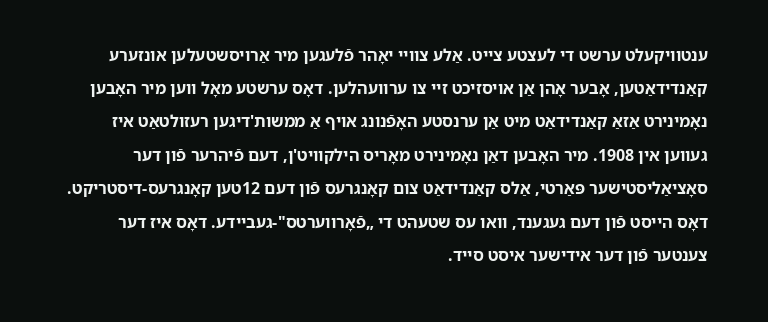ענטוויקעלט ערשט די לעצטע צייט. אַלע צוויי יאָהר פֿלעגען מיר אַרויסשטעלען אונזערע קאַנדידאַטען, אָבער אָהן אַן אויסזיכט זיי צו ערוועהלען. דאָס ערשטע מאָל ווען מיר האָבען נאָמינירט אַזאַ קאַנדידאַט מיט אַן ערנסטע האָפֿנונג אויף אַ ממשות'דיגען רעזולטאַט איז געווען אין 1908. מיר האָבען דאַן נאָמינירט מאָריס הילקוויט'ן, דעם פֿיהרער פֿון דער סאָציאַליסטישער פּאַרטי, אַלס קאַנדידאַט צום קאָנגרעס פֿון דעם 12טען קאָנגרעס-דיסטריקט. דאָס הייסט פֿון דעם געגענד, וואו עס שטעהט די „פֿאָרווערטס"-געביידע. דאָס איז דער צענטער פֿון דער אידישער איסט סייד.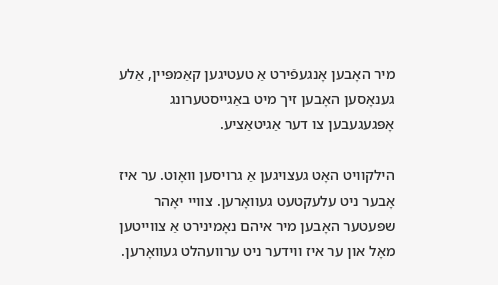מיר האָבען אָנגעפֿירט אַ טעטיגען קאַמפּיין, אַלע גענאָסען האָבען זיך מיט באַגייסטערונג אָפּגעגעבען צו דער אַגיטאַציע.

הילקוויט האָט געצויגען אַ גרויסען וואָוט. ער איז אָבער ניט עלעקטעט געוואָרען. צוויי יאָהר שפּעטער האָבען מיר איהם נאָמינירט אַ צווייטען מאָל און ער איז ווידער ניט ערוועהלט געוואָרען.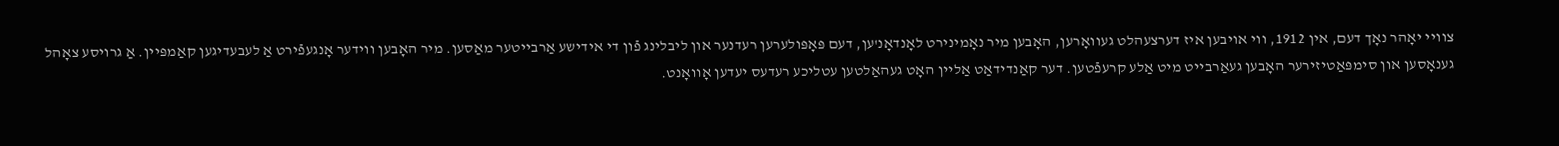צוויי יאָהר נאָך דעם, אין 1912, ווי אויבען איז דערצעהלט געוואָרען, האָבען מיר נאָמינירט לאָנדאָנ'ען, דעם פּאָפּולערען רעדנער און ליבלינג פֿון די אידישע אַרבייטער מאַסען. מיר האָבען ווידער אָנגעפֿירט אַ לעבעדיגען קאַמפּיין. אַ גרויסע צאָהל גענאָסען און סימפּאַטיזירער האָבען געאַרבייט מיט אַלע קרעפֿטען. דער קאַנדידאַט אַליין האָט געהאַלטען עטליכע רעדעס יעדען אָוואָנט.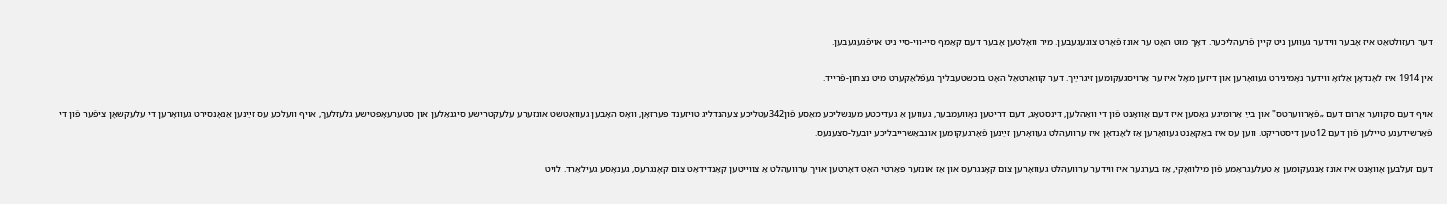דער רעזולטאַט איז אָבער ווידער געווען ניט קיין פֿרעהליכער. דאָך מוט האָט ער אונז פֿאָרט צוגעגעבען. מיר וואָלטען אָבער דעם קאַמף סיי-ווי-סיי ניט אויפֿגעגעבען.

אין 1914 איז לאָנדאָן אַלזאָ ווידער נאָמינירט געוואָרען און דיזען מאָל איז ער אַרויסגעקומען זיגרײַך. דער קוואַרטאַל האָט בוכשטעבליך געפֿלאַקערט מיט נצחון-פֿרייד.

אויף דעם סקווער אַרום דעם „פֿאָרווערטס" און בײַ אַרומיגע גאַסען איז דעם אָוואָנט פֿון די וואַהלען, דינסטאָג, דעם דריטען נאָוועמבער, געווען אַ געדיכטע מענשליכע מאַסע פֿון342עטליכע צעהנדליג טויזענד פּערזאָן, וואָס האָבען געוואַטשט אונזערע עלעקטרישע סיגנאַלען און סטערעאָפּטישע גלעזלעך, אויף וועלכע עס זײַנען אַנאָנסירט געוואָרען די עלעקשאָן ציפֿער פֿון די פֿאַרשידענע טיילען פֿון דעם 12טען דיסטריקט. ווען עס איז באַקאַנט געוואָרען אַז לאָנדאָן איז ערוועהלט געוואָרען זײַנען פֿאָרגעקומען אונבאַשרייבליכע יובעל-סצענעס.

דעם זעלבען אָוואָנט איז אונז אַנגעקומען אַ טעלעגראַמע פֿון מילוואָקי, אַז בערגער איז ווידער ערוועהלט געוואָרען צום קאָנגרעס און אַז אונזער פּאַרטי האָט דאָרטען אויך ערוועהלט אַ צווייטען קאַנדידאַט צום קאָנגרעס, גענאָסע געילאַרד. לויט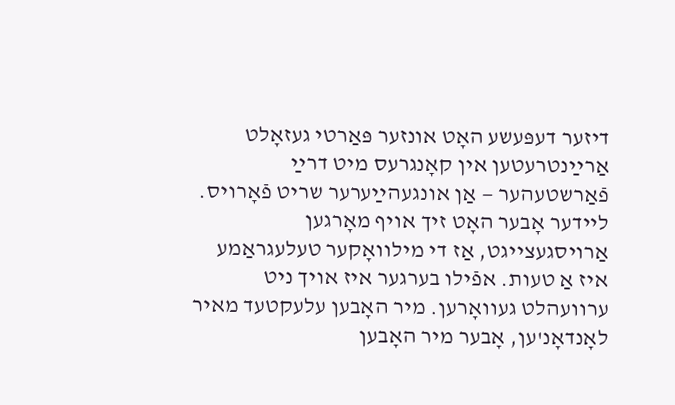דיזער דעפּעשע האָט אונזער פּאַרטי געזאָלט אַרײַנטרעטען אין קאָנגרעס מיט דרײַ פֿאַרשטעהער — אַן אונגעהײַערער שריט פֿאָרויס. ליידער אָבער האָט זיך אויף מאָרגען אַרויסגעצייגט, אַז די מילוואָקער טעלעגראַמע איז אַ טעות. אפֿילו בערגער איז אויך ניט ערוועהלט געוואָרען. מיר האָבען עלעקטעד מאיר לאָנדאָנ'ען, אָבער מיר האָבען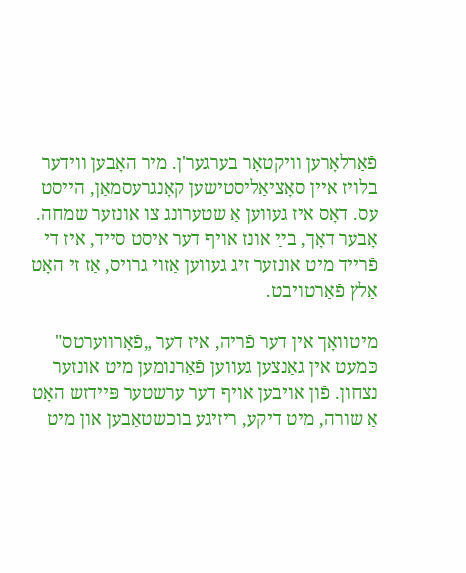פֿאַרלאָרען וויקטאָר בערגער'ן. מיר האָבען ווידער בלויז איין סאָציאַליסטישען קאָנגרעסמאַן, הייסט עס. דאָס איז געווען אַ שטערונג צו אונזער שמחה. אָבער דאָך, בײַ אונז אויף דער איסט סייד, איז די פֿרייד מיט אונזער זיג געווען אַזוי גרויס, אַז זי האָט אַלץ פֿאַרטויבט.

מיטוואָך אין דער פֿריה, איז דער „פֿאָרווערטס" כּמעט אין גאַנצען געווען פֿאַרנומען מיט אונזער נצחון. פֿון אויבען אויף דער ערשטער פּיידזש האָט אַ שורה, מיט דיקע, ריזיגע בוכשטאַבען און מיט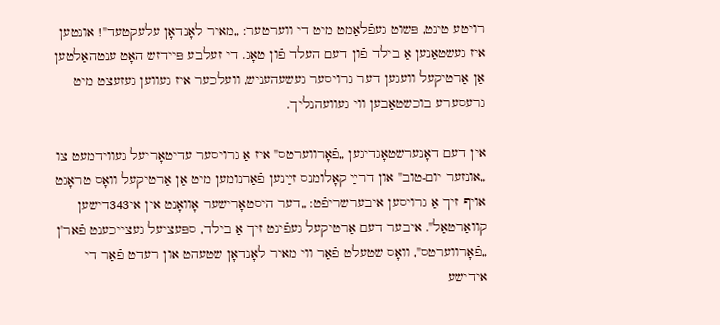רויטע טינט, פּשוט געפֿלאַמט מיט די ווערטער: „מאיר לאָנדאָן עלעקטעד"! אונטען איז געשטאַנען אַ בילד פֿון דעם העלד פֿון טאָג. די זעלבע פּיידזש האָט ענטהאַלטען אַן אַרטיקעל וועגען דער גרויסער געשעהעניש, וועלכער איז געווען געזעצט מיט גרעסערע בוכשטאַבען ווי געוועהנליך.

אין דעם דאָנערשטאָגדיגען „פֿאָרווערטס" איז אַ גרויסער עדיטאָריעל געווידמעט צו „אונזער יום-טוב" און דרײַ קאָלומנס זײַנען פֿאַרנומען מיט אַן אַרטיקעל וואָס טראָגט אויף זיך אַ גרויסען איבערשריפֿט: „דער היסטאָרישער אָוואָנט אין אי343דישען קוואַרטאַל". איבער דעם אַרטיקעל געפֿינט זיך אַ בילד, ספּעציעל געצייכענט פֿאר'ן „פֿאָרווערטס", וואָס שטעלט פֿאַר ווי מאיר לאָנדאָן שטעהט און רעדט פֿאַר די אידישע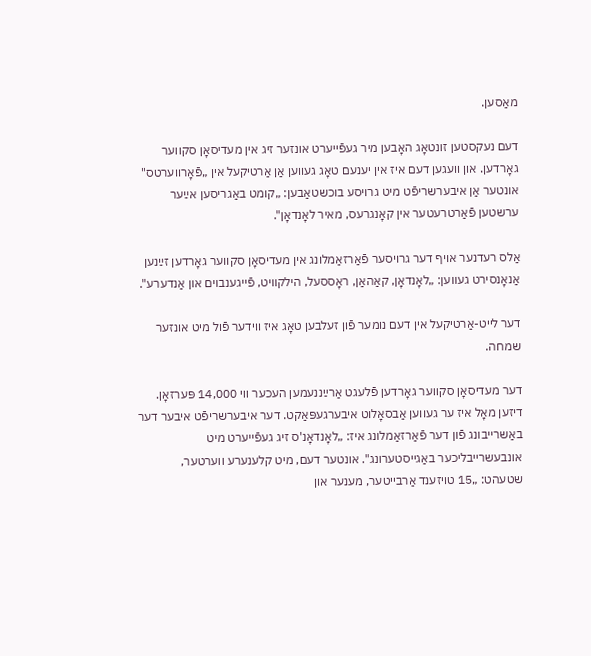מאַסען.

דעם נעקסטען זונטאָג האָבען מיר געפֿייערט אונזער זיג אין מעדיסאָן סקווער גאָרדען. און וועגען דעם איז אין יענעם טאָג געווען אַן אַרטיקעל אין „פֿאָרווערטס" אונטער אַן איבערשריפֿט מיט גרויסע בוכשטאַבען: „קומט באַגריסען אײַער ערשטען פֿאַרטרעטער אין קאָנגרעס, מאיר לאָנדאָן".

אַלס רעדנער אויף דער גרויסער פֿאַרזאַמלונג אין מעדיסאָן סקווער גאָרדען זײַנען אַנאָנסירט געווען: „לאָנדאָן, קאַהאַן, ראָססעל, הילקוויט, פֿייגענבוים און אַנדערע".

דער לייט-אַרטיקעל אין דעם נומער פֿון זעלבען טאָג איז ווידער פֿול מיט אונזער שמחה.

דער מעדיסאָן סקווער גאָרדען פֿלעגט אַרײַננעמען העכער ווי 14,000 פּערזאָן. דיזען מאָל איז ער געווען אַבסאָלוט איבערגעפּאַקט. דער איבערשריפֿט איבער דער באַשרייבונג פֿון דער פֿאַרזאַמלונג איז: „לאָנדאָנ'ס זיג געפֿייערט מיט אונבעשרייבליכער באַגייסטערונג". אונטער דעם, מיט קלענערע ווערטער, שטעהט: „15 טויזענד אַרבייטער, מענער און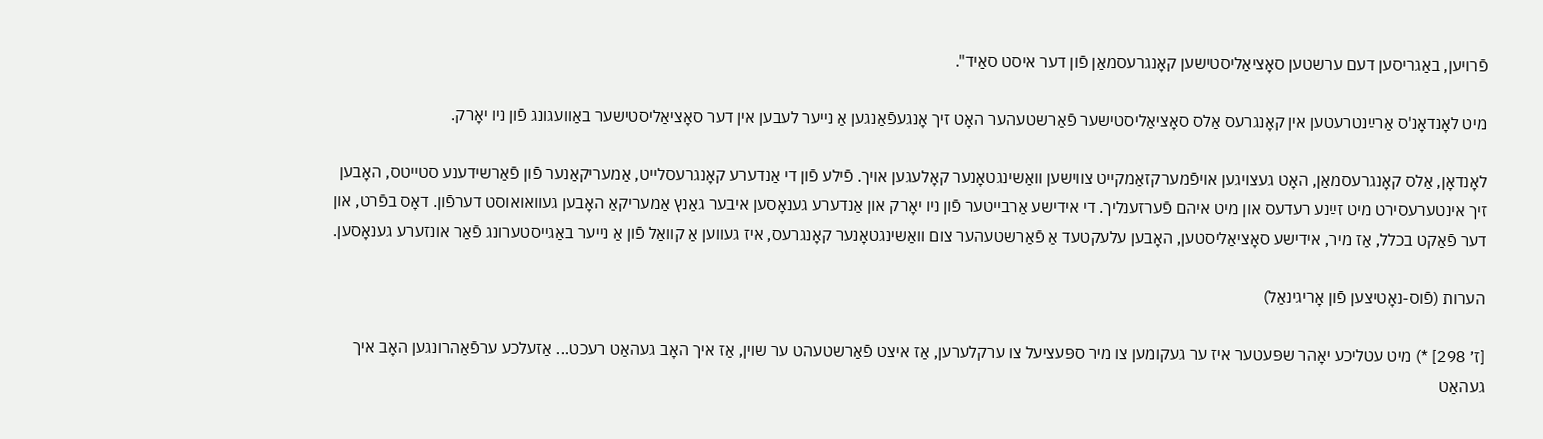פֿרויען, באַגריסען דעם ערשטען סאָציאַליסטישען קאָנגרעסמאַן פֿון דער איסט סאַיד".

מיט לאָנדאָנ'ס אַרײַנטרעטען אין קאָנגרעס אַלס סאָציאַליסטישער פֿאַרשטעהער האָט זיך אָנגעפֿאַנגען אַ נייער לעבען אין דער סאָציאַליסטישער באַוועגונג פֿון ניו יאָרק.

לאָנדאָן, אַלס קאָנגרעסמאַן, האָט געצויגען אויפֿמערקזאַמקייט צווישען וואַשינגטאָנער קאָלעגען אויך. פֿילע פֿון די אַנדערע קאָנגרעסלייט, אַמעריקאַנער פֿון פֿאַרשידענע סטייטס, האָבען זיך אינטערעסירט מיט זײַנע רעדעס און מיט איהם פֿערזענליך. די אידישע אַרבייטער פֿון ניו יאָרק און אַנדערע גענאָסען איבער גאַנץ אַמעריקאַ האָבען געוואואוסט דערפֿון. דאָס בפֿרט, און דער פֿאַקט בכלל, אַז מיר, אידישע סאָציאַליסטען, האָבען עלעקטעד אַ פֿאַרשטעהער צום וואַשינגטאָנער קאָנגרעס, איז געווען אַ קוואַל פֿון אַ נייער באַגייסטערונג פֿאַר אונזערע גענאָסען.

הערות (פֿוס-נאָטיצען פֿון אָריגינאַל)

[ז׳ 298] *) מיט עטליכע יאָהר שפּעטער איז ער געקומען צו מיר ספּעציעל צו ערקלערען, אַז איצט פֿאַרשטעהט ער שוין, אַז איך האָב געהאַט רעכט... אַזעלכע ערפֿאַהרונגען האָב איך געהאַט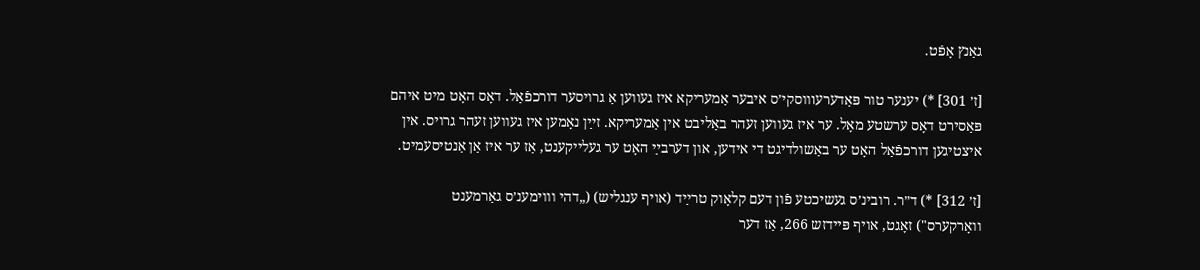גאַנץ אָפֿט.

[ז׳ 301] *) יענער טור פּאַדערעװוסקי׳ס איבער אַמעריקא איז געווען אַ גרויסער דורכפֿאַל. דאָס האָט מיט איהם פּאַסירט דאָס ערשטע מאָל. ער איז געווען זעהר באַליבט אין אַמעריקא. זײַן נאָמען איז געווען זעהר גרויס. אין איצטיגען דורכפֿאַל האָט ער באַשולדיגט די אידען, און דערבײַ האָט ער געלייקענט, אַז ער איז אַן אַנטיסעמיט.

[ז׳ 312] *) ד״ר. רובינ׳ס געשיכטע פֿון דעם קלאָוק טרײַד (אויף ענגליש) („דהי וווימענ׳ס גאַרמענט וואָרקערס") זאָגט, אויף פּיידזש 266, אַז דער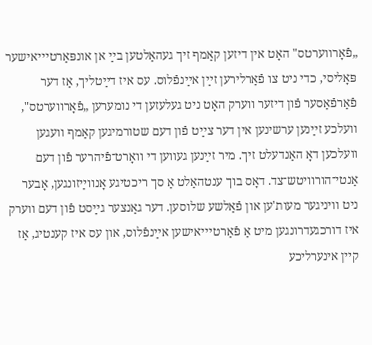„פֿאָרווערטס" האָט אין דיזען קאַמף זיך געהאַלטען בײַ אן אונפּאַרטײיאישער פּאָליסי, כדי ניט צו פֿאַרלירען זײַן אײַנפֿלוס. עס איז דײַטליך, אַז דער פֿאַרפֿאַסער פֿון דיזער ווערק האָט ניט געלעזען די נומערען „פֿאָרווערטס", וועלכע זײַנען ערשינען אין דער צײַט פֿון דעם שטורמיגען קאַמף וועגען וועלכען דאָ האַנדעלט זיך. מיר זײַנען געווען די וואָרט־פֿיהרער פֿון דעם אַנטי־הורוויטש־צד. דאָס בוך ענטהאַלט אַ סך ריכטיגע אָנווײַזונגען, אָבער ניט וויניגער מעות'ען און פֿאַלשע שלוסען. דער גאַנצער גײַסט פֿון דעם ווערק איז דורכגעדרונגען מיט אַ פֿאַרטײיאישען אײַנפֿלוס, און עס איז קענטיג, אַז קײן אינערליכע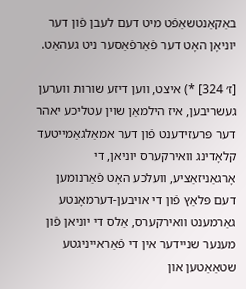באַקאַנטשאַפֿט מיט דעם לעבן פֿון דער יוניאָן האָט דער פֿאַרפֿאַסער ניט געהאַט.

[ז׳ 324] *) איצט, ווען דיזע שורות ווערען געשריבען, איז הילמאַן שוין עטליכע יאהר דער פּרעזידענט פֿון דער אמאַלגאַמייטעד קלאָדינג וואירקערס יוניאן, די אָרגאַניזאַציע, וועלכע האָט פֿאַרנומען דעם פּלאַץ פֿון די אויבען-דערמאָנטע גאַרמענט וואירקערס, אַלס די יוניאן פֿון מענער שניידער אין די פֿאַראייניגטע שטאַאַטען און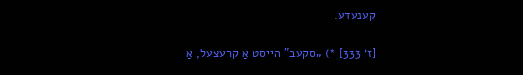קענעדע.

[ז׳ 333] *) „סקעב" הייסט אַ קרעצעל, אַ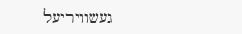געשוויריעל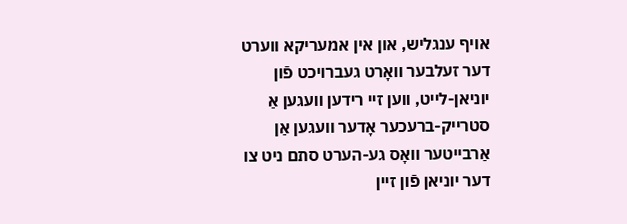אויף ענגליש, און אין אמעריקא ווערט דער זעלבער וואָרט געברויכט פֿון יוניאן-לייט, ווען זיי רידען וועגען אַ סטרייק-ברעכער אָדער וועגען אַן אַרבייטער וואָס גע-הערט סתם ניט צו דער יוניאן פֿון זיין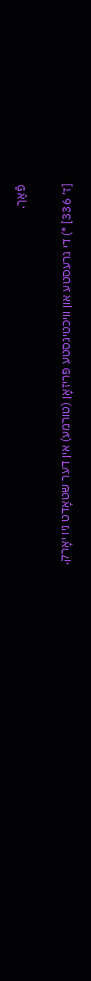פֿאַך.

[ז׳ 336] *) די גרעסטע און וויכטיגסטע פּריזאָן (טורמע) אין דער שטאָדט ניו יאָרק.